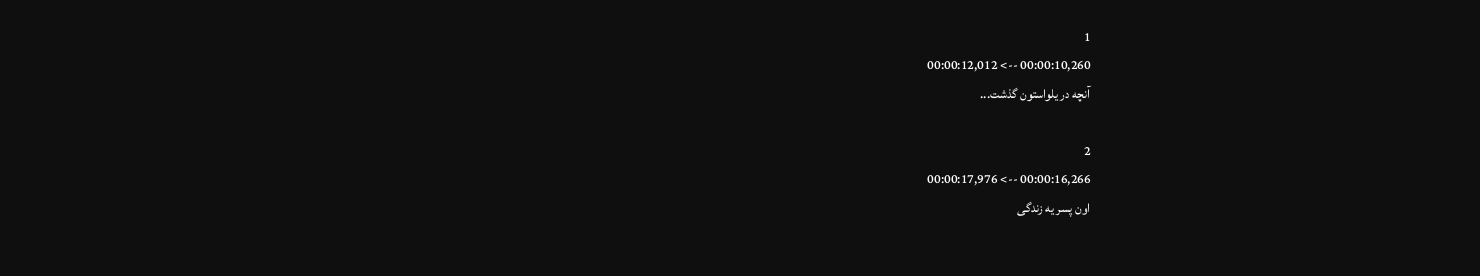1
00:00:10,260 --> 00:00:12,012
آنچه در یلواستون گذشت...

2
00:00:16,266 --> 00:00:17,976
اون پسر یه زندگی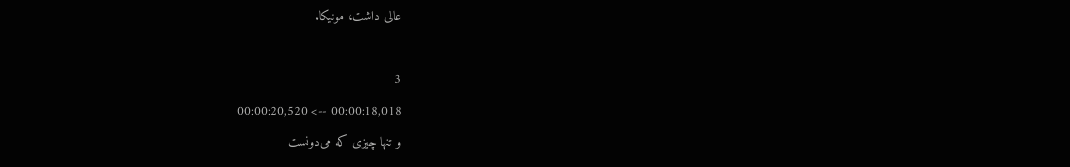عالی داشت، مونیکا.

3
00:00:18,018 --> 00:00:20,520
و تنها چیزی که می‌دونست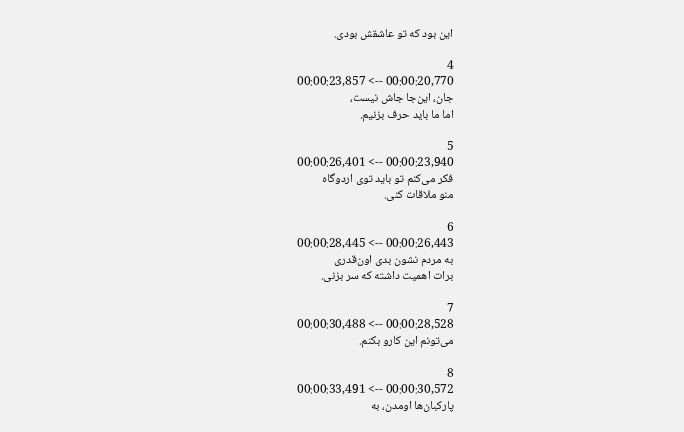این بود که تو عاشقش بودی.

4
00:00:20,770 --> 00:00:23,857
جان، این‌جا جاش نیست،
اما ما باید حرف بزنیم.

5
00:00:23,940 --> 00:00:26,401
فکر می‌کنم تو باید توی اردوگاه
منو ملاقات کنی.

6
00:00:26,443 --> 00:00:28,445
به مردم نشون بدی اون‌قدری
برات اهمیت داشته که سر بزنی.

7
00:00:28,528 --> 00:00:30,488
می‌تونم این کارو بکنم.

8
00:00:30,572 --> 00:00:33,491
پارکبان‌ها اومدن، به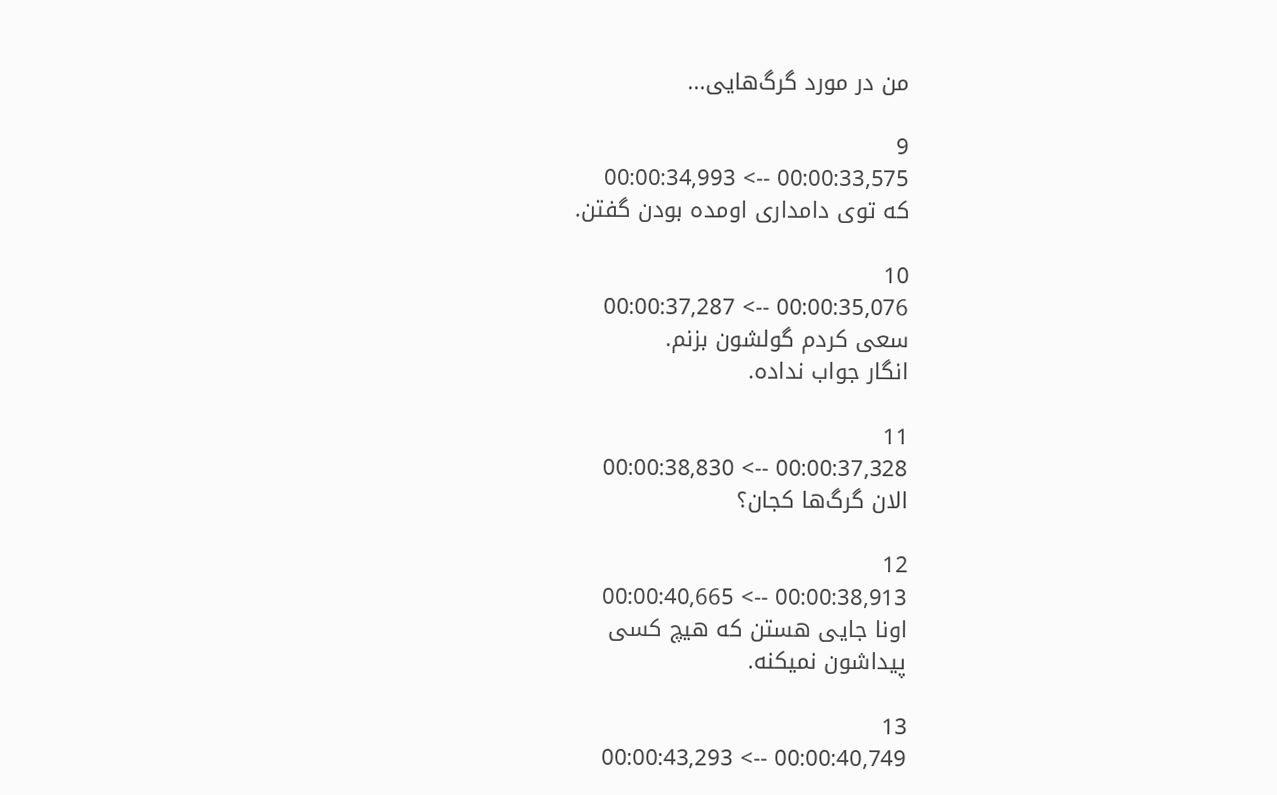من در مورد گرگ‌هایی...

9
00:00:33,575 --> 00:00:34,993
که توی دامداری اومده بودن گفتن.

10
00:00:35,076 --> 00:00:37,287
سعی کردم گولشون بزنم.
انگار جواب نداده.

11
00:00:37,328 --> 00:00:38,830
الان گرگ‌ها کجان؟

12
00:00:38,913 --> 00:00:40,665
اونا جایی هستن که هیچ کسی
پیداشون نمیکنه.

13
00:00:40,749 --> 00:00:43,293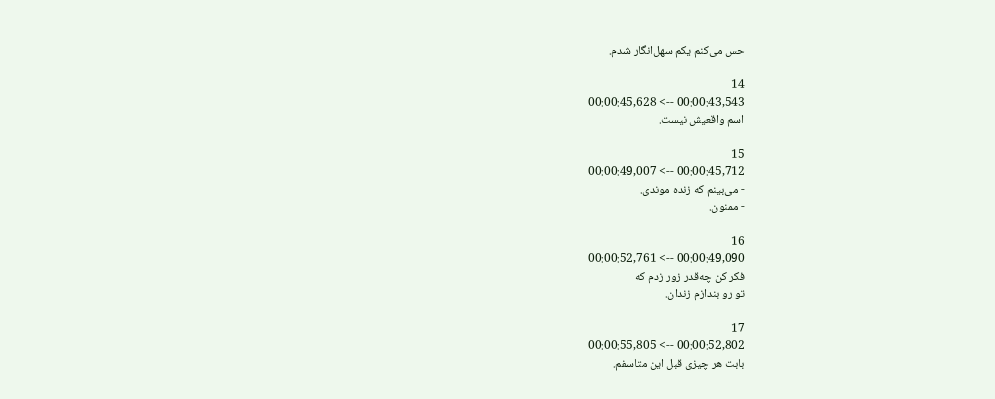حس می‌کنم یکم سهل‌انگار شدم.

14
00:00:43,543 --> 00:00:45,628
اسم واقعیش نیست.

15
00:00:45,712 --> 00:00:49,007
- می‌بینم که زنده موندی.
- ممنون.

16
00:00:49,090 --> 00:00:52,761
فکر کن چه‌قدر زور زدم که
تو رو بندازم زندان.

17
00:00:52,802 --> 00:00:55,805
بابت هر چیزی قبل این متاسفم.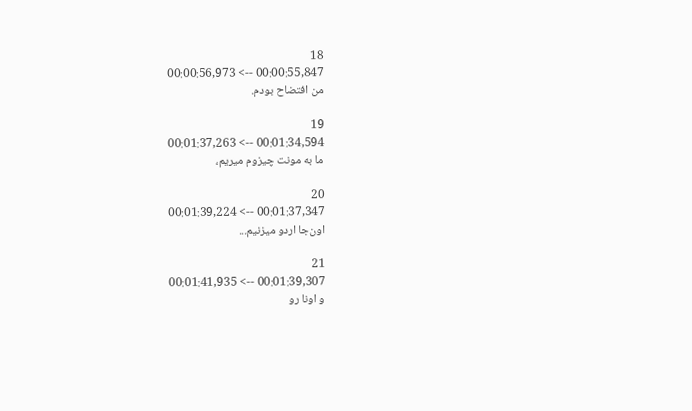18
00:00:55,847 --> 00:00:56,973
من افتضاح بودم.

19
00:01:34,594 --> 00:01:37,263
ما به مونت چیزوم میریم،

20
00:01:37,347 --> 00:01:39,224
اون‌جا اردو میزنیم...

21
00:01:39,307 --> 00:01:41,935
و اونا رو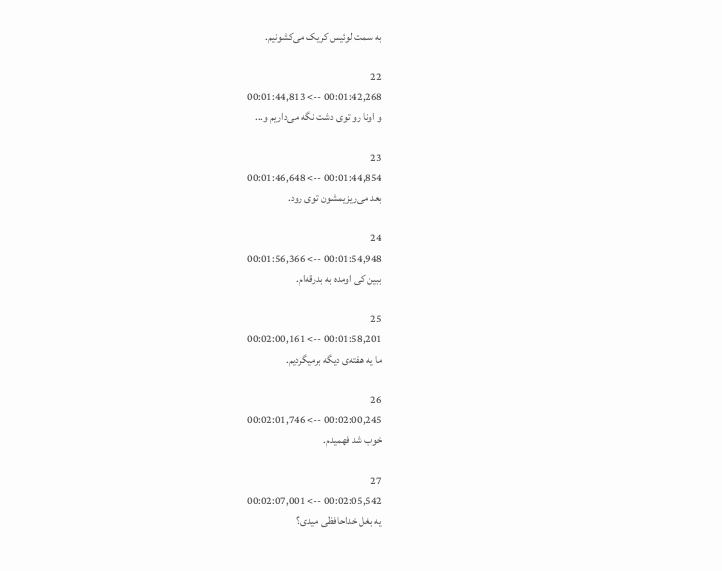به سمت لوئیس کریک می‌کشونیم.

22
00:01:42,268 --> 00:01:44,813
و اونا رو توی دشت نگه می‌داریم و...

23
00:01:44,854 --> 00:01:46,648
بعد می‌ریزیمشون توی رود.

24
00:01:54,948 --> 00:01:56,366
ببین کی اومده به بدرقه‌ام.

25
00:01:58,201 --> 00:02:00,161
ما یه هفته‌ی دیگه برمیگردیم.

26
00:02:00,245 --> 00:02:01,746
خوب شد فهمیدم.

27
00:02:05,542 --> 00:02:07,001
یه بغل خداحافظی میدی؟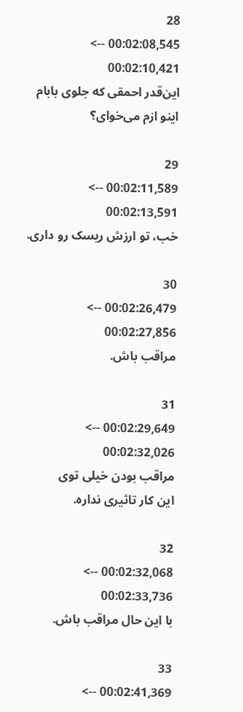28
00:02:08,545 --> 00:02:10,421
این‌قدر احمقی که جلوی بابام
اینو ازم می‌خوای؟

29
00:02:11,589 --> 00:02:13,591
خب، تو ارزش ریسک رو داری.

30
00:02:26,479 --> 00:02:27,856
مراقب باش.

31
00:02:29,649 --> 00:02:32,026
مراقب بودن خیلی توی
این کار تاثیری نداره.

32
00:02:32,068 --> 00:02:33,736
با این حال مراقب باش.

33
00:02:41,369 -->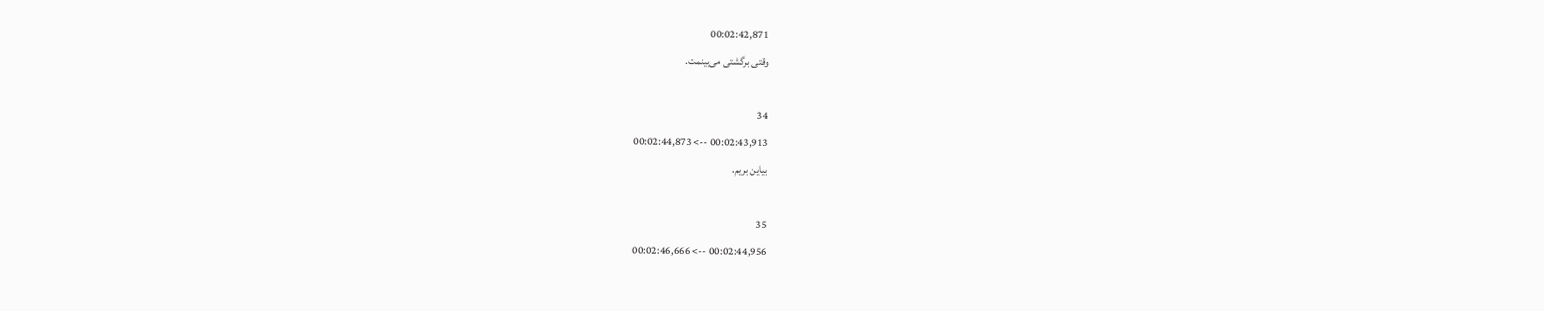00:02:42,871
وقتی برگشتی می‌بینمت.

34
00:02:43,913 --> 00:02:44,873
بیاین بریم.

35
00:02:44,956 --> 00:02:46,666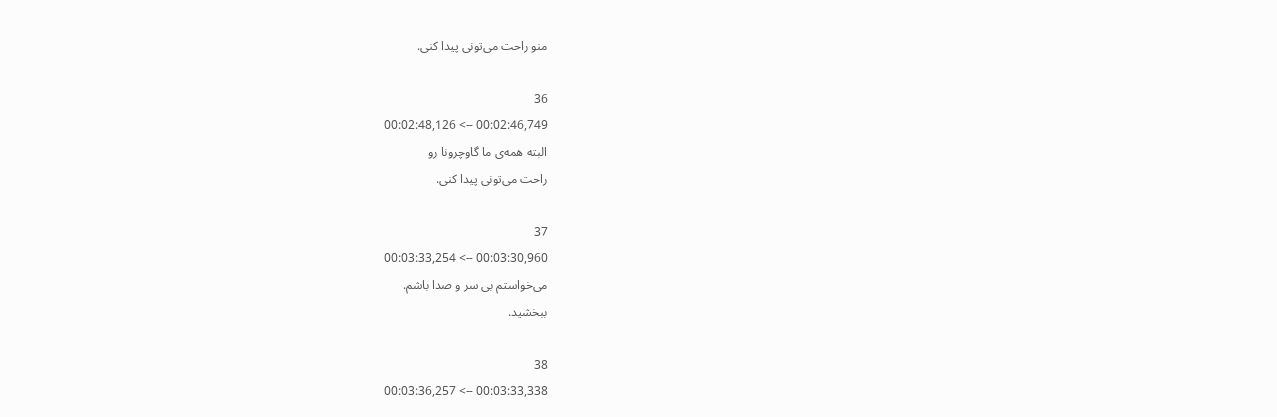منو راحت می‌تونی پیدا کنی.

36
00:02:46,749 --> 00:02:48,126
البته همه‌ی ما گاوچرونا رو
راحت می‌تونی پیدا کنی.

37
00:03:30,960 --> 00:03:33,254
می‌خواستم بی سر و صدا باشم.
ببخشید.

38
00:03:33,338 --> 00:03:36,257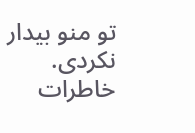تو منو بیدار نکردی. خاطرات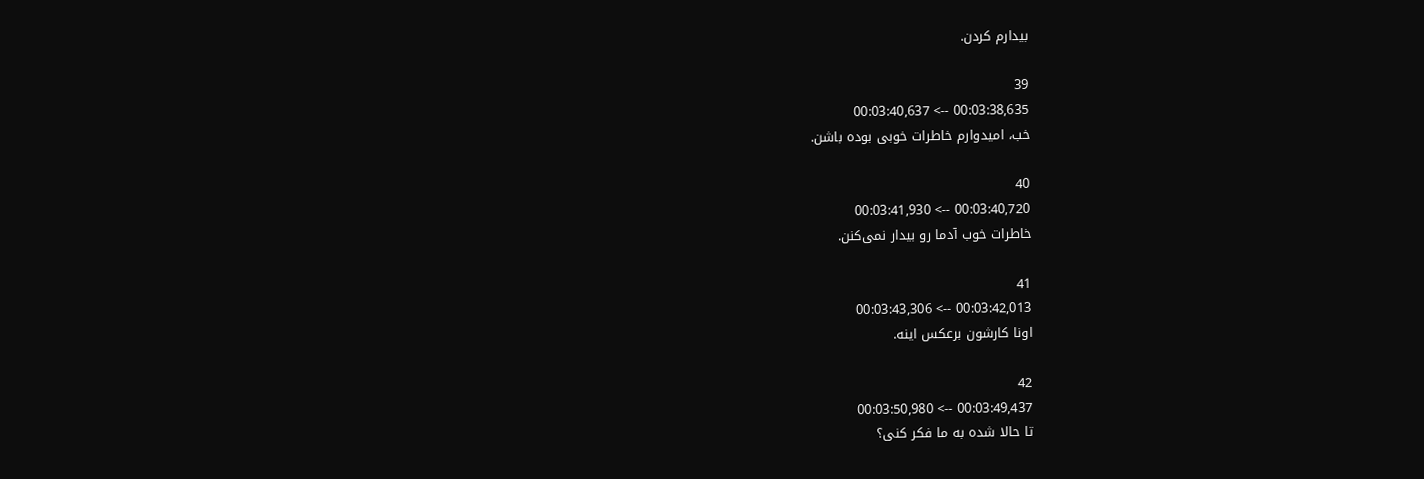بیدارم کردن.

39
00:03:38,635 --> 00:03:40,637
خب، امیدوارم خاطرات خوبی بوده باشن.

40
00:03:40,720 --> 00:03:41,930
خاطرات خوب آدما رو بیدار نمی‌کنن.

41
00:03:42,013 --> 00:03:43,306
اونا کارشون برعکس اینه.

42
00:03:49,437 --> 00:03:50,980
تا حالا شده به ما فکر کنی؟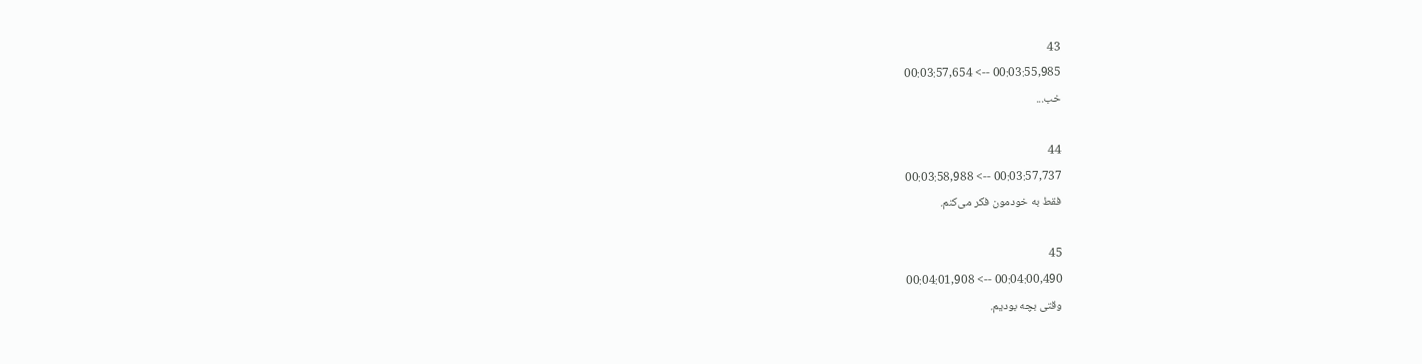43
00:03:55,985 --> 00:03:57,654
خب...

44
00:03:57,737 --> 00:03:58,988
فقط به خودمون فکر می‌کنم.

45
00:04:00,490 --> 00:04:01,908
وقتی بچه بودیم.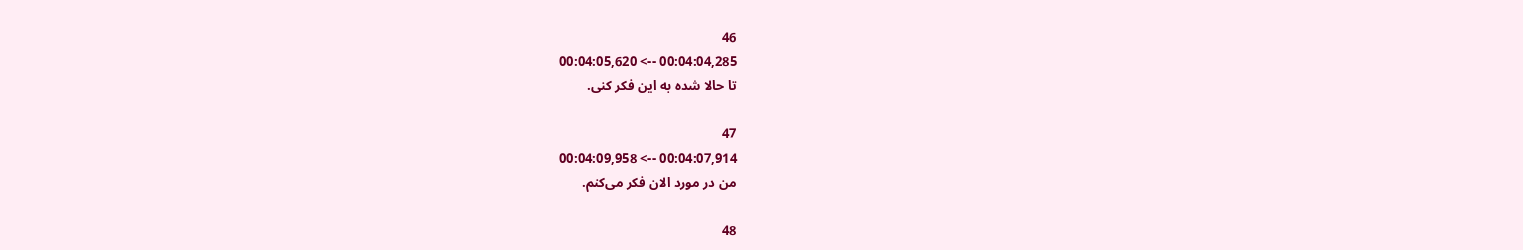46
00:04:04,285 --> 00:04:05,620
تا حالا شده به این فکر کنی.

47
00:04:07,914 --> 00:04:09,958
من در مورد الان فکر می‌کنم.

48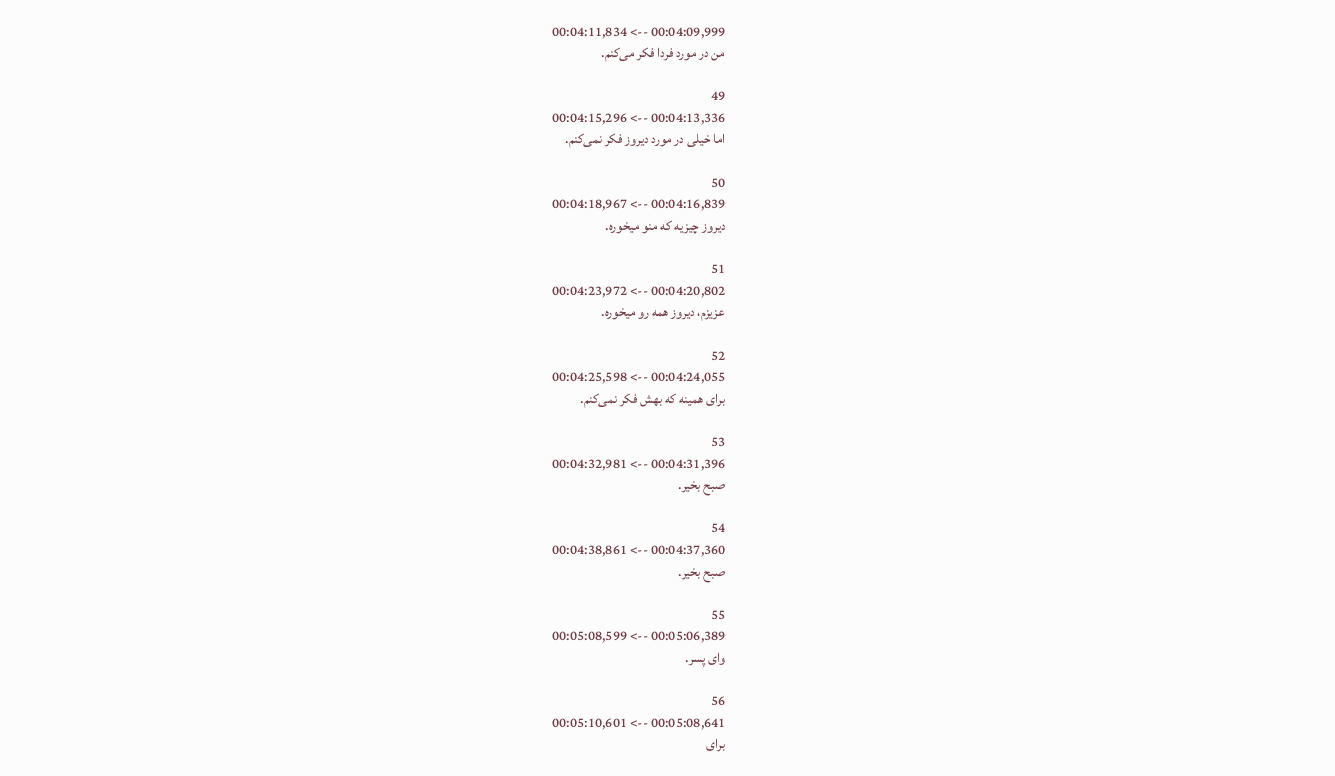00:04:09,999 --> 00:04:11,834
من در مورد فردا فکر می‌کنم.

49
00:04:13,336 --> 00:04:15,296
اما خیلی در مورد دیروز فکر نمی‌کنم.

50
00:04:16,839 --> 00:04:18,967
دیروز چیزیه که منو میخوره.

51
00:04:20,802 --> 00:04:23,972
عزیزم، دیروز همه رو میخوره.

52
00:04:24,055 --> 00:04:25,598
برای همینه که بهش فکر نمی‌کنم.

53
00:04:31,396 --> 00:04:32,981
صبح بخیر.

54
00:04:37,360 --> 00:04:38,861
صبح بخیر.

55
00:05:06,389 --> 00:05:08,599
وای پسر.

56
00:05:08,641 --> 00:05:10,601
برای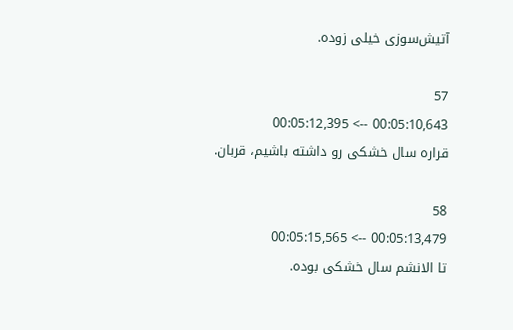آتیش‌سوزی خیلی زوده.

57
00:05:10,643 --> 00:05:12,395
قراره سال خشکی رو داشته باشیم،‌ قربان.

58
00:05:13,479 --> 00:05:15,565
تا الانشم سال خشکی بوده.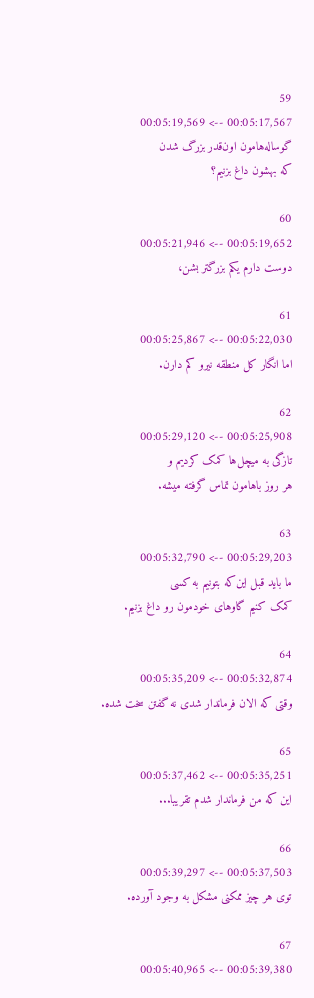59
00:05:17,567 --> 00:05:19,569
گوساله‌هامون اون‌قدر بزرگ شدن
که بهشون داغ بزنیم؟

60
00:05:19,652 --> 00:05:21,946
دوست دارم یکم بزرگتر بشن،

61
00:05:22,030 --> 00:05:25,867
اما انگار کل منطقه نیرو کم دارن.

62
00:05:25,908 --> 00:05:29,120
تازگی به میچل‌ها کمک کردیم و
هر روز باهامون تماس گرفته میشه.

63
00:05:29,203 --> 00:05:32,790
ما باید قبل این‌که بتونیم به کسی
کمک کنیم گاوهای خودمون رو داغ بزنیم.

64
00:05:32,874 --> 00:05:35,209
وقتی که الان فرماندار شدی نه گفتن سخت شده.

65
00:05:35,251 --> 00:05:37,462
این که من فرماندار شدم تقریبا...

66
00:05:37,503 --> 00:05:39,297
توی هر چیز ممکنی مشکل به وجود آورده.

67
00:05:39,380 --> 00:05:40,965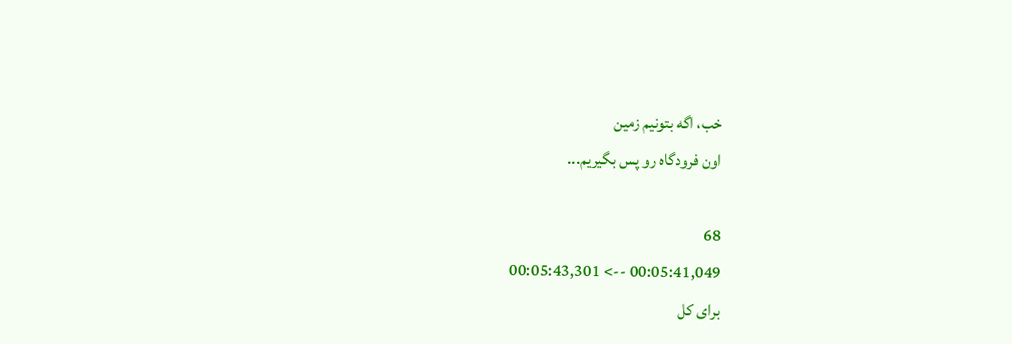خب، اگه بتونیم زمین
اون فرودگاه رو پس بگیریم...

68
00:05:41,049 --> 00:05:43,301
برای کل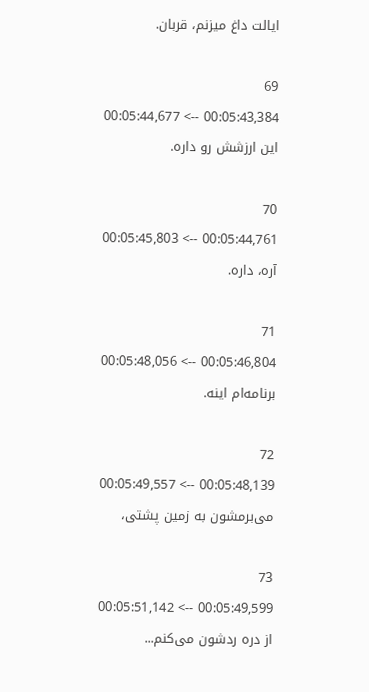ایالت داغ میزنم، قربان.

69
00:05:43,384 --> 00:05:44,677
این ارزشش رو داره.

70
00:05:44,761 --> 00:05:45,803
آره، داره.

71
00:05:46,804 --> 00:05:48,056
برنامه‌ام اینه.

72
00:05:48,139 --> 00:05:49,557
می‌برمشون به زمین پشتی،

73
00:05:49,599 --> 00:05:51,142
از دره ردشون می‌کنم...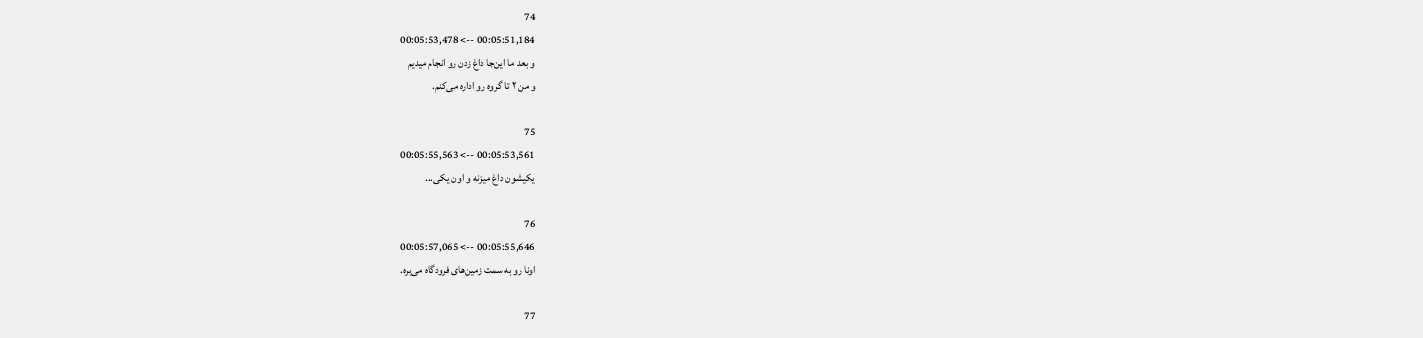74
00:05:51,184 --> 00:05:53,478
و بعد ما این‌جا داغ زدن رو انجام میدیم
و من ۲ تا گروه رو اداره می‌کنم.

75
00:05:53,561 --> 00:05:55,563
یکیشون داغ میزنه و اون یکی...

76
00:05:55,646 --> 00:05:57,065
اونا رو به سمت زمین‌های فرودگاه می‌بره.

77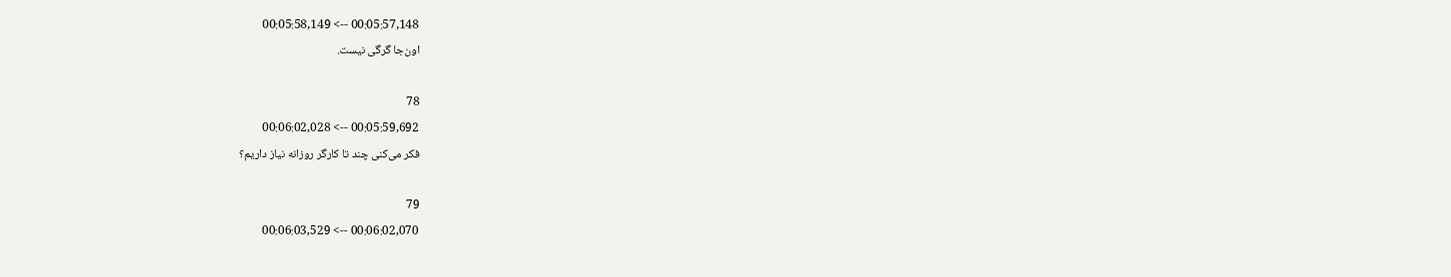00:05:57,148 --> 00:05:58,149
اون‌جا گرگی نیست.

78
00:05:59,692 --> 00:06:02,028
فکر می‌کنی چند تا کارگر روزانه نیاز داریم؟

79
00:06:02,070 --> 00:06:03,529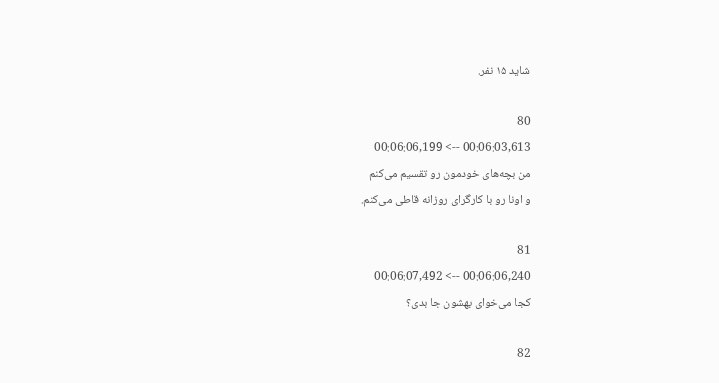شاید ۱۵ نفر.

80
00:06:03,613 --> 00:06:06,199
من بچه‌های خودمون رو تقسیم می‌کنم
و اونا رو با کارگرای روزانه قاطی می‌کنم.

81
00:06:06,240 --> 00:06:07,492
کجا می‌خوای بهشون جا بدی؟

82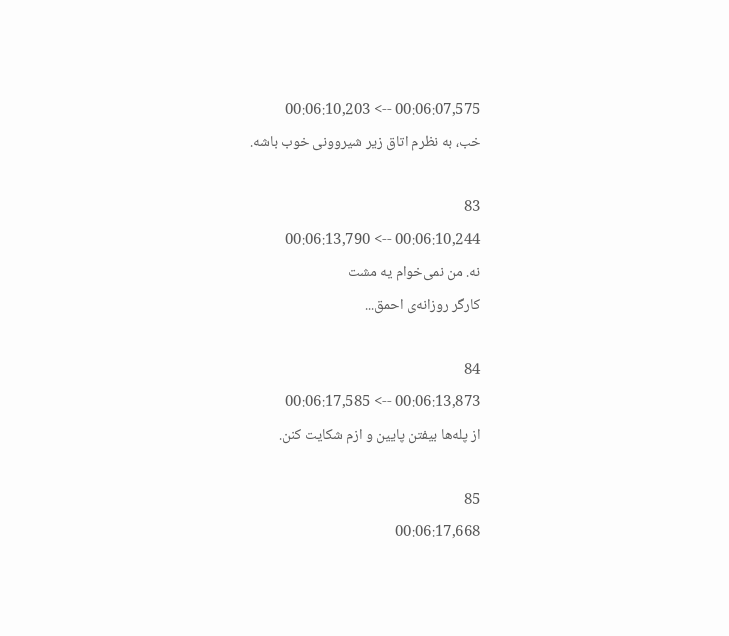00:06:07,575 --> 00:06:10,203
خب، به نظرم اتاق زیر شیروونی خوب باشه.

83
00:06:10,244 --> 00:06:13,790
نه. من نمی‌خوام یه مشت
کارگر روزانه‌ی احمق...

84
00:06:13,873 --> 00:06:17,585
از پله‌ها بیفتن پایین و ازم شکایت کنن.

85
00:06:17,668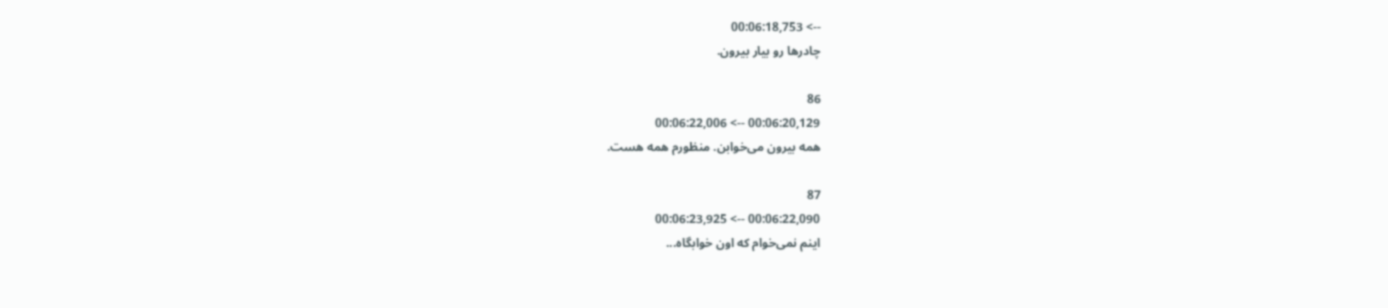--> 00:06:18,753
چادرها رو بیار بیرون.

86
00:06:20,129 --> 00:06:22,006
همه بیرون می‌خوابن. منظورم همه هست.

87
00:06:22,090 --> 00:06:23,925
اینم نمی‌خوام که اون خوابگاه...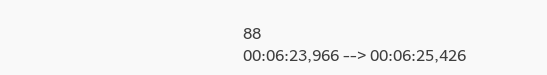88
00:06:23,966 --> 00:06:25,426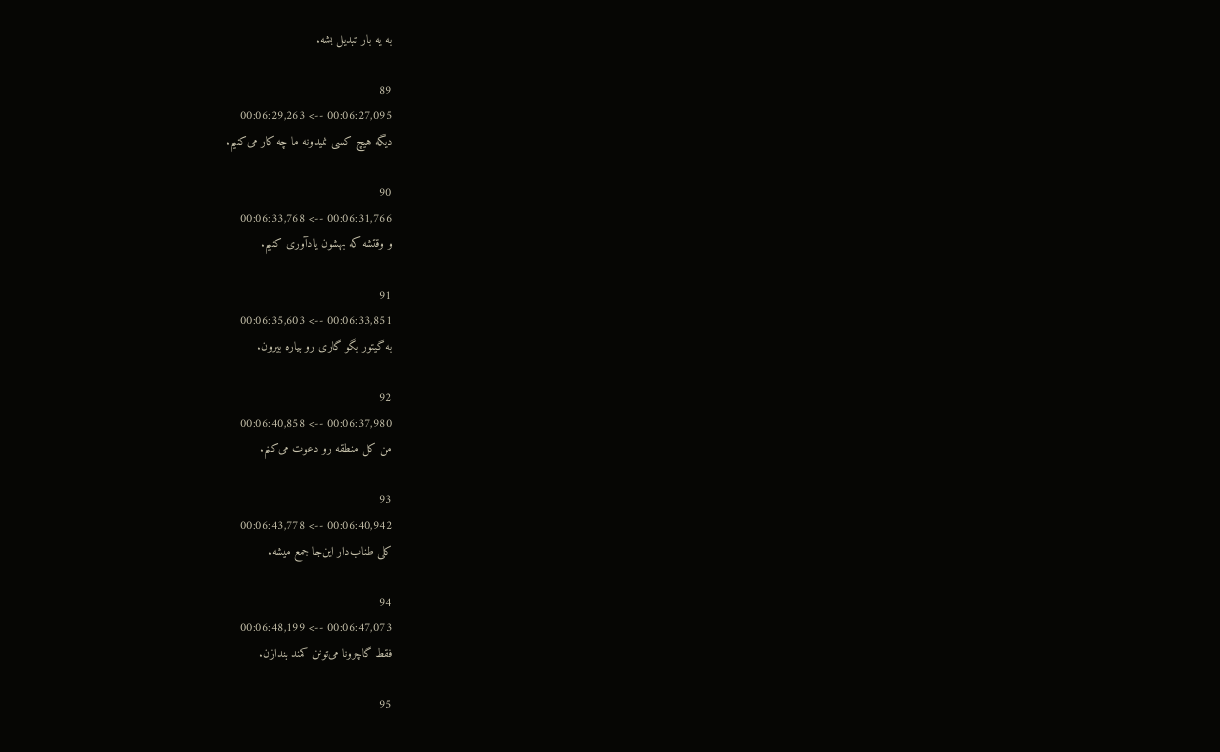به یه بار تبدیل بشه.

89
00:06:27,095 --> 00:06:29,263
دیگه هیچ کسی نمیدونه ما چه کار می‌کنیم.

90
00:06:31,766 --> 00:06:33,768
و وقتشه که بهشون یادآوری کنیم.

91
00:06:33,851 --> 00:06:35,603
به گیتور بگو گاری رو بیاره بیرون.

92
00:06:37,980 --> 00:06:40,858
من کل منطقه رو دعوت می‌کنم.

93
00:06:40,942 --> 00:06:43,778
کلی طناب‌دار این‌جا جمع میشه.

94
00:06:47,073 --> 00:06:48,199
فقط گاچرونا می‌تونن کمند بندازن.

95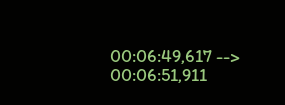00:06:49,617 --> 00:06:51,911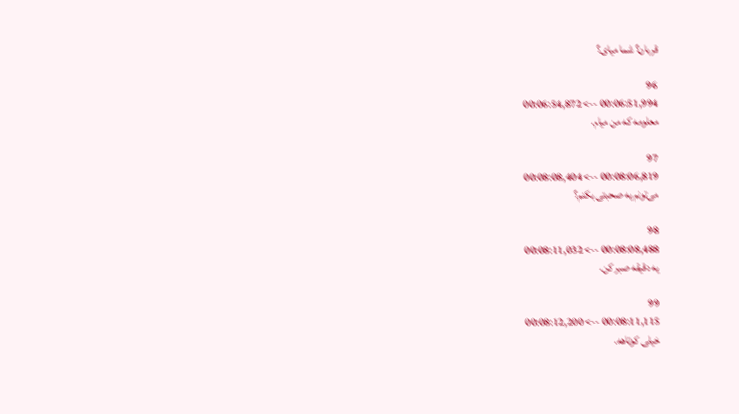قربان؟ شما میای؟

96
00:06:51,994 --> 00:06:54,872
معلومه که من میام.

97
00:08:06,819 --> 00:08:08,404
می‌تونم یه صحبتی بکنم؟

98
00:08:08,488 --> 00:08:11,032
یه دقیقه صبر کن.

99
00:08:11,115 --> 00:08:12,200
خیلی کوتاهه.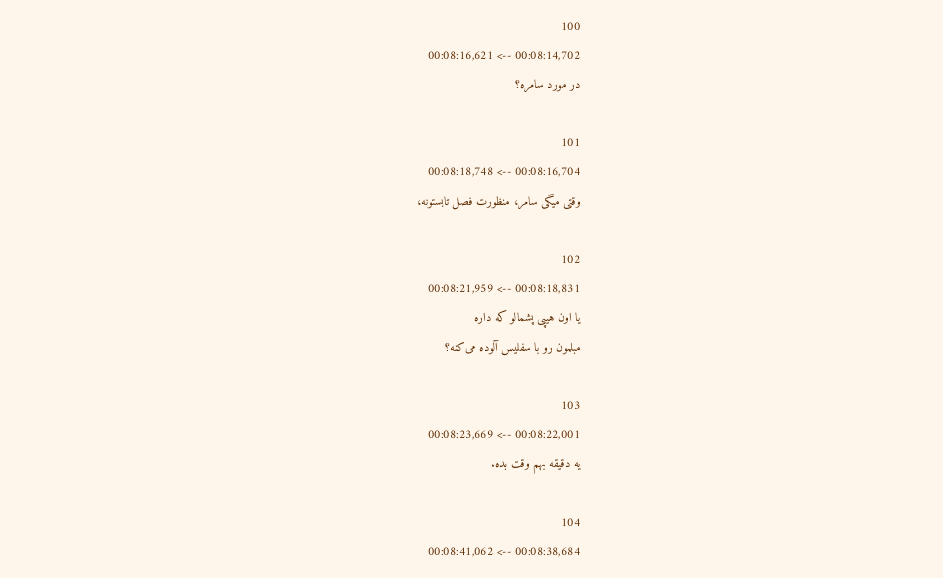100
00:08:14,702 --> 00:08:16,621
در مورد سامره؟

101
00:08:16,704 --> 00:08:18,748
وقتی میگی سامر، منظورت فصل تابستونه،

102
00:08:18,831 --> 00:08:21,959
یا اون هیپی پشمالو که داره
مبلمون رو با سفلیس آلوده می‌کنه؟

103
00:08:22,001 --> 00:08:23,669
یه دقیقه بهم وقت بده.

104
00:08:38,684 --> 00:08:41,062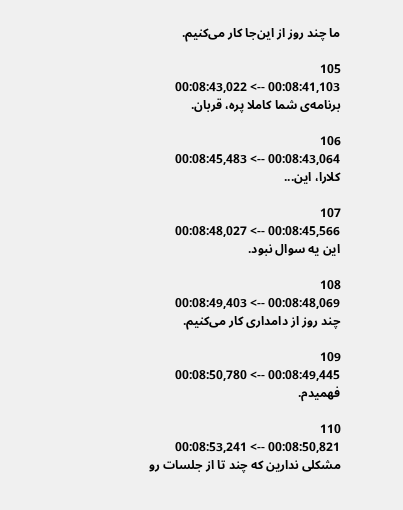ما چند روز از این‌جا کار می‌کنیم.

105
00:08:41,103 --> 00:08:43,022
برنامه‌ی شما کاملا پره، قربان.

106
00:08:43,064 --> 00:08:45,483
کلارا، این...

107
00:08:45,566 --> 00:08:48,027
این یه سوال نبود.

108
00:08:48,069 --> 00:08:49,403
چند روز از دامداری کار می‌کنیم.

109
00:08:49,445 --> 00:08:50,780
فهمیدم.

110
00:08:50,821 --> 00:08:53,241
مشکلی ندارین که چند تا از جلسات رو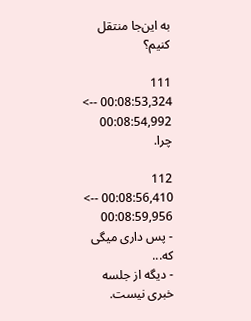به این‌جا منتقل کنیم؟

111
00:08:53,324 --> 00:08:54,992
چرا.

112
00:08:56,410 --> 00:08:59,956
- پس داری میگی که...
- دیگه از جلسه خبری نیست.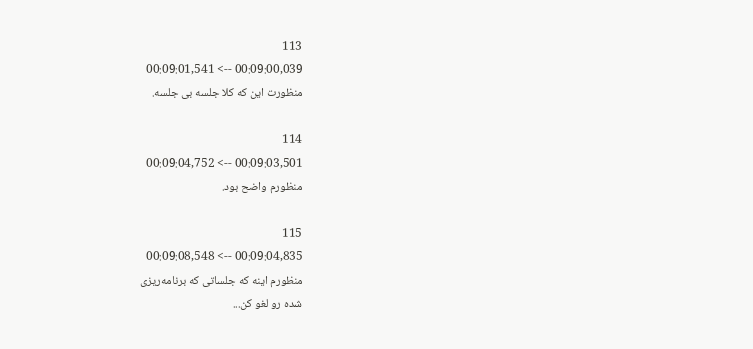113
00:09:00,039 --> 00:09:01,541
منظورت این که کلا جلسه بی جلسه.

114
00:09:03,501 --> 00:09:04,752
منظورم واضح بود.

115
00:09:04,835 --> 00:09:08,548
منظورم اینه که جلساتی که برنامه‌ریزی
شده رو لغو کن...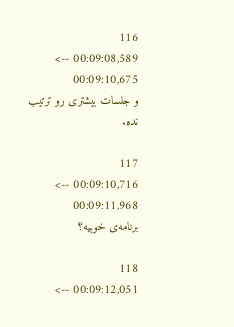116
00:09:08,589 --> 00:09:10,675
و جلسات بیشتری رو ترتیب نده.

117
00:09:10,716 --> 00:09:11,968
برنامه‌ی خوبیه؟

118
00:09:12,051 -->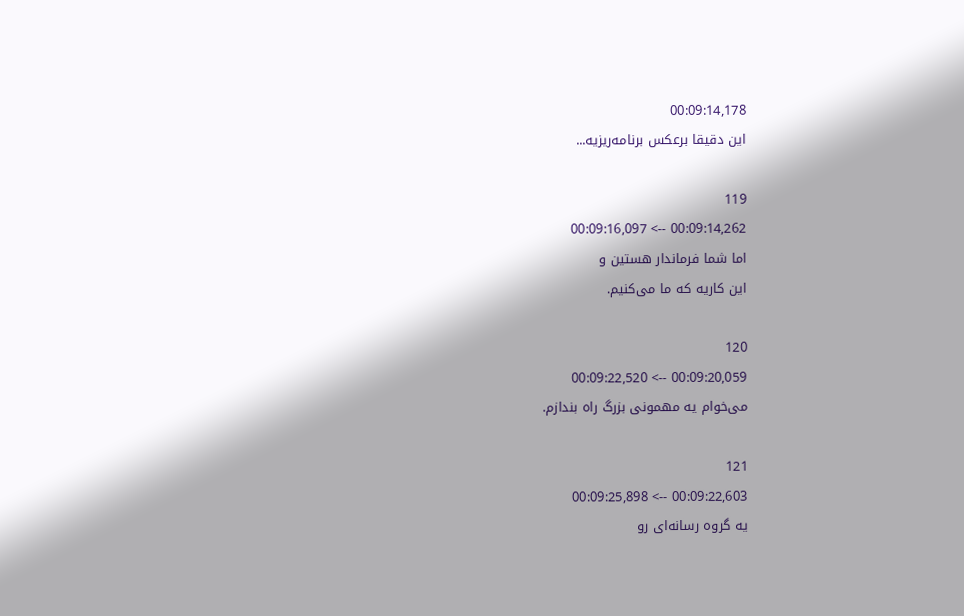00:09:14,178
این دقیقا برعکس برنامه‌ریزیه...

119
00:09:14,262 --> 00:09:16,097
اما شما فرماندار هستین و
این کاریه که ما می‌کنیم.

120
00:09:20,059 --> 00:09:22,520
می‌خوام یه مهمونی بزرگ راه بندازم.

121
00:09:22,603 --> 00:09:25,898
یه گروه رسانه‌ای رو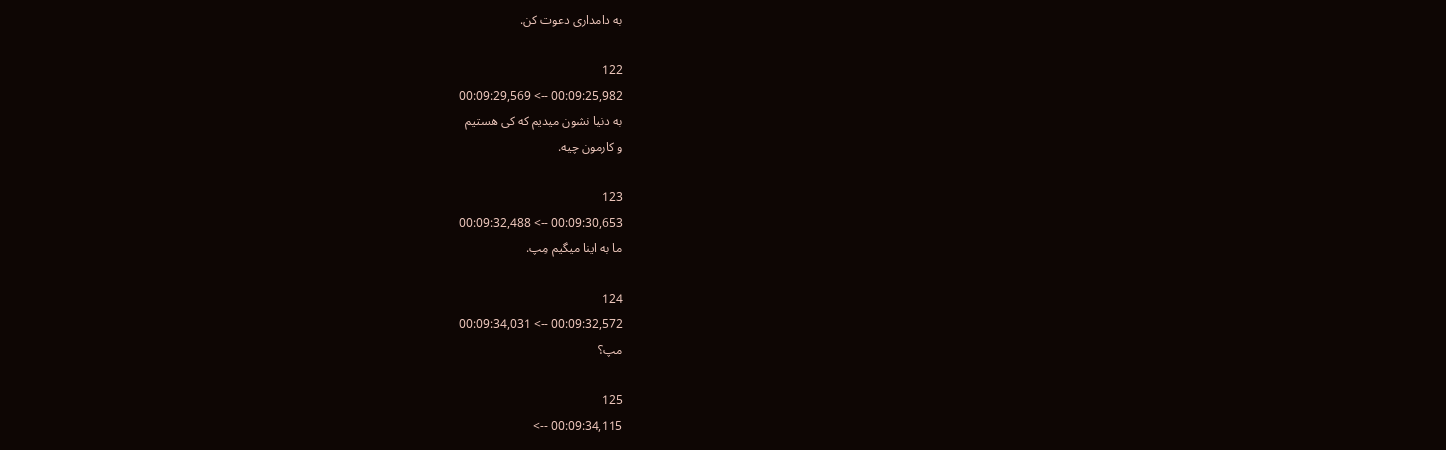به دامداری دعوت کن.

122
00:09:25,982 --> 00:09:29,569
به دنیا نشون میدیم که کی هستیم
و کارمون چیه.

123
00:09:30,653 --> 00:09:32,488
ما به اینا میگیم مِپ.

124
00:09:32,572 --> 00:09:34,031
مپ؟

125
00:09:34,115 -->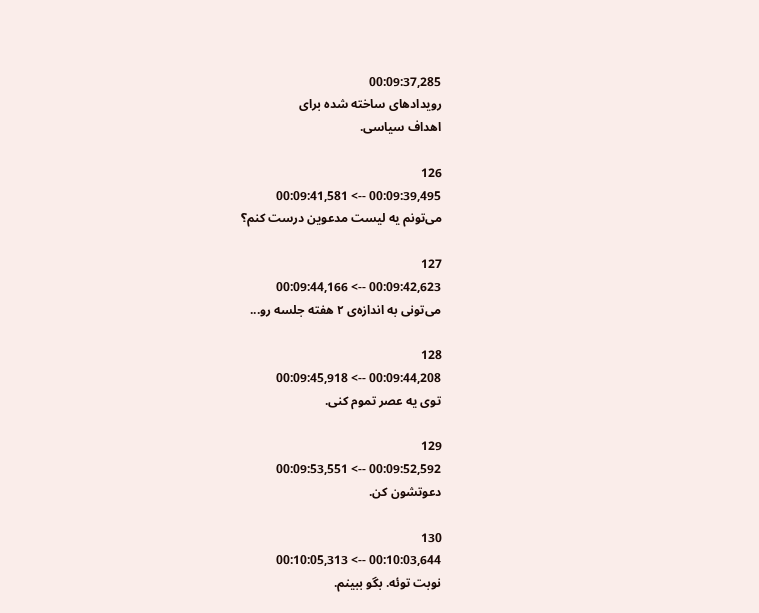00:09:37,285
رویدادهای ساخته شده برای
اهداف سیاسی.

126
00:09:39,495 --> 00:09:41,581
می‌تونم یه لیست مدعوین درست کنم؟

127
00:09:42,623 --> 00:09:44,166
می‌تونی به انداز‌ه‌ی ۲ هفته جلسه رو...

128
00:09:44,208 --> 00:09:45,918
توی یه عصر تموم کنی.

129
00:09:52,592 --> 00:09:53,551
دعوتشون کن.

130
00:10:03,644 --> 00:10:05,313
نوبت توئه. بگو ببینم.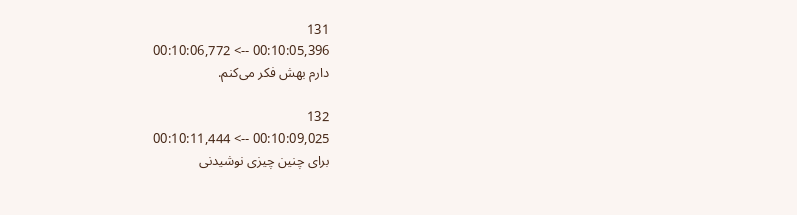131
00:10:05,396 --> 00:10:06,772
دارم بهش فکر می‌کنم.

132
00:10:09,025 --> 00:10:11,444
برای چنین چیزی نوشیدنی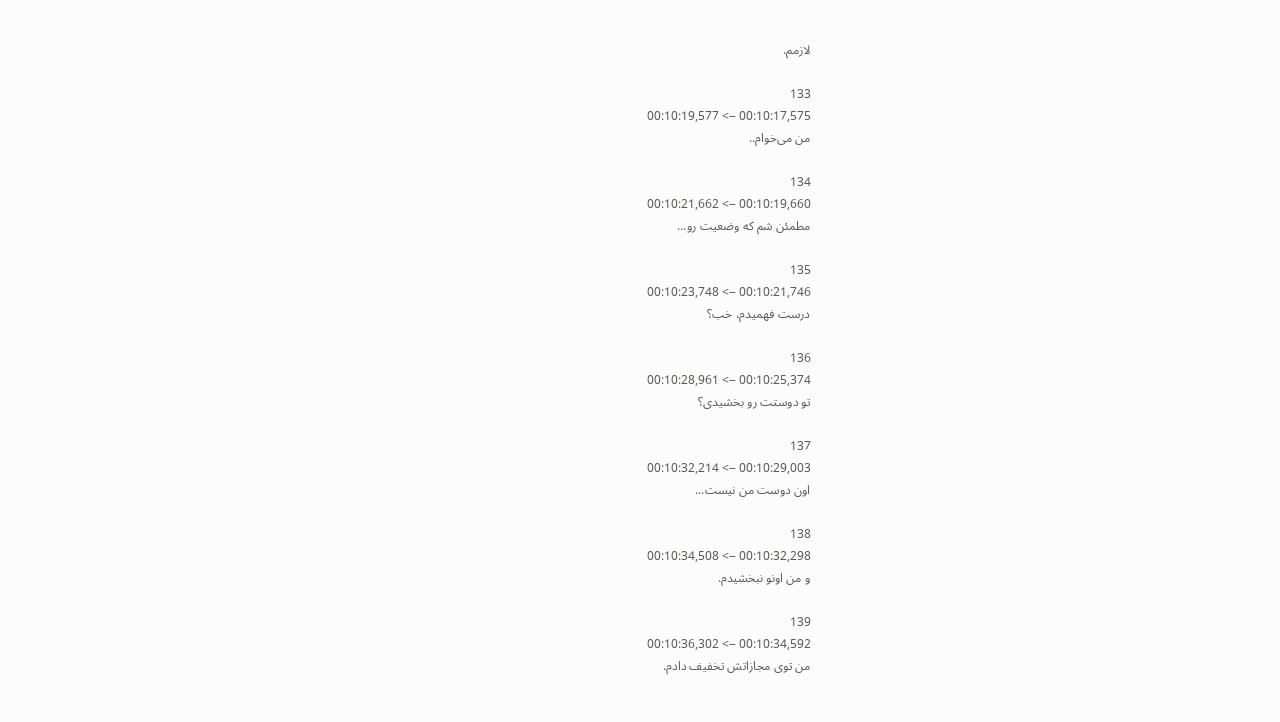لازمم.

133
00:10:17,575 --> 00:10:19,577
من می‌خوام..

134
00:10:19,660 --> 00:10:21,662
مطمئن شم که وضعیت رو...

135
00:10:21,746 --> 00:10:23,748
درست فهمیدم، خب؟

136
00:10:25,374 --> 00:10:28,961
تو دوستت رو بخشیدی؟

137
00:10:29,003 --> 00:10:32,214
اون دوست‌ من نیست...

138
00:10:32,298 --> 00:10:34,508
و من اونو نبخشیدم.

139
00:10:34,592 --> 00:10:36,302
من توی مجازاتش تخفیف دادم.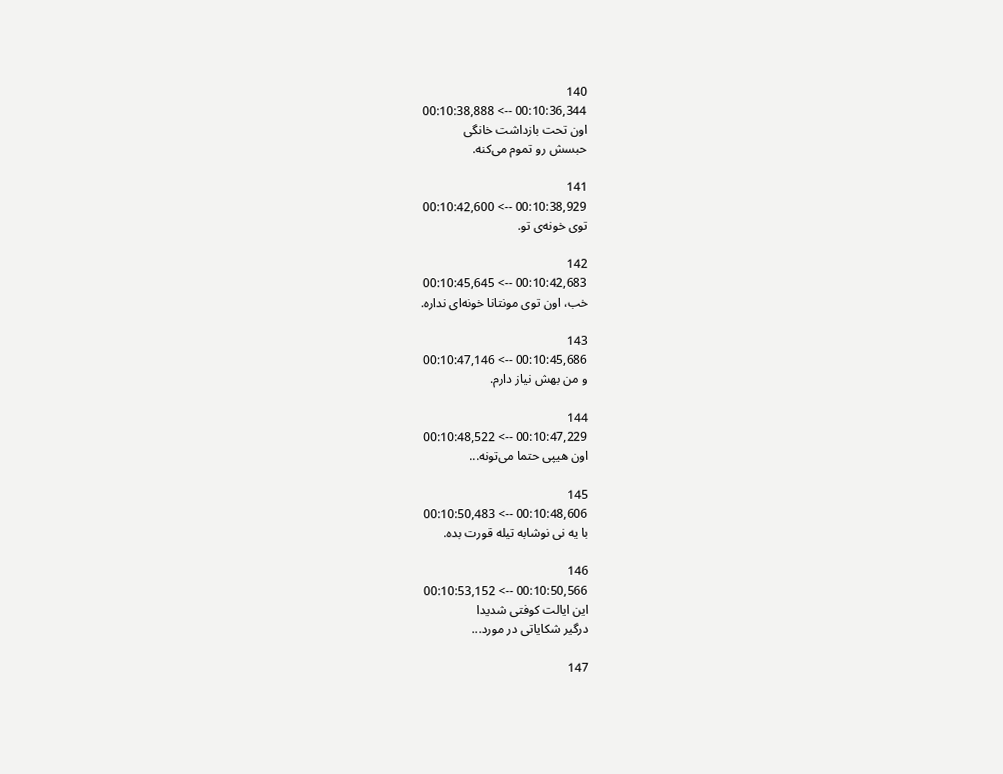140
00:10:36,344 --> 00:10:38,888
اون تحت بازداشت خانگی
حبسش رو تموم می‌کنه.

141
00:10:38,929 --> 00:10:42,600
توی خونه‌ی تو.

142
00:10:42,683 --> 00:10:45,645
خب، اون توی مونتانا خونه‌ای نداره.

143
00:10:45,686 --> 00:10:47,146
و من بهش نیاز دارم.

144
00:10:47,229 --> 00:10:48,522
اون هیپی حتما می‌تونه...

145
00:10:48,606 --> 00:10:50,483
با یه نی نوشابه تیله قورت بده.

146
00:10:50,566 --> 00:10:53,152
این ایالت کوفتی شدیدا
درگیر شکایاتی در مورد...

147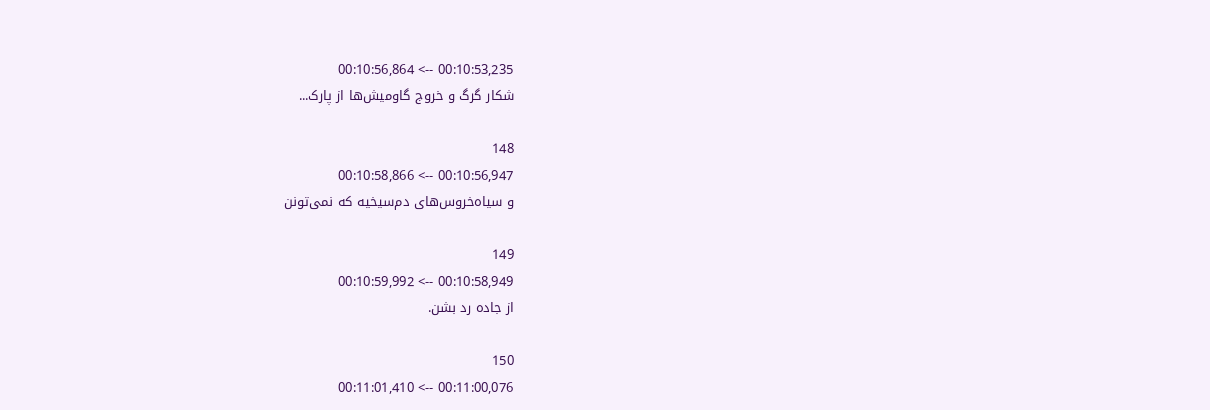00:10:53,235 --> 00:10:56,864
شکار گرگ و خروج گاومیش‌ها از پارک...

148
00:10:56,947 --> 00:10:58,866
و سیاه‌خروس‌های دم‌سیخیه که نمی‌تونن

149
00:10:58,949 --> 00:10:59,992
از جاده رد بشن.

150
00:11:00,076 --> 00:11:01,410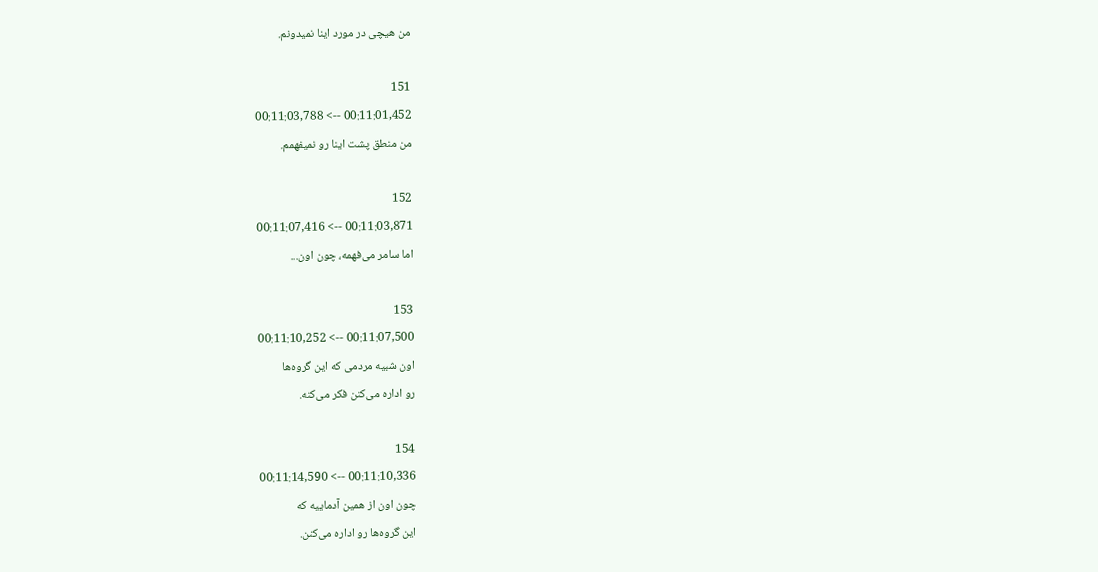من هیچی در مورد اینا نمیدونم.

151
00:11:01,452 --> 00:11:03,788
من منطق پشت اینا رو نمیفهمم.

152
00:11:03,871 --> 00:11:07,416
اما سامر می‌فهمه، چون اون...

153
00:11:07,500 --> 00:11:10,252
اون شبیه مردمی که این گروه‌ها
رو اداره می‌کنن فکر می‌کنه.

154
00:11:10,336 --> 00:11:14,590
چون اون از همین آدماییه که
این گروه‌ها رو اداره می‌کنن.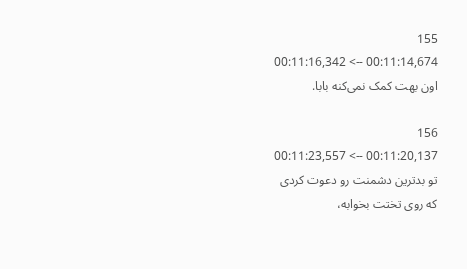155
00:11:14,674 --> 00:11:16,342
اون بهت کمک نمی‌کنه بابا.

156
00:11:20,137 --> 00:11:23,557
تو بدترین دشمنت رو دعوت کردی
که روی تختت بخوابه،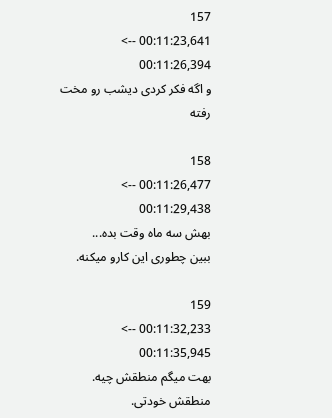157
00:11:23,641 --> 00:11:26,394
و اگه فکر کردی دیشب رو مخت رفته

158
00:11:26,477 --> 00:11:29,438
بهش سه ماه وقت بده...
ببین چطوری این کارو میکنه.

159
00:11:32,233 --> 00:11:35,945
بهت میگم منطقش چیه.
منطقش خودتی.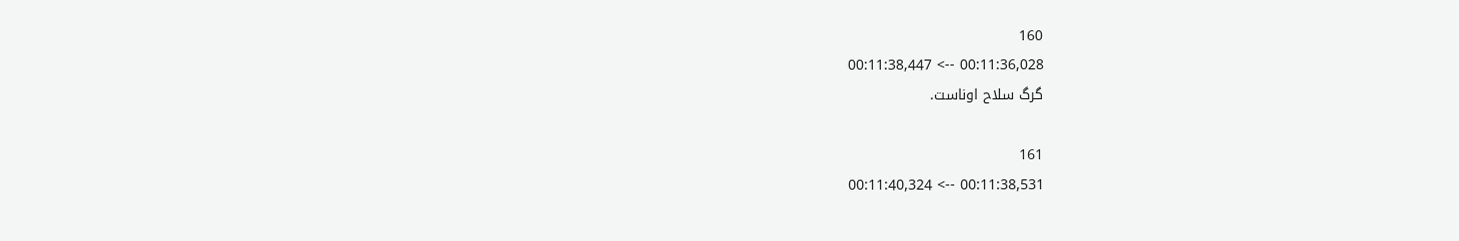160
00:11:36,028 --> 00:11:38,447
گرگ سلاح اوناست.

161
00:11:38,531 --> 00:11:40,324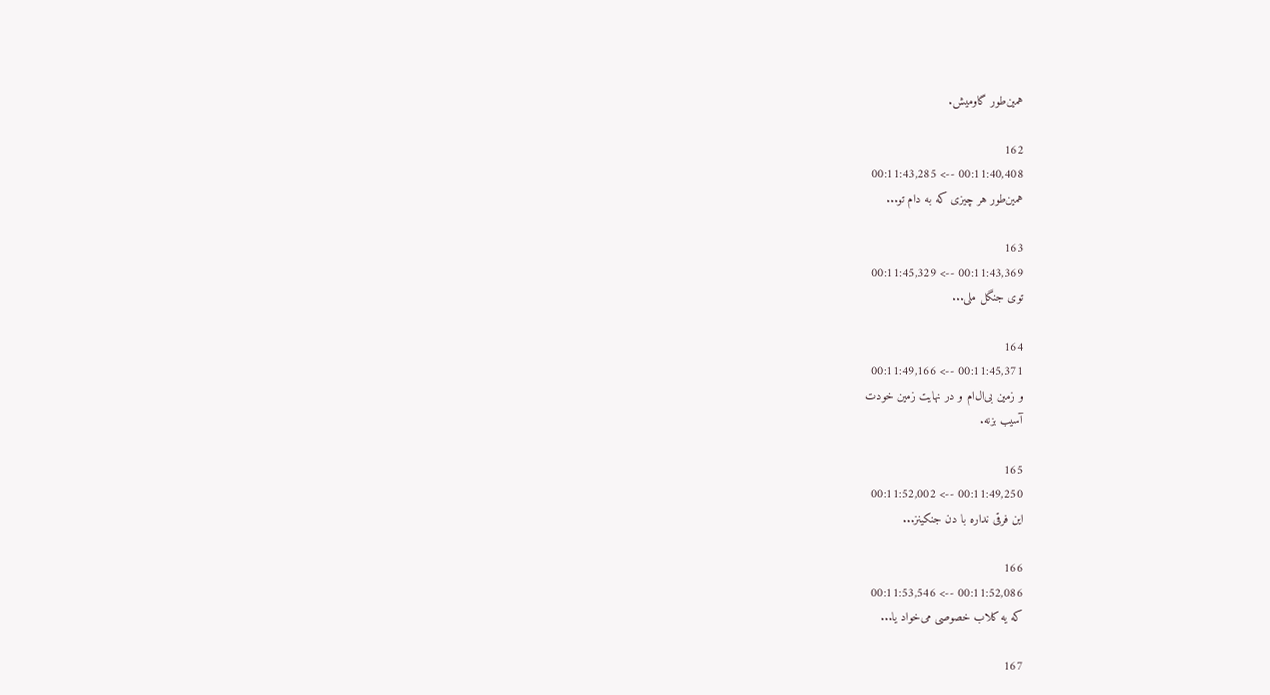همین‌طور گاومیش.

162
00:11:40,408 --> 00:11:43,285
همین‌طور هر چیزی که به دام تو...

163
00:11:43,369 --> 00:11:45,329
توی جنگل ملی...

164
00:11:45,371 --> 00:11:49,166
و زمین بی‌ال‌ام و در نهایت زمین خودت
آسیب بزنه.

165
00:11:49,250 --> 00:11:52,002
این فرقی نداره با دن جنکینز...

166
00:11:52,086 --> 00:11:53,546
که یه کلاب خصوصی می‌خواد یا...

167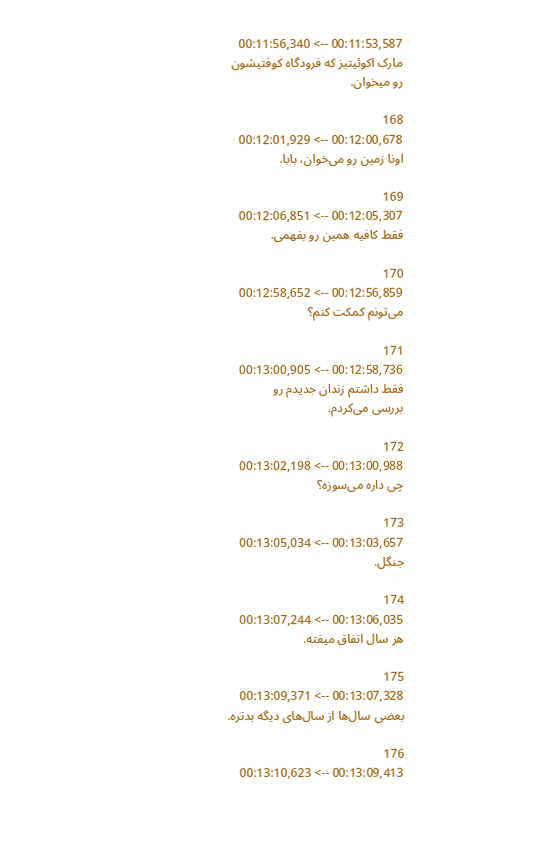00:11:53,587 --> 00:11:56,340
مارک اکوئیتیز که فرودگاه کوفتیشون
رو میخوان.

168
00:12:00,678 --> 00:12:01,929
اونا زمین رو می‌خوان، بابا.

169
00:12:05,307 --> 00:12:06,851
فقط کافیه همین رو بفهمی.

170
00:12:56,859 --> 00:12:58,652
می‌تونم کمکت کنم؟

171
00:12:58,736 --> 00:13:00,905
فقط داشتم زندان جدیدم رو
بررسی می‌کردم.

172
00:13:00,988 --> 00:13:02,198
چی داره می‌سوزه؟

173
00:13:03,657 --> 00:13:05,034
جنگل.

174
00:13:06,035 --> 00:13:07,244
هر سال اتفاق میفته.

175
00:13:07,328 --> 00:13:09,371
بعضی سال‌ها از سال‌های دیگه بدتره.

176
00:13:09,413 --> 00:13:10,623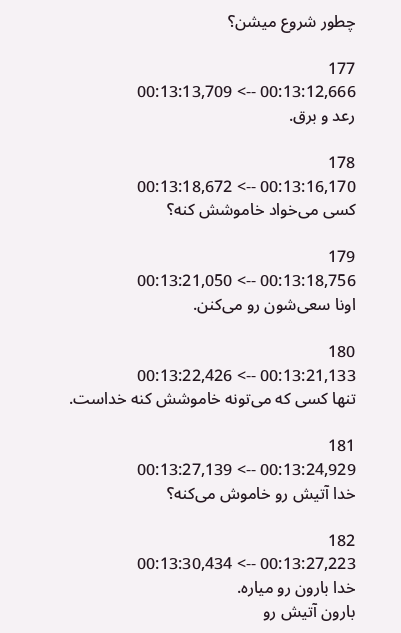چطور شروع میشن؟

177
00:13:12,666 --> 00:13:13,709
رعد و برق.

178
00:13:16,170 --> 00:13:18,672
کسی می‌خواد خاموشش کنه؟

179
00:13:18,756 --> 00:13:21,050
اونا سعی‌شون رو می‌کنن.

180
00:13:21,133 --> 00:13:22,426
تنها کسی که می‌تونه خاموشش کنه خداست.

181
00:13:24,929 --> 00:13:27,139
خدا آتیش رو خاموش می‌کنه؟

182
00:13:27,223 --> 00:13:30,434
خدا بارون رو میاره.
بارون آتیش رو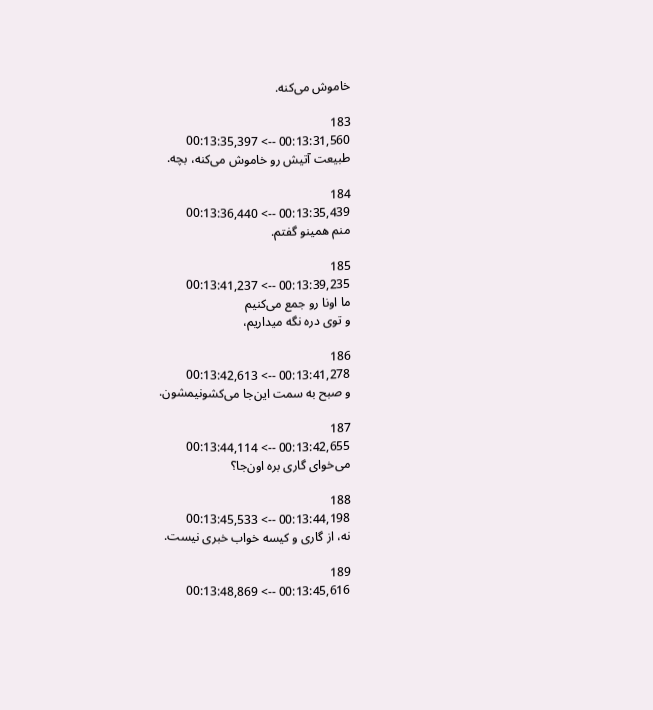خاموش می‌کنه.

183
00:13:31,560 --> 00:13:35,397
طبیعت آتیش رو خاموش می‌کنه، بچه.

184
00:13:35,439 --> 00:13:36,440
منم همینو گفتم.

185
00:13:39,235 --> 00:13:41,237
ما اونا رو جمع می‌کنیم
و توی دره نگه میداریم،

186
00:13:41,278 --> 00:13:42,613
و صبح به سمت این‌جا می‌کشونیمشون.

187
00:13:42,655 --> 00:13:44,114
می‌خوای گاری بره اون‌جا؟

188
00:13:44,198 --> 00:13:45,533
نه، از گاری و کیسه خواب خبری نیست.

189
00:13:45,616 --> 00:13:48,869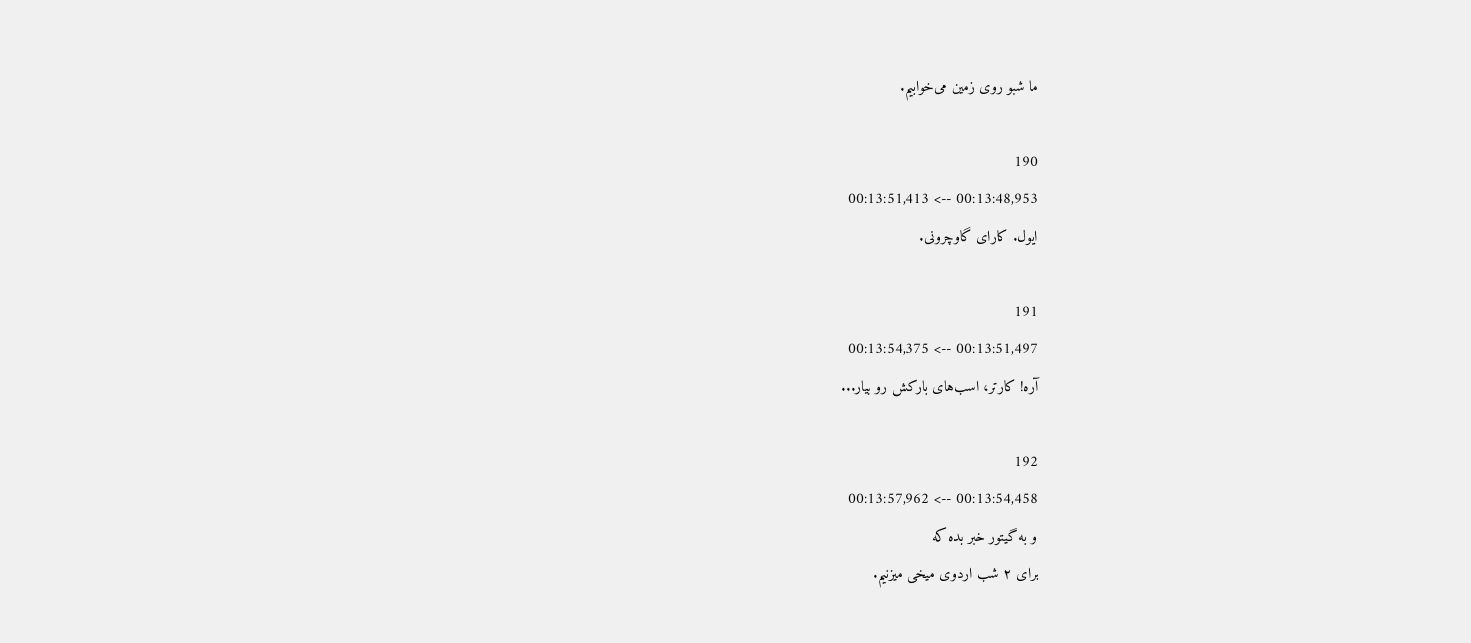ما شبو روی زمین می‌خوابیم.

190
00:13:48,953 --> 00:13:51,413
ایول. کارای گاوچرونی.

191
00:13:51,497 --> 00:13:54,375
آره! کارتر، اسب‌های بارکش رو بیار...

192
00:13:54,458 --> 00:13:57,962
و به گیتور خبر بده که
برای ۲ شب اردوی میخی میزنیم.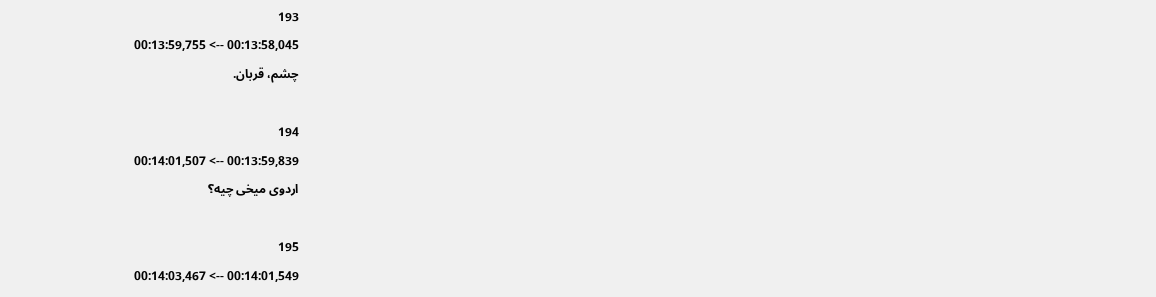193
00:13:58,045 --> 00:13:59,755
چشم، قربان.

194
00:13:59,839 --> 00:14:01,507
اردوی میخی چیه؟

195
00:14:01,549 --> 00:14:03,467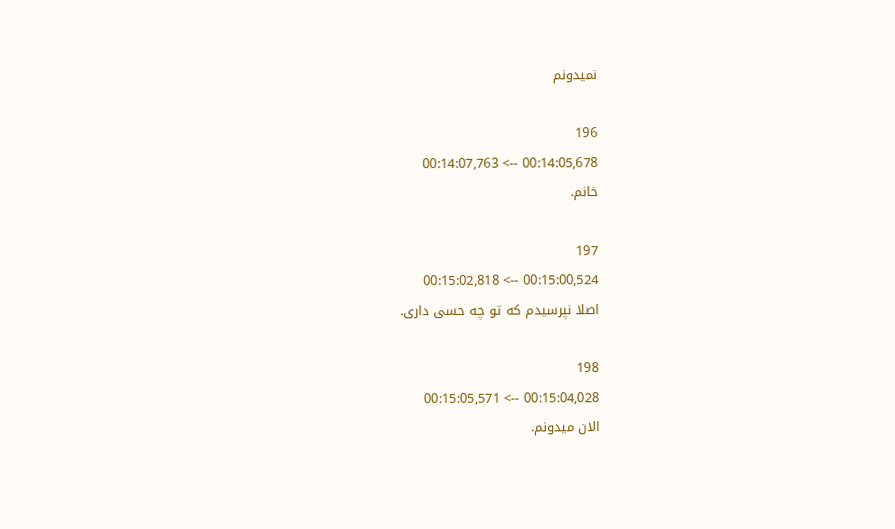نمیدونم

196
00:14:05,678 --> 00:14:07,763
خانم.

197
00:15:00,524 --> 00:15:02,818
اصلا نپرسیدم که تو چه حسی داری.

198
00:15:04,028 --> 00:15:05,571
الان میدونم.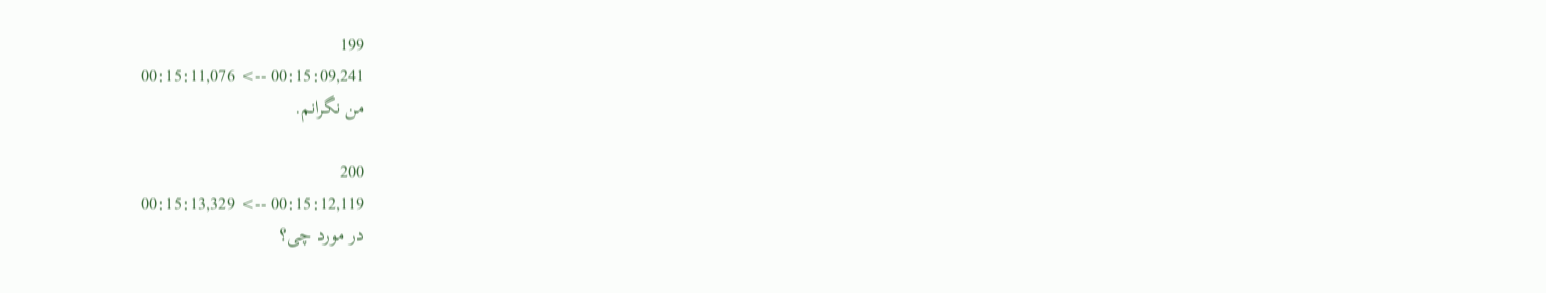199
00:15:09,241 --> 00:15:11,076
من نگرانم.

200
00:15:12,119 --> 00:15:13,329
در مورد چی؟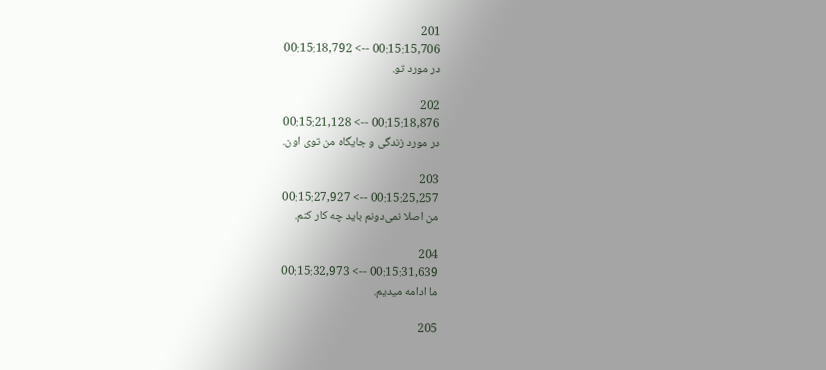201
00:15:15,706 --> 00:15:18,792
در مورد تو.

202
00:15:18,876 --> 00:15:21,128
در مورد زندگی و جایگاه من توی اون.

203
00:15:25,257 --> 00:15:27,927
من اصلا نمی‌دونم باید چه کار کنم.

204
00:15:31,639 --> 00:15:32,973
ما ادامه میدیم.

205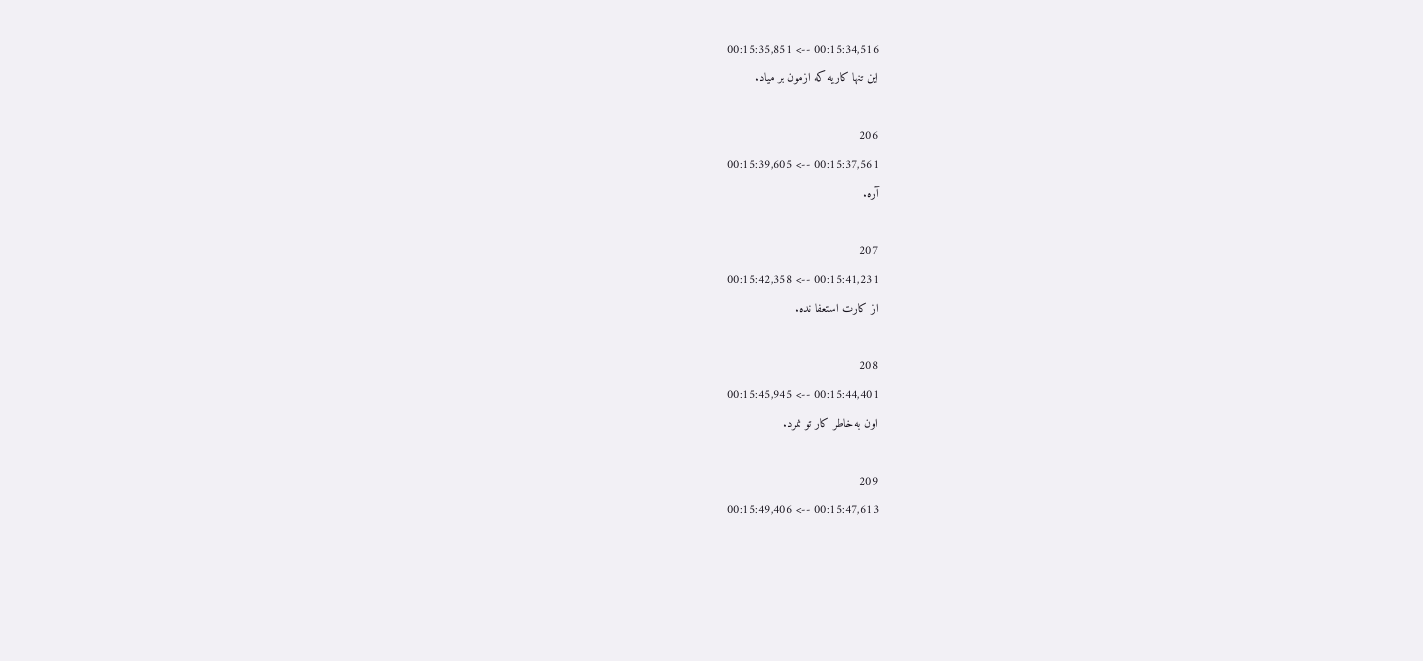00:15:34,516 --> 00:15:35,851
این تنها کاریه که ازمون بر میاد.

206
00:15:37,561 --> 00:15:39,605
آره.

207
00:15:41,231 --> 00:15:42,358
از کارت استعفا نده.

208
00:15:44,401 --> 00:15:45,945
اون به‌خاطر کار تو نمرد.

209
00:15:47,613 --> 00:15:49,406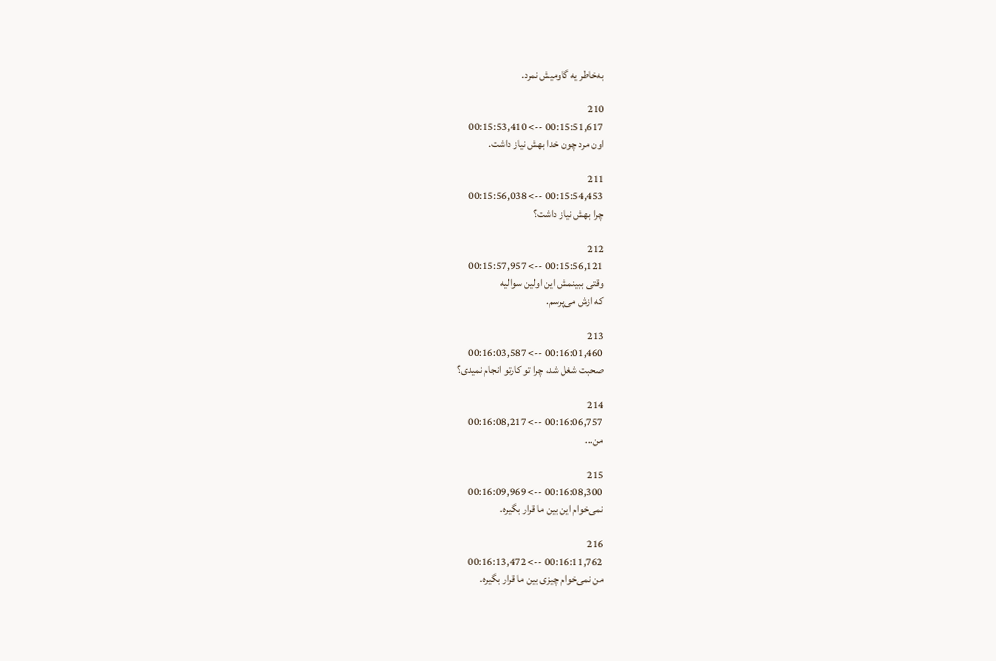به‌خاطر یه گاومیش نمرد.

210
00:15:51,617 --> 00:15:53,410
اون مرد چون خدا بهش نیاز داشت.

211
00:15:54,453 --> 00:15:56,038
چرا بهش نیاز داشت؟

212
00:15:56,121 --> 00:15:57,957
وقتی ببینمش این اولین سوالیه
که ازش می‌پرسم.

213
00:16:01,460 --> 00:16:03,587
صحبت شغل شد، چرا تو کارتو انجام نمیدی؟

214
00:16:06,757 --> 00:16:08,217
من...

215
00:16:08,300 --> 00:16:09,969
نمی‌خوام این بین ما قرار بگیره.

216
00:16:11,762 --> 00:16:13,472
من نمی‌خوام چیزی بین ما قرار بگیره.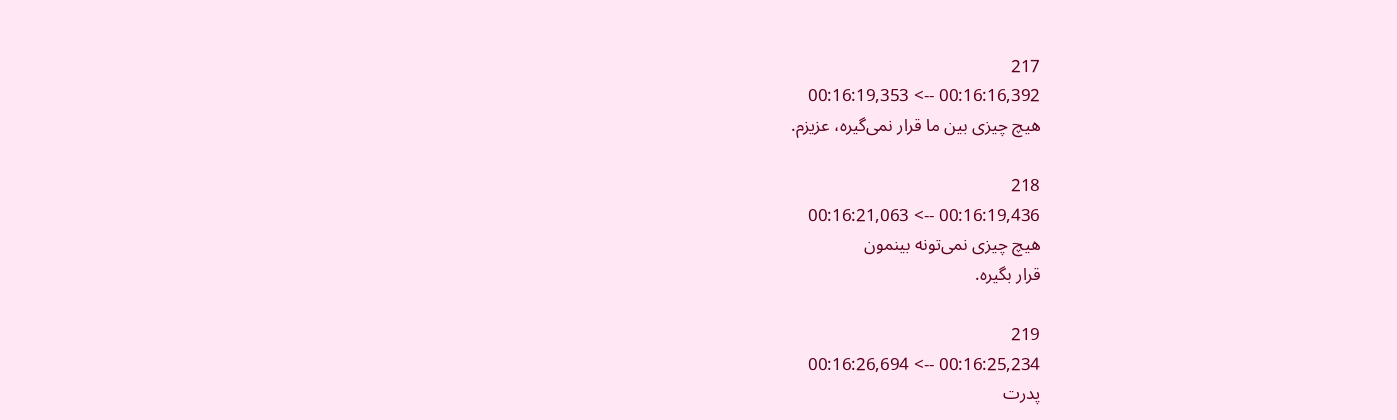217
00:16:16,392 --> 00:16:19,353
هیچ چیزی بین ما قرار نمی‌گیره، عزیزم.

218
00:16:19,436 --> 00:16:21,063
هیچ چیزی نمی‌تونه بینمون
قرار بگیره.

219
00:16:25,234 --> 00:16:26,694
پدرت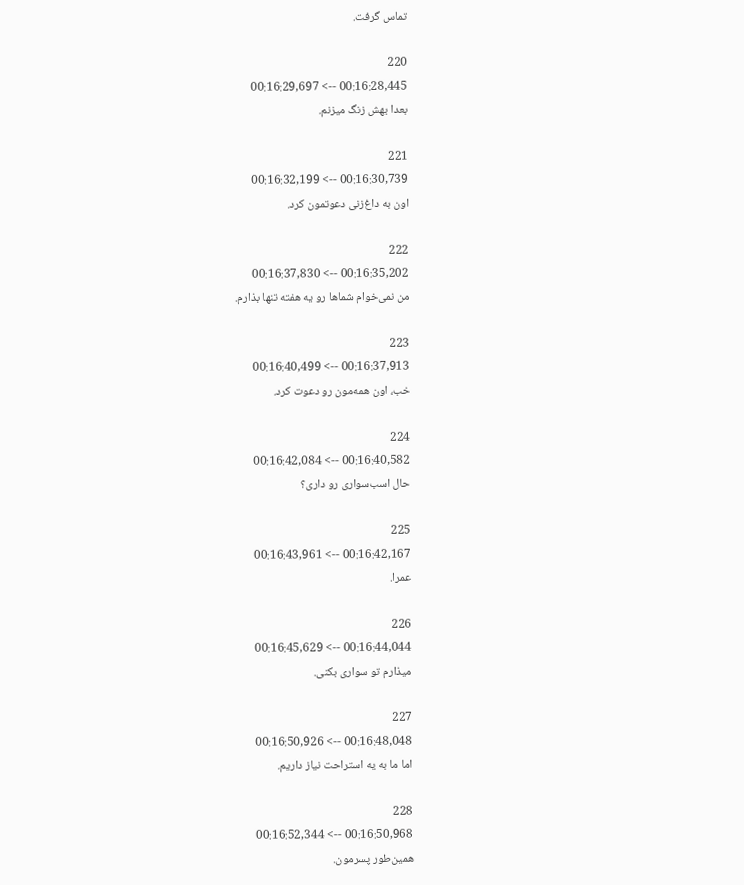تماس گرفت.

220
00:16:28,445 --> 00:16:29,697
بعدا بهش زنگ میزنم.

221
00:16:30,739 --> 00:16:32,199
اون به داغ‌زنی دعوتمون کرد.

222
00:16:35,202 --> 00:16:37,830
من نمی‌خوام شماها رو یه هفته تنها بذارم.

223
00:16:37,913 --> 00:16:40,499
خب، اون همه‌مون رو دعوت کرد.

224
00:16:40,582 --> 00:16:42,084
حال اسب‌سواری رو داری؟

225
00:16:42,167 --> 00:16:43,961
عمرا.

226
00:16:44,044 --> 00:16:45,629
میذارم تو سواری بکنی.

227
00:16:48,048 --> 00:16:50,926
اما ما به یه استراحت نیاز داریم.

228
00:16:50,968 --> 00:16:52,344
همین‌طور پسرمون.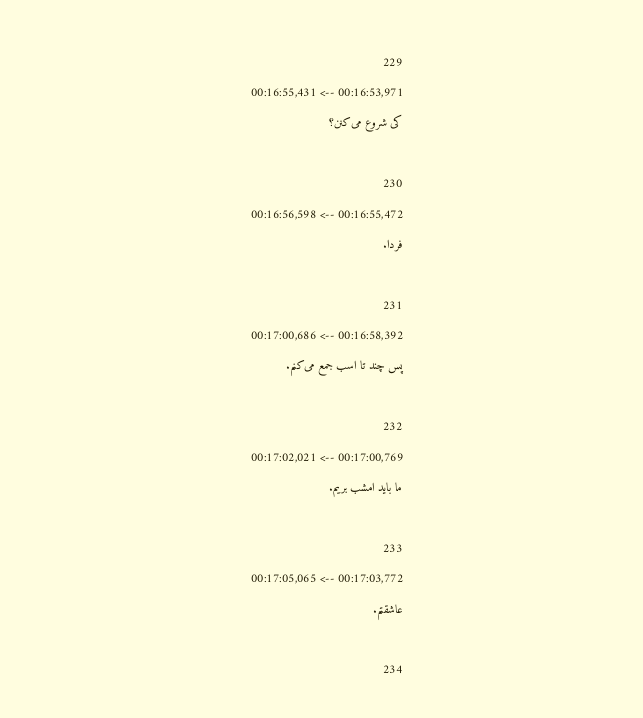229
00:16:53,971 --> 00:16:55,431
کی شروع می‌کنن؟

230
00:16:55,472 --> 00:16:56,598
فردا.

231
00:16:58,392 --> 00:17:00,686
پس چند تا اسب جمع می‌کنم.

232
00:17:00,769 --> 00:17:02,021
ما باید امشب بریم.

233
00:17:03,772 --> 00:17:05,065
عاشقتم.

234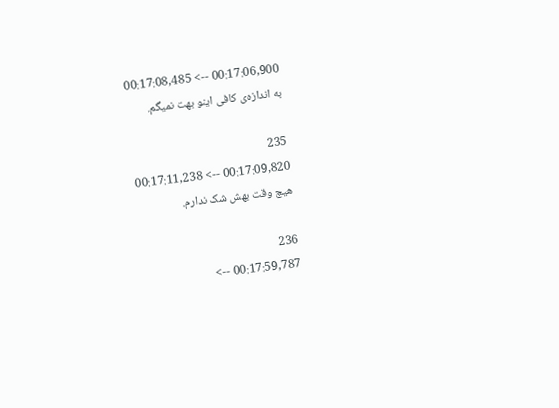00:17:06,900 --> 00:17:08,485
به اندازه‌ی کافی اینو بهت نمیگم.

235
00:17:09,820 --> 00:17:11,238
هیچ وقت بهش شک ندارم.

236
00:17:59,787 -->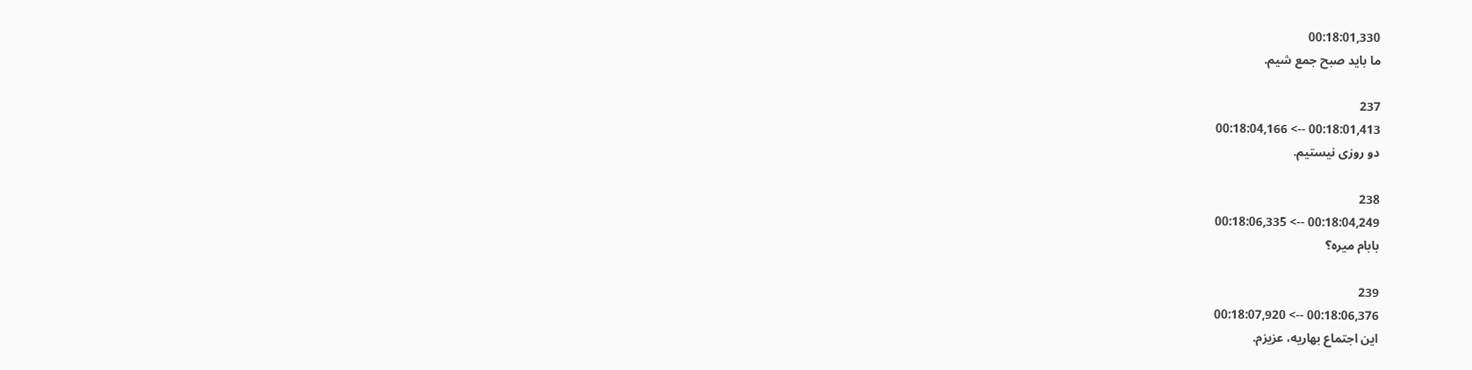00:18:01,330
ما باید صبح جمع شیم.

237
00:18:01,413 --> 00:18:04,166
دو روزی نیستیم.

238
00:18:04,249 --> 00:18:06,335
بابام میره؟

239
00:18:06,376 --> 00:18:07,920
این اجتماع بهاریه، عزیزم.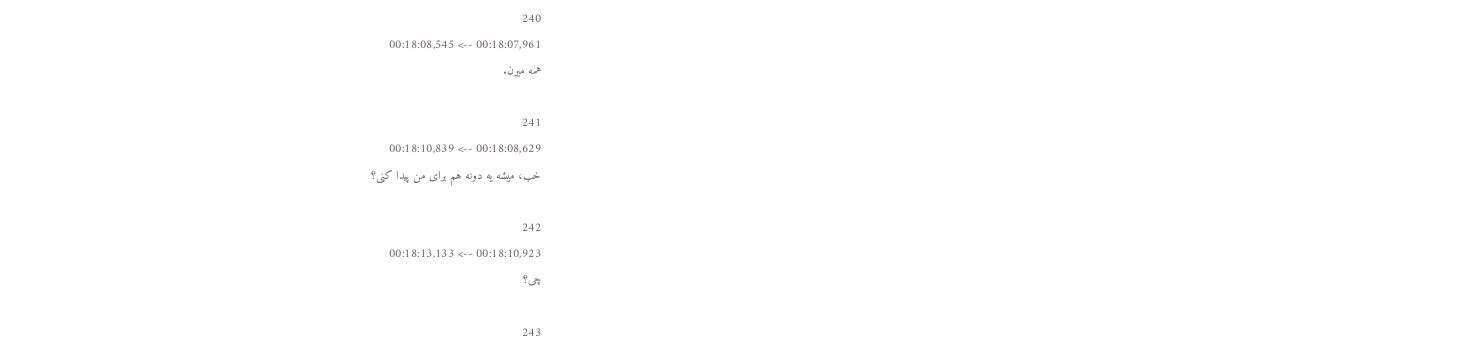240
00:18:07,961 --> 00:18:08,545
همه میرن.

241
00:18:08,629 --> 00:18:10,839
خب، میشه یه دونه هم برای من پیدا کنی؟

242
00:18:10,923 --> 00:18:13,133
چی؟

243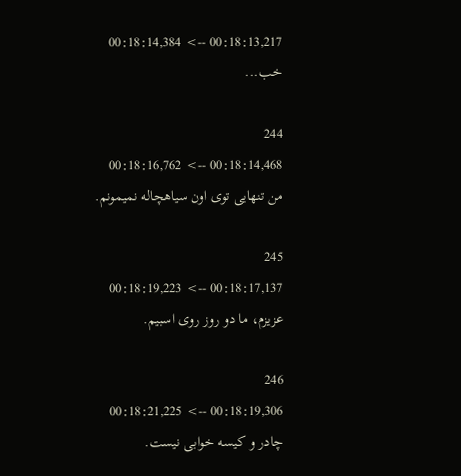00:18:13,217 --> 00:18:14,384
خب...

244
00:18:14,468 --> 00:18:16,762
من تنهایی توی اون سیاهچاله نمیمونم.

245
00:18:17,137 --> 00:18:19,223
عزیزم، ما دو روز روی اسبیم.

246
00:18:19,306 --> 00:18:21,225
چادر و کیسه خوابی نیست.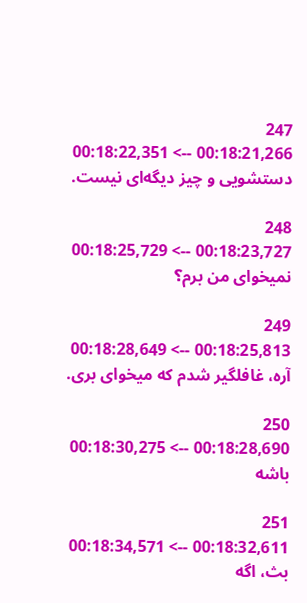247
00:18:21,266 --> 00:18:22,351
دستشویی و چیز دیگه‌ای نیست.

248
00:18:23,727 --> 00:18:25,729
نمیخوای من برم؟

249
00:18:25,813 --> 00:18:28,649
آره، غافلگیر شدم که میخوای بری.

250
00:18:28,690 --> 00:18:30,275
باشه

251
00:18:32,611 --> 00:18:34,571
بث، اگه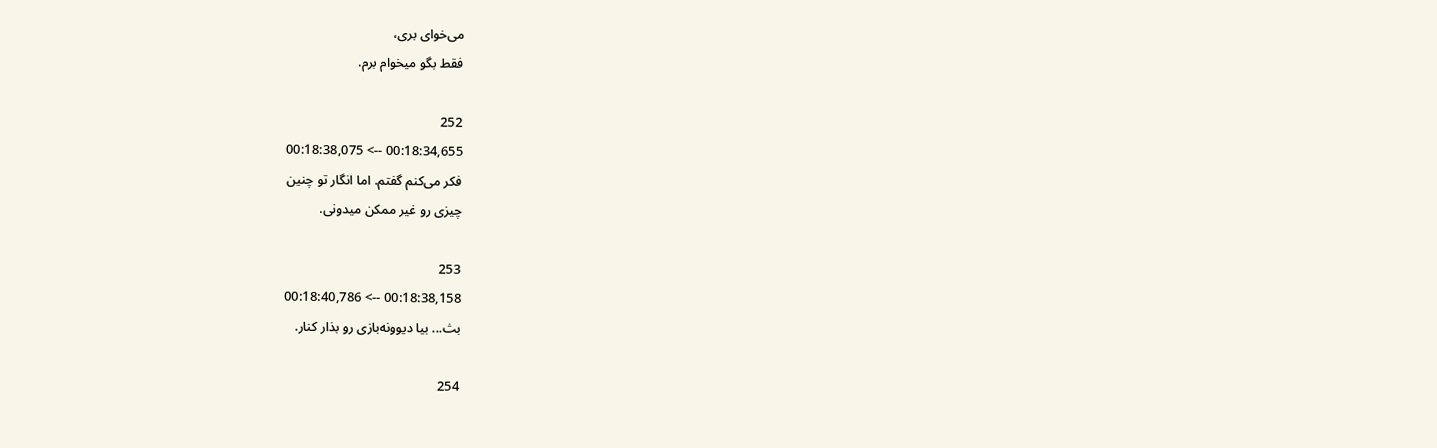می‌خوای بری،
فقط بگو میخوام برم.

252
00:18:34,655 --> 00:18:38,075
فکر می‌کنم گفتم. اما انگار تو چنین
چیزی رو غیر ممکن میدونی.

253
00:18:38,158 --> 00:18:40,786
بث... بیا دیوونه‌بازی رو بذار کنار.

254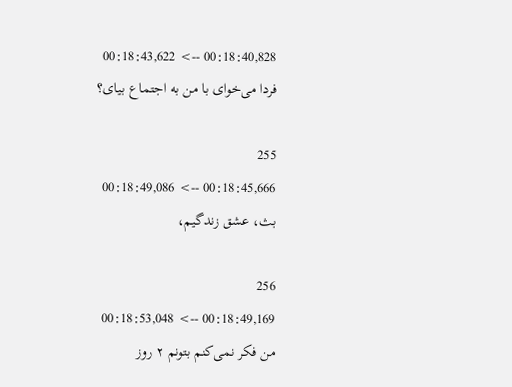00:18:40,828 --> 00:18:43,622
فردا می‌خوای با من به اجتماع بیای؟

255
00:18:45,666 --> 00:18:49,086
بث، عشق زندگیم،

256
00:18:49,169 --> 00:18:53,048
من فکر نمی‌کنم بتونم ۲ روز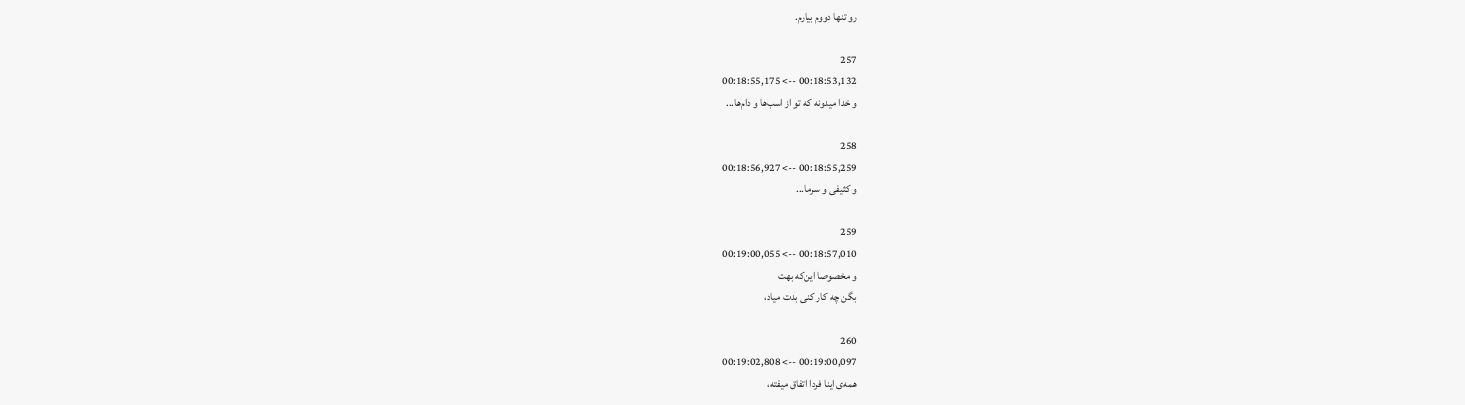رو تنها دووم بیارم.

257
00:18:53,132 --> 00:18:55,175
و خدا میدونه که تو از اسب‌ها و دام‌ها...

258
00:18:55,259 --> 00:18:56,927
و کثیفی و سرما...

259
00:18:57,010 --> 00:19:00,055
و مخصوصا این‌که بهت
بگن چه کار کنی بدت میاد،

260
00:19:00,097 --> 00:19:02,808
همه‌ی اینا فردا اتفاق میفته،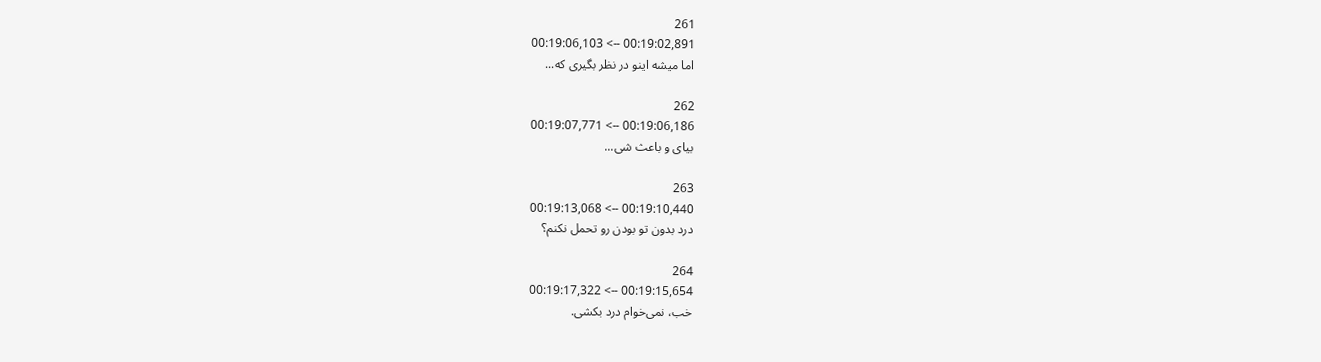261
00:19:02,891 --> 00:19:06,103
اما میشه اینو در نظر بگیری که...

262
00:19:06,186 --> 00:19:07,771
بیای و باعث شی...

263
00:19:10,440 --> 00:19:13,068
درد بدون تو بودن رو تحمل نکنم؟

264
00:19:15,654 --> 00:19:17,322
خب، نمی‌خوام درد بکشی.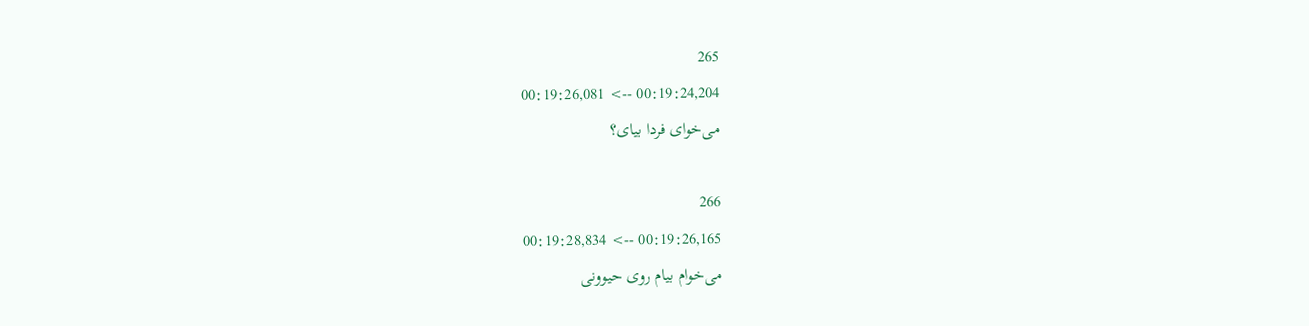265
00:19:24,204 --> 00:19:26,081
می‌خوای فردا بیای؟

266
00:19:26,165 --> 00:19:28,834
می‌خوام بیام روی حیوونی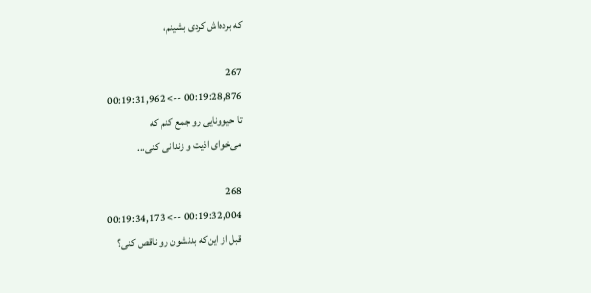که برده‌اش کردی بشینم،

267
00:19:28,876 --> 00:19:31,962
تا حیوونایی رو جمع کنم که
می‌خوای اذیت و زندانی کنی...

268
00:19:32,004 --> 00:19:34,173
قبل از این‌که بدنشون رو ناقص کنی؟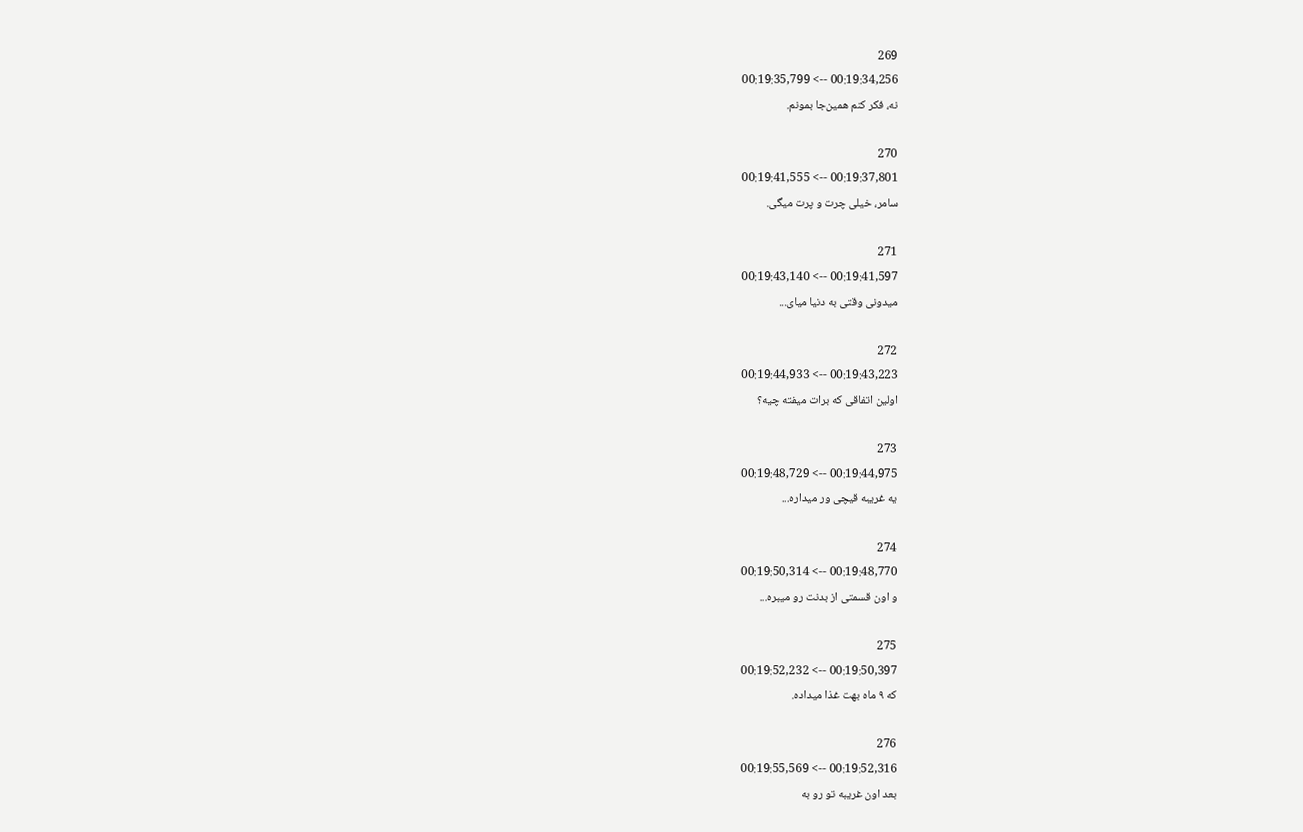269
00:19:34,256 --> 00:19:35,799
نه، فکر کنم همین‌جا بمونم.

270
00:19:37,801 --> 00:19:41,555
سامر، خیلی چرت و پرت میگی.

271
00:19:41,597 --> 00:19:43,140
میدونی وقتی به دنیا میای...

272
00:19:43,223 --> 00:19:44,933
اولین اتفاقی که برات میفته چیه؟

273
00:19:44,975 --> 00:19:48,729
یه غریبه قیچی ور میداره...

274
00:19:48,770 --> 00:19:50,314
و اون قسمتی از بدنت رو میبره...

275
00:19:50,397 --> 00:19:52,232
که ۹ ماه بهت غذا میداده.

276
00:19:52,316 --> 00:19:55,569
بعد اون غریبه تو رو به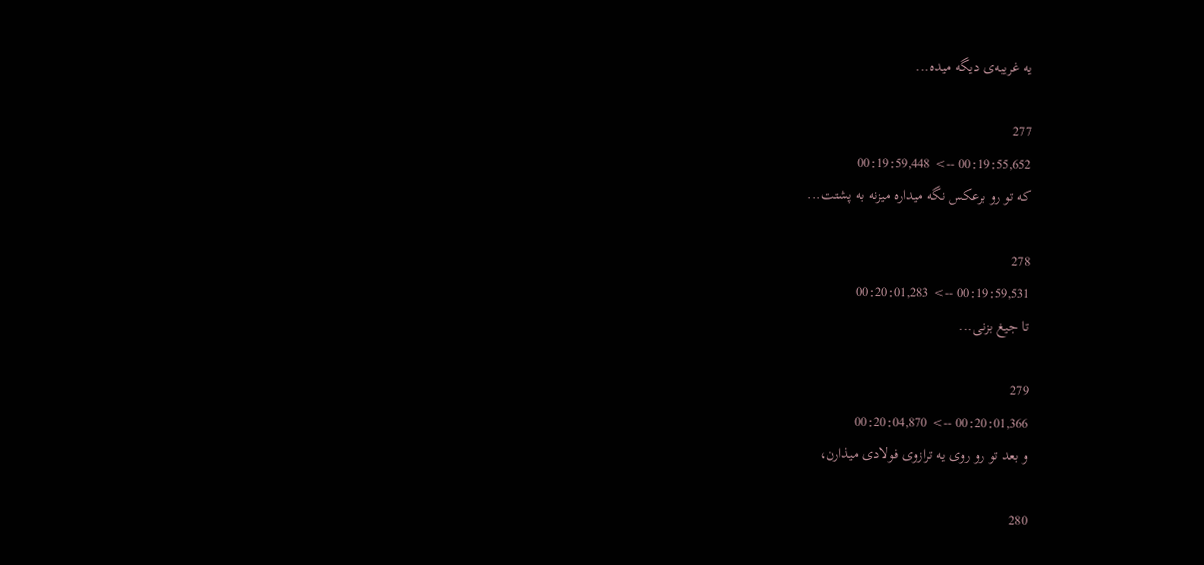یه غریبه‌ی دیگه میده...

277
00:19:55,652 --> 00:19:59,448
که تو رو برعکس نگه میداره میزنه به پشتت...

278
00:19:59,531 --> 00:20:01,283
تا جیغ بزنی...

279
00:20:01,366 --> 00:20:04,870
و بعد تو رو روی یه ترازوی فولادی میذارن،

280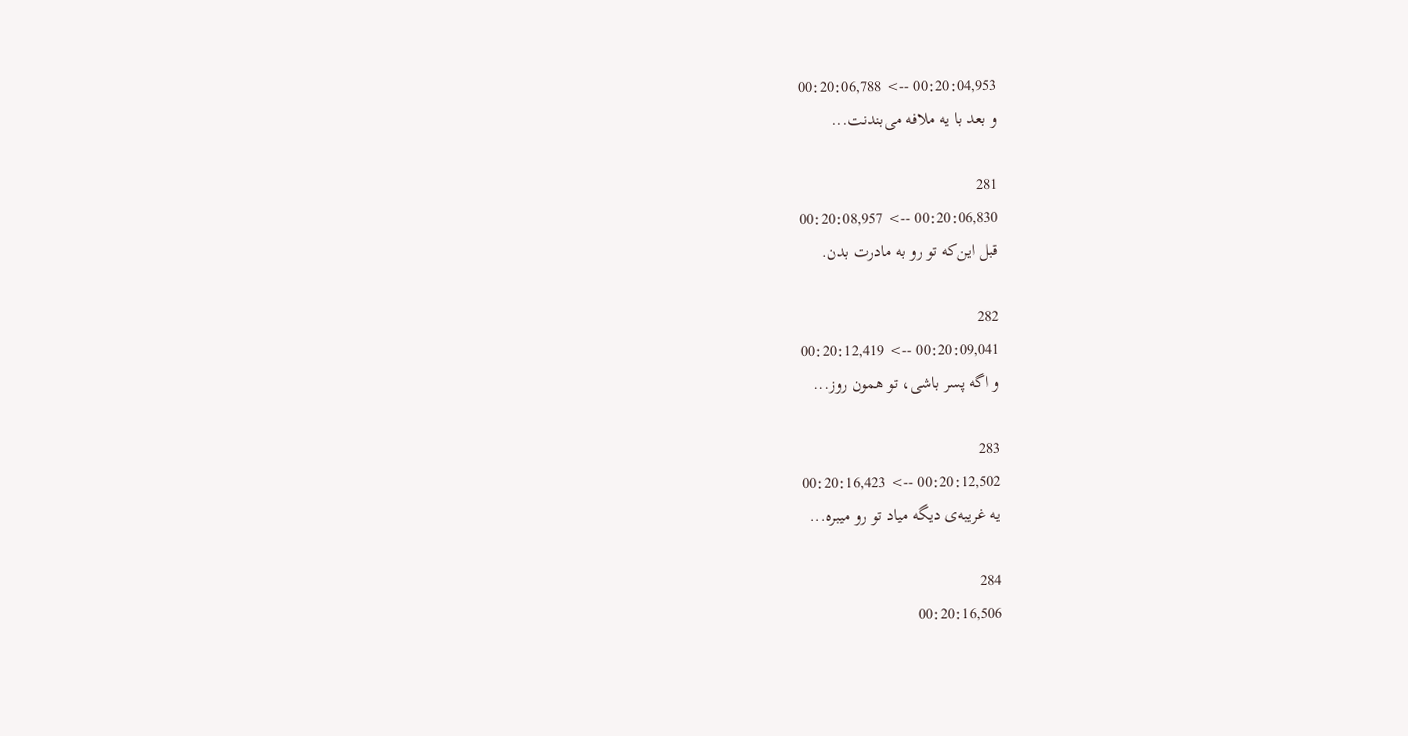00:20:04,953 --> 00:20:06,788
و بعد با یه ملافه می‌بندنت...

281
00:20:06,830 --> 00:20:08,957
قبل این‌که تو رو به مادرت بدن.

282
00:20:09,041 --> 00:20:12,419
و اگه پسر باشی، تو همون روز...

283
00:20:12,502 --> 00:20:16,423
یه غریبه‌ی دیگه میاد تو رو میبره...

284
00:20:16,506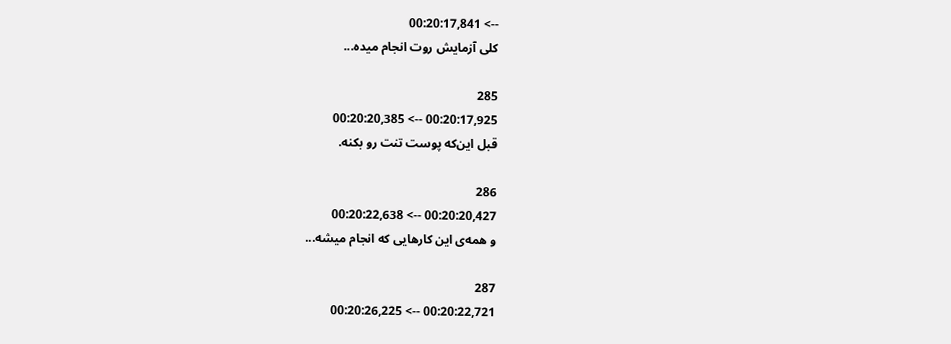--> 00:20:17,841
کلی آزمایش روت انجام میده...

285
00:20:17,925 --> 00:20:20,385
قبل این‌که پوست تنت رو بکنه.

286
00:20:20,427 --> 00:20:22,638
و همه‌ی این کارهایی که انجام میشه...

287
00:20:22,721 --> 00:20:26,225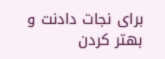برای نجات دادنت و بهتر کردن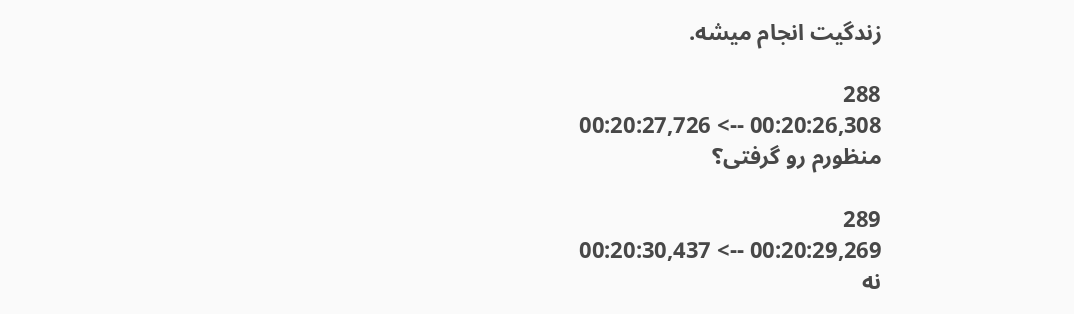زندگیت انجام میشه.

288
00:20:26,308 --> 00:20:27,726
منظورم رو گرفتی؟

289
00:20:29,269 --> 00:20:30,437
نه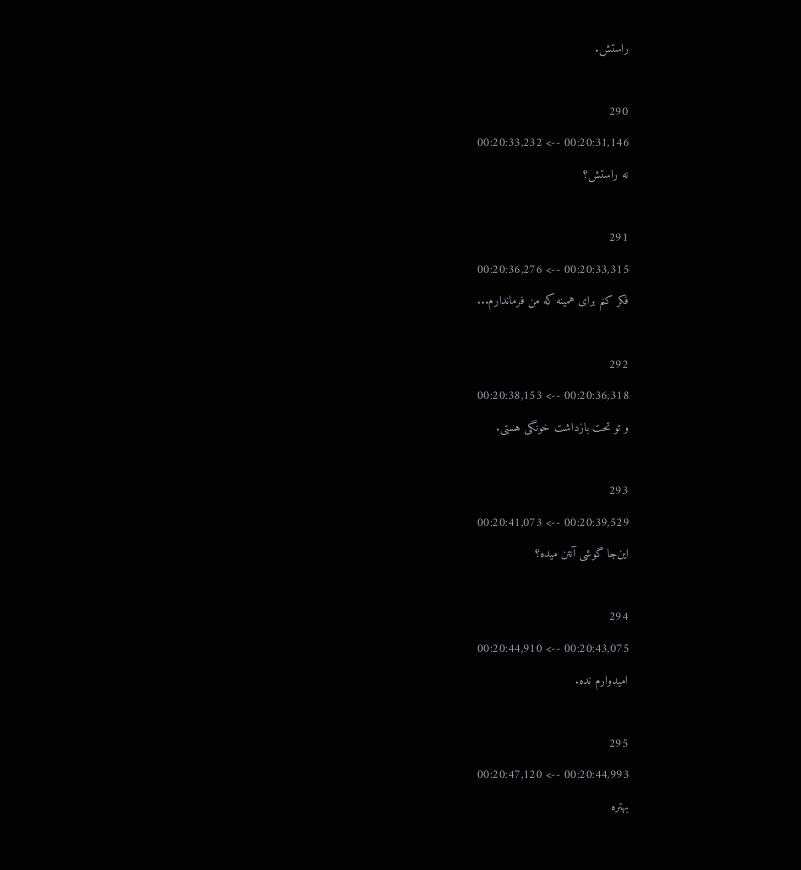راستش.

290
00:20:31,146 --> 00:20:33,232
نه راستش؟

291
00:20:33,315 --> 00:20:36,276
فکر کنم برای همینه که من فرماندارم...

292
00:20:36,318 --> 00:20:38,153
و تو تحت بازداشت خونگی هستی.

293
00:20:39,529 --> 00:20:41,073
این‌جا گوشی آنتن میده؟

294
00:20:43,075 --> 00:20:44,910
امیدوارم نده.

295
00:20:44,993 --> 00:20:47,120
بهتره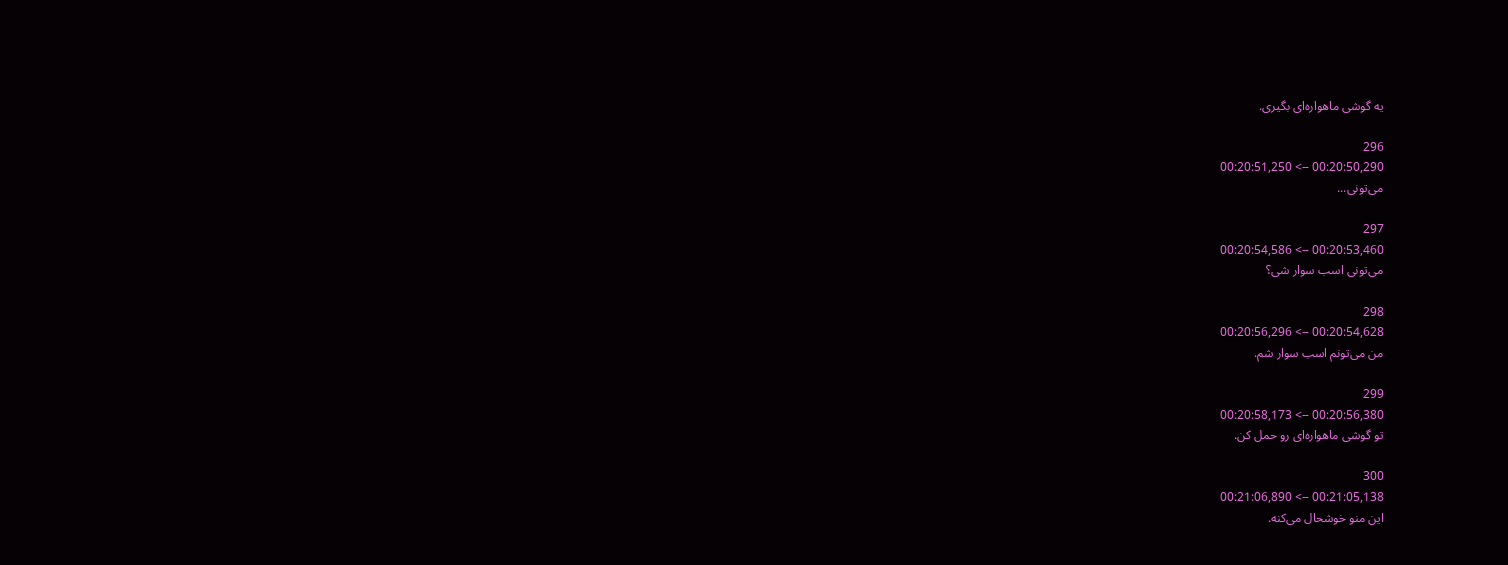یه گوشی ماهواره‌ای بگیری.

296
00:20:50,290 --> 00:20:51,250
می‌تونی...

297
00:20:53,460 --> 00:20:54,586
می‌تونی اسب سوار شی؟

298
00:20:54,628 --> 00:20:56,296
من می‌تونم اسب سوار شم.

299
00:20:56,380 --> 00:20:58,173
تو گوشی ماهواره‌ای رو حمل کن.

300
00:21:05,138 --> 00:21:06,890
این منو خوشحال می‌کنه.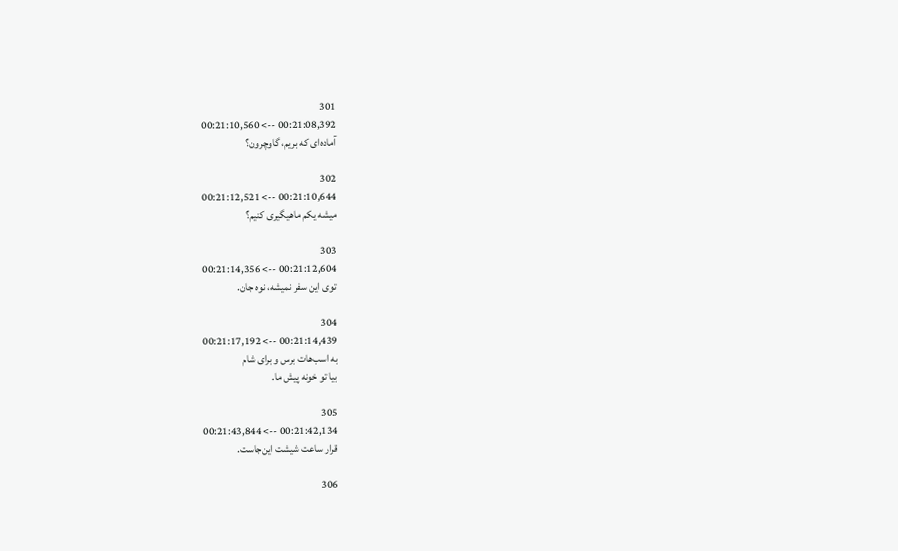301
00:21:08,392 --> 00:21:10,560
آماده‌ای که بریم، گاوچرون؟

302
00:21:10,644 --> 00:21:12,521
میشه یکم ماهیگیری کنیم؟

303
00:21:12,604 --> 00:21:14,356
توی این سفر نمیشه، نوه جان.

304
00:21:14,439 --> 00:21:17,192
به اسب‌هات برس و برای شام
بیا تو خونه پیش ما.

305
00:21:42,134 --> 00:21:43,844
قرار ساعت شیشت این‌جاست.

306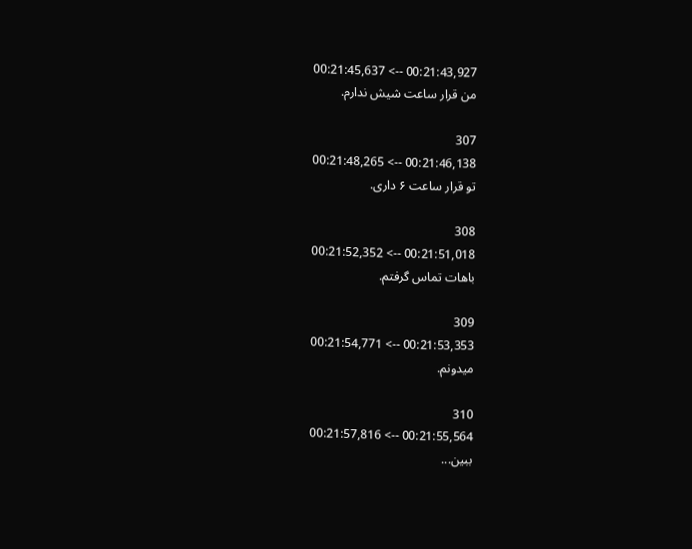00:21:43,927 --> 00:21:45,637
من قرار ساعت شیش ندارم.

307
00:21:46,138 --> 00:21:48,265
تو قرار ساعت ۶ داری.

308
00:21:51,018 --> 00:21:52,352
باهات تماس گرفتم.

309
00:21:53,353 --> 00:21:54,771
میدونم.

310
00:21:55,564 --> 00:21:57,816
ببین...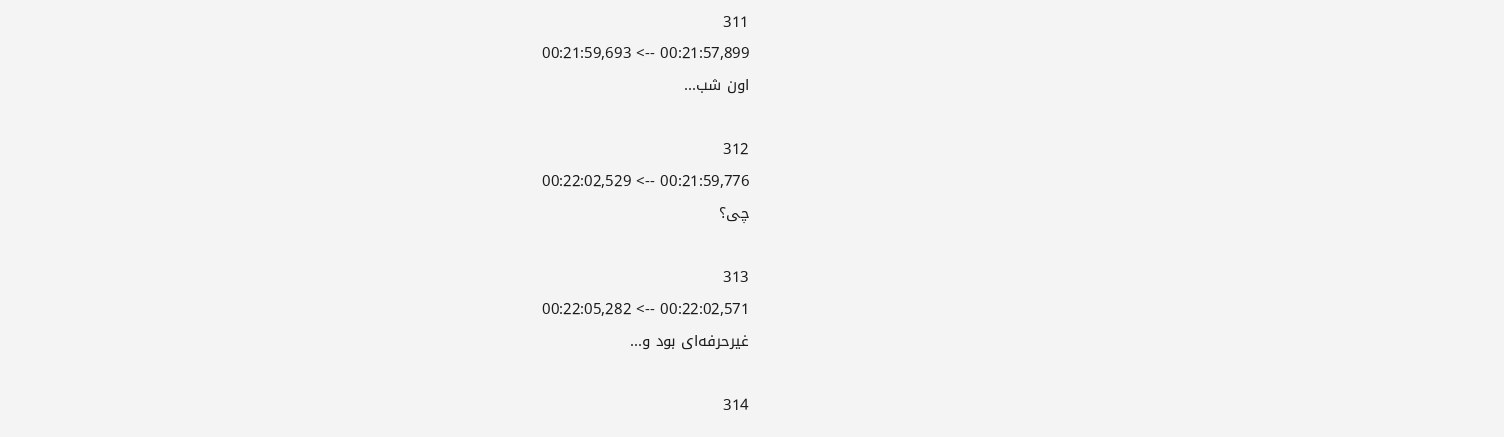311
00:21:57,899 --> 00:21:59,693
اون شب...

312
00:21:59,776 --> 00:22:02,529
چی؟

313
00:22:02,571 --> 00:22:05,282
غیرحرفه‌ای بود و...

314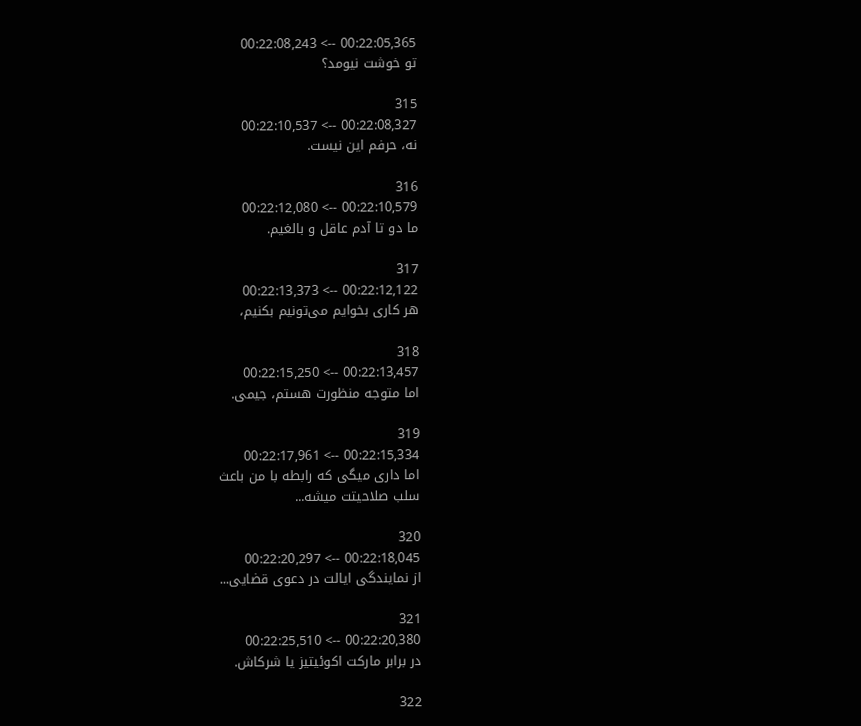00:22:05,365 --> 00:22:08,243
تو خوشت نیومد؟

315
00:22:08,327 --> 00:22:10,537
نه، حرفم این نیست.

316
00:22:10,579 --> 00:22:12,080
ما دو تا آدم عاقل و بالغیم.

317
00:22:12,122 --> 00:22:13,373
هر کاری بخوایم می‌تونیم بکنیم،

318
00:22:13,457 --> 00:22:15,250
اما متوجه منظورت هستم، جیمی.

319
00:22:15,334 --> 00:22:17,961
اما داری میگی که رابطه با من باعث
سلب صلاحیتت میشه...

320
00:22:18,045 --> 00:22:20,297
از نمایندگی ایالت در دعوی قضایی...

321
00:22:20,380 --> 00:22:25,510
در برابر مارکت اکوئیتیز یا شرکاش.

322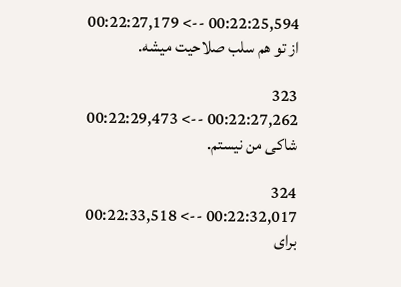00:22:25,594 --> 00:22:27,179
از تو هم سلب صلاحیت میشه.

323
00:22:27,262 --> 00:22:29,473
شاکی من نیستم.

324
00:22:32,017 --> 00:22:33,518
برای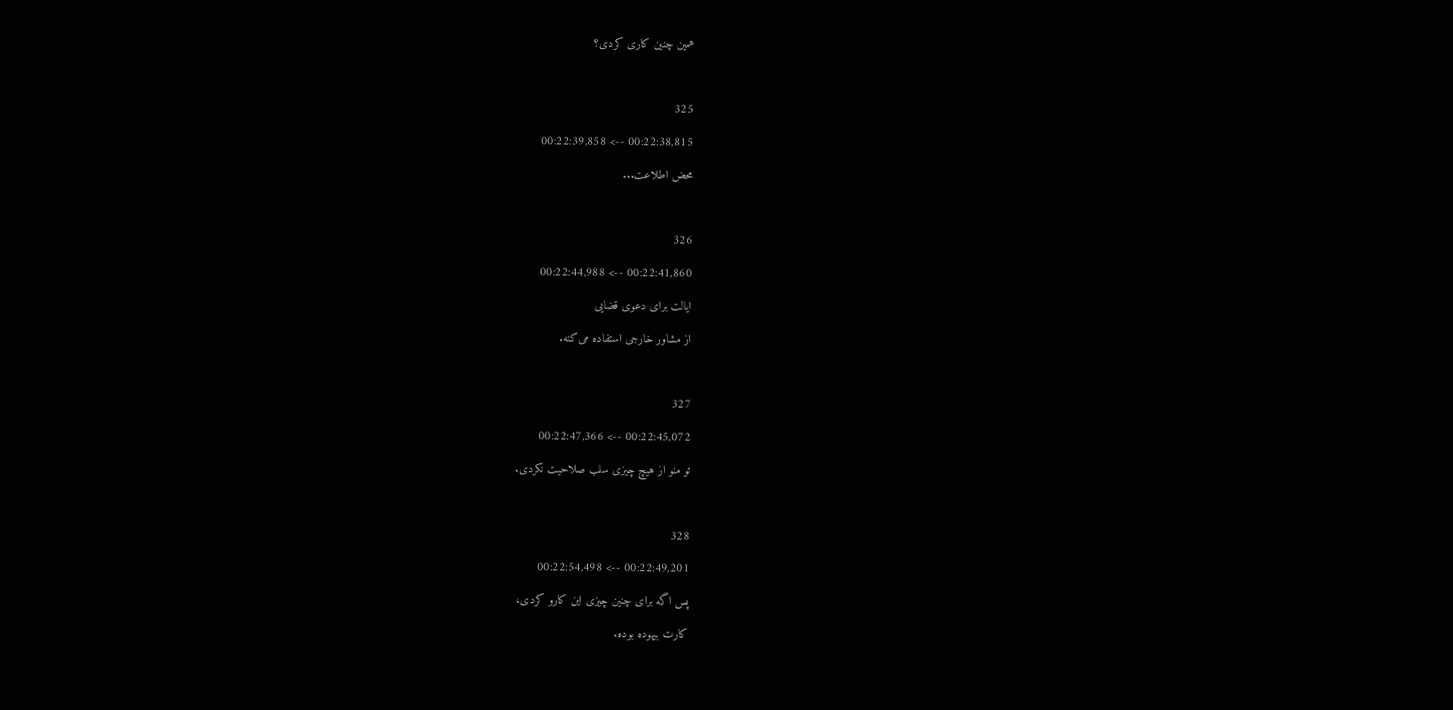همین چنین کاری کردی؟

325
00:22:38,815 --> 00:22:39,858
محض اطلاعت...

326
00:22:41,860 --> 00:22:44,988
ایالت برای دعوی قضایی
از مشاور خارجی استفاده می‌کنه.

327
00:22:45,072 --> 00:22:47,366
تو منو از هیچ چیزی سلب صلاحیت نکردی.

328
00:22:49,201 --> 00:22:54,498
پس اگه برای چنین چیزی این کارو کردی،
کارت بیهوده بوده.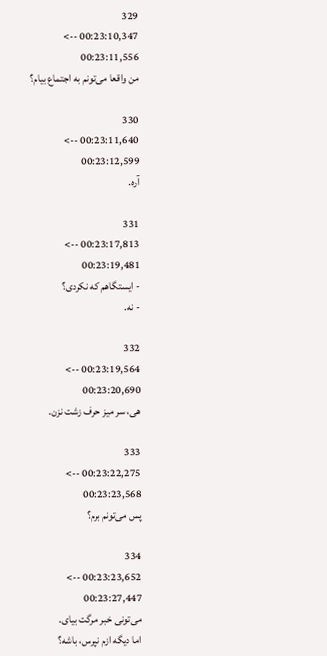329
00:23:10,347 --> 00:23:11,556
من واقعا می‌تونم به اجتماع بیام؟

330
00:23:11,640 --> 00:23:12,599
آره.

331
00:23:17,813 --> 00:23:19,481
- ایستگاهم که نکردی؟
- نه.

332
00:23:19,564 --> 00:23:20,690
هی، سر میز حرف زشت نزن.

333
00:23:22,275 --> 00:23:23,568
پس می‌تونم برم؟

334
00:23:23,652 --> 00:23:27,447
می‌تونی خبر مرگت بیای.
اما دیگه ازم نپرس، باشه؟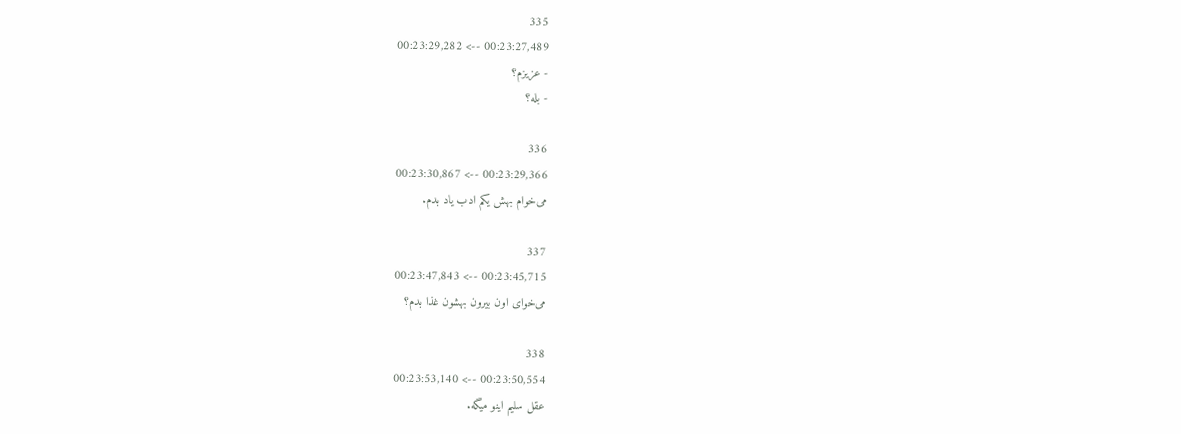335
00:23:27,489 --> 00:23:29,282
- عزیزم؟
- بله؟

336
00:23:29,366 --> 00:23:30,867
می‌خوام بهش یکم ادب یاد بدم.

337
00:23:45,715 --> 00:23:47,843
می‌خوای اون بیرون بهشون غذا بدم؟

338
00:23:50,554 --> 00:23:53,140
عقل سلیم اینو میگه.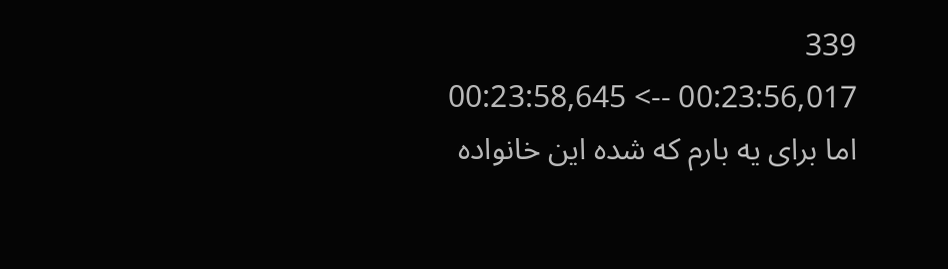339
00:23:56,017 --> 00:23:58,645
اما برای یه بارم که شده این خانواده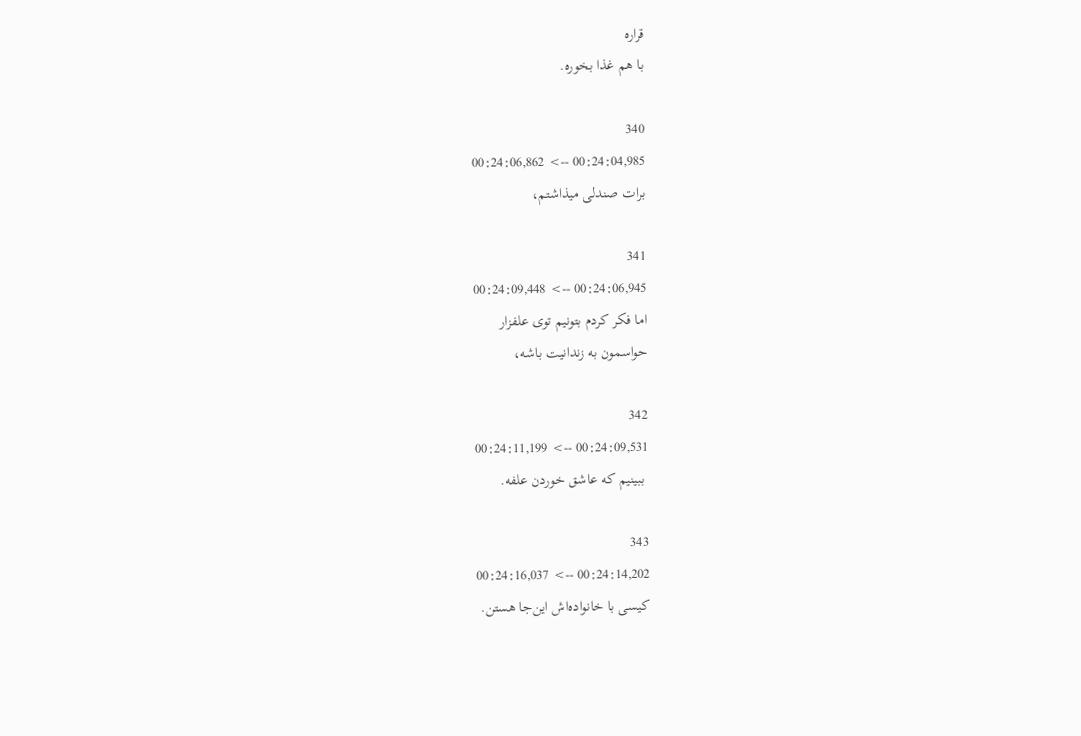قراره
با هم غذا بخوره.

340
00:24:04,985 --> 00:24:06,862
برات صندلی میذاشتم،

341
00:24:06,945 --> 00:24:09,448
اما فکر کردم بتونیم توی علفزار
حواسمون به زندانیت باشه،

342
00:24:09,531 --> 00:24:11,199
 ببینیم که عاشق خوردن علفه.

343
00:24:14,202 --> 00:24:16,037
کیسی با خانواده‌اش این‌جا هستن.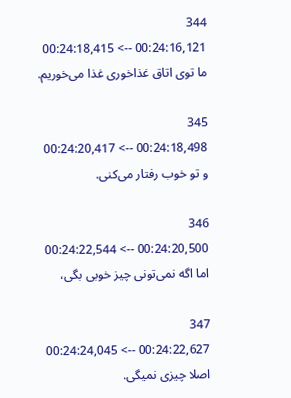344
00:24:16,121 --> 00:24:18,415
ما توی اتاق غذاخوری غذا می‌خوریم.

345
00:24:18,498 --> 00:24:20,417
و تو خوب رفتار می‌کنی.

346
00:24:20,500 --> 00:24:22,544
اما اگه نمی‌تونی چیز خوبی بگی،

347
00:24:22,627 --> 00:24:24,045
اصلا چیزی نمیگی.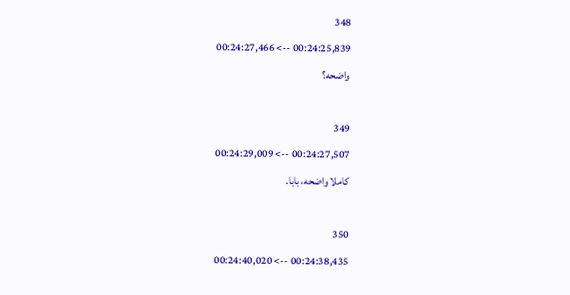348
00:24:25,839 --> 00:24:27,466
واضحه؟

349
00:24:27,507 --> 00:24:29,009
کاملا واضحه، بابا.

350
00:24:38,435 --> 00:24:40,020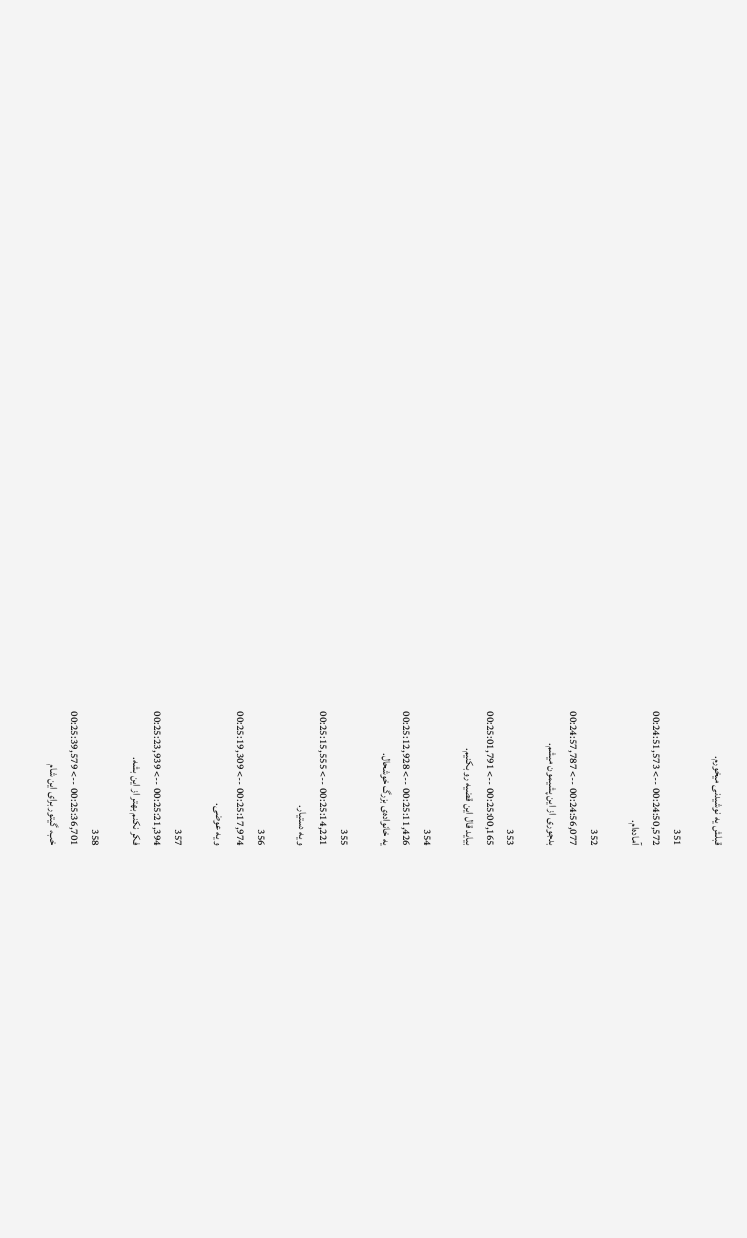قبلش یه نوشیدنی میخورم.

351
00:24:50,572 --> 00:24:51,573
آماده‌ام.

352
00:24:56,077 --> 00:24:57,787
بدجوری از این پشیمون میشم.

353
00:25:00,165 --> 00:25:01,791
بیاید قال این قضیه رو بکنیم.

354
00:25:11,426 --> 00:25:12,928
یه خانواده‌ی بزرگ خوشحال.

355
00:25:14,221 --> 00:25:15,555
و یه دستیار.

356
00:25:17,974 --> 00:25:19,309
و یه عوضی.

357
00:25:21,394 --> 00:25:23,939
فکر نکنم بهتر از این بشه.

358
00:25:36,701 --> 00:25:39,579
خب، گیتور برای این شام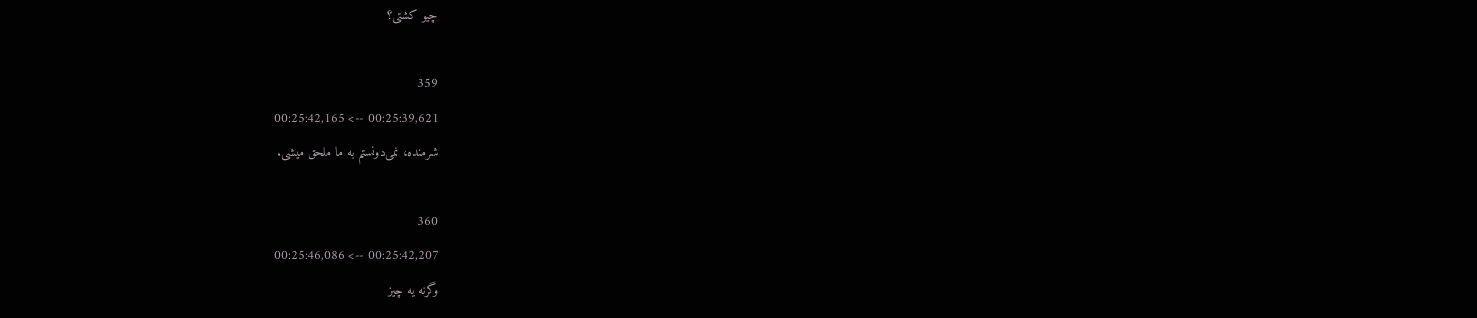چیو کشتی؟

359
00:25:39,621 --> 00:25:42,165
شرمنده، نمی‌دونستم به ما ملحق میشی.

360
00:25:42,207 --> 00:25:46,086
وگرنه یه چیز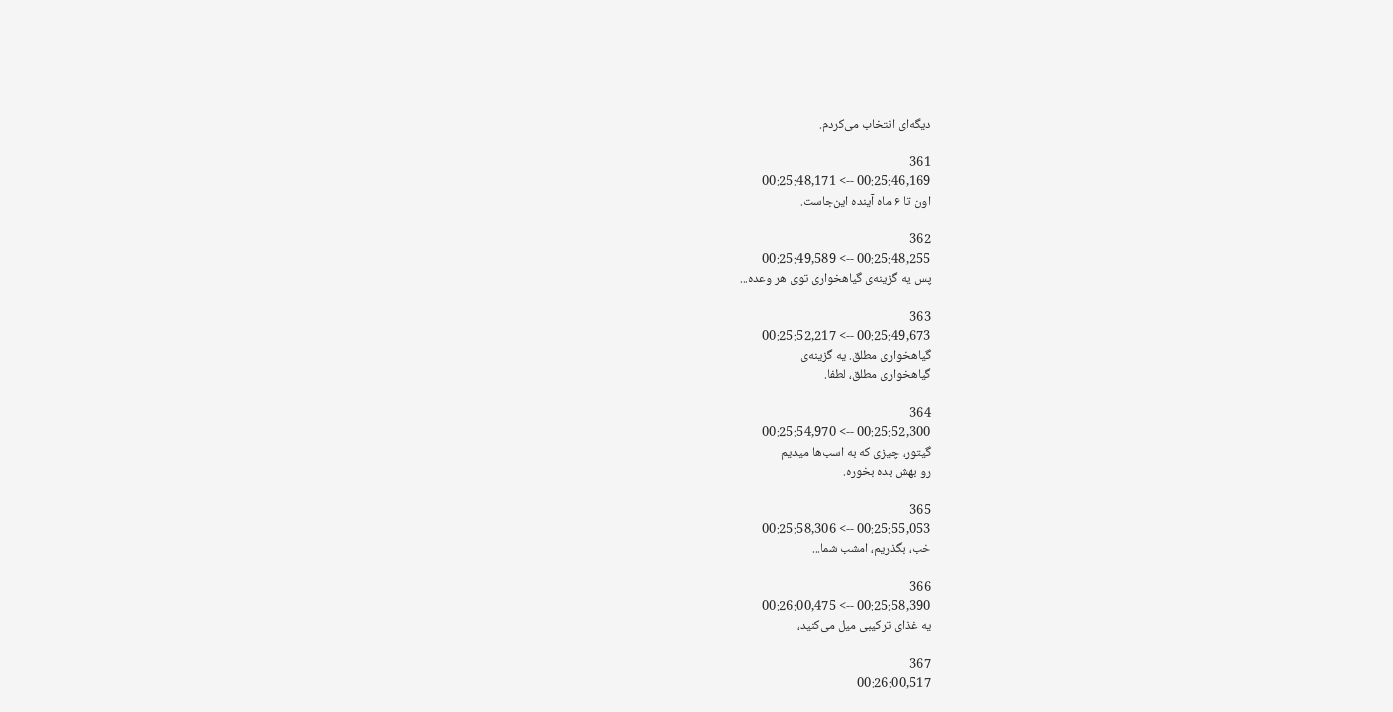دیگه‌ای انتخاب می‌کردم.

361
00:25:46,169 --> 00:25:48,171
اون تا ۶ ماه آینده‌ این‌جاست.

362
00:25:48,255 --> 00:25:49,589
پس یه گزینه‌ی گیاهخواری توی هر وعده...

363
00:25:49,673 --> 00:25:52,217
گیاهخواری مطلق. یه گزینه‌ی
گیاهخواری مطلق، لطفا.

364
00:25:52,300 --> 00:25:54,970
گیتور، چیزی که به اسب‌ها میدیم
رو بهش بده بخوره.

365
00:25:55,053 --> 00:25:58,306
خب، بگذریم، امشب شما...

366
00:25:58,390 --> 00:26:00,475
یه غذای ترکیبی میل می‌کنید،

367
00:26:00,517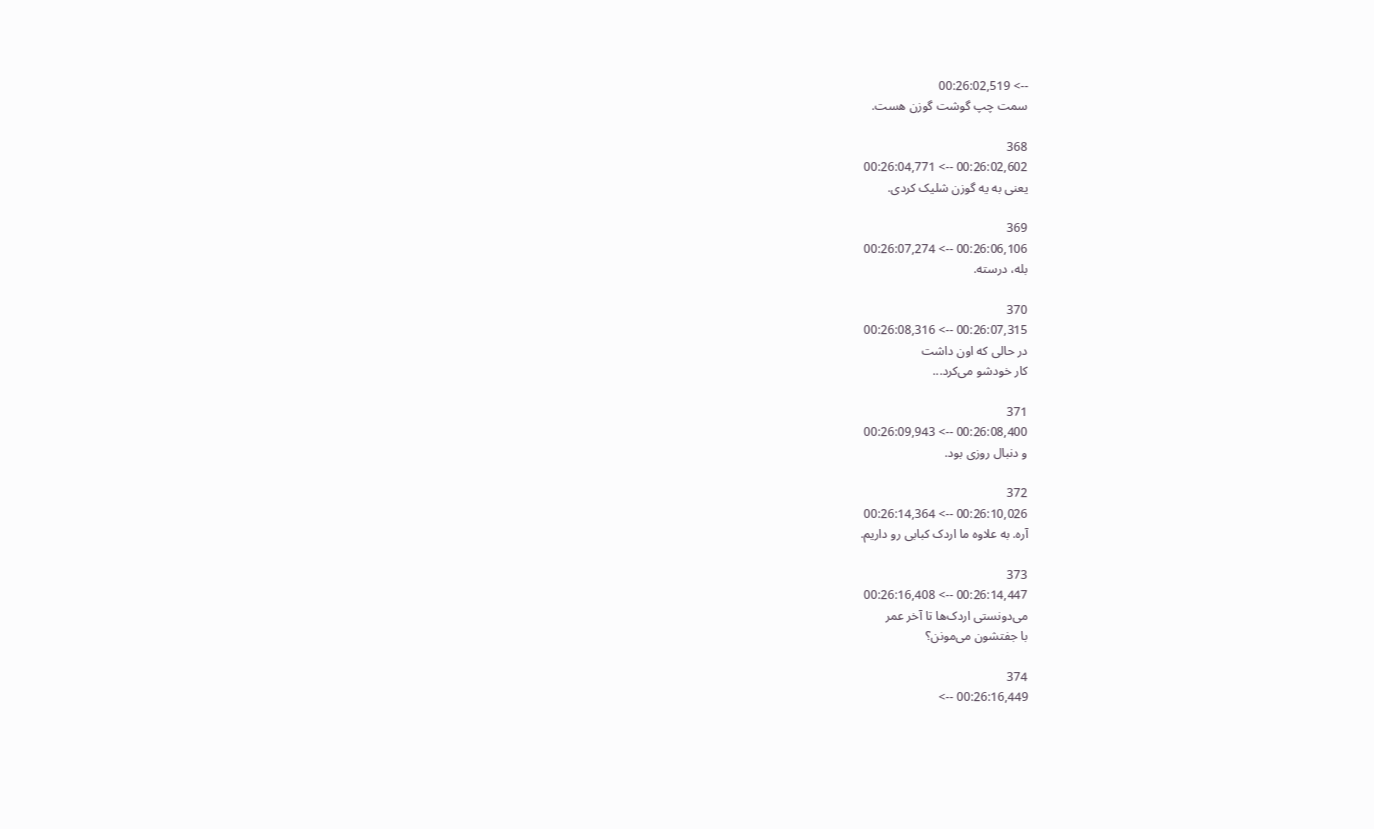--> 00:26:02,519
سمت چپ گوشت گوزن هست.

368
00:26:02,602 --> 00:26:04,771
یعنی به یه گوزن شلیک کردی.

369
00:26:06,106 --> 00:26:07,274
بله، درسته.

370
00:26:07,315 --> 00:26:08,316
در حالی که اون داشت
کار خودشو می‌کرد...

371
00:26:08,400 --> 00:26:09,943
و دنبال روزی بود.

372
00:26:10,026 --> 00:26:14,364
آره. به علاوه ما اردک کبابی رو داریم.

373
00:26:14,447 --> 00:26:16,408
می‌دونستی اردک‌ها تا آخر عمر
با جفتشون می‌مونن؟

374
00:26:16,449 -->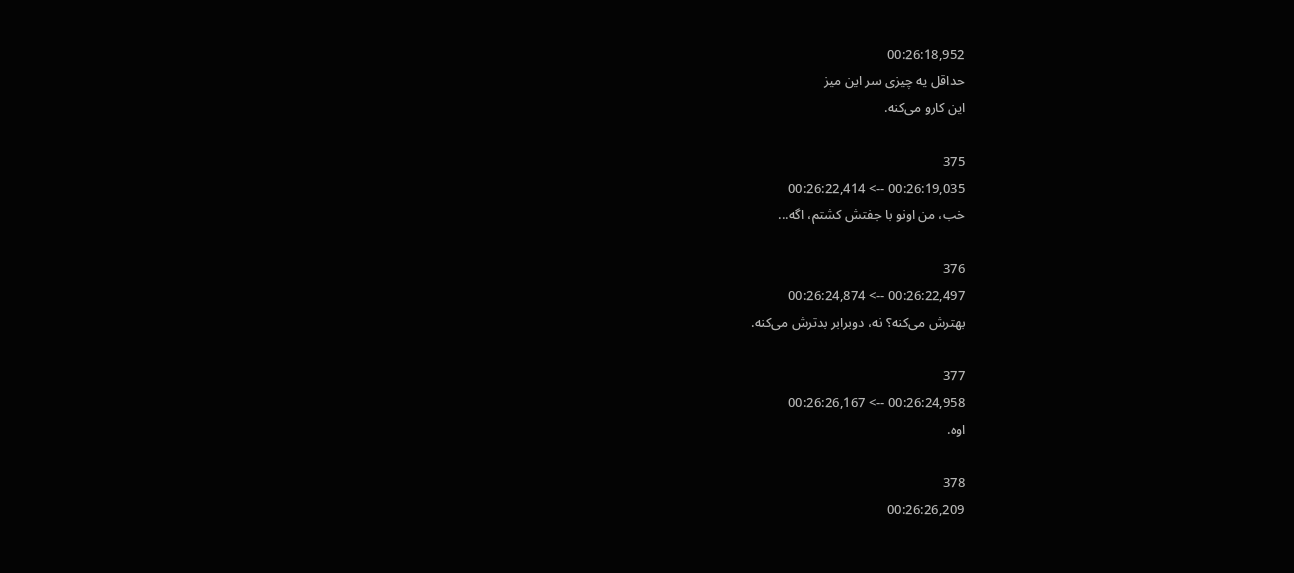00:26:18,952
حداقل یه چیزی سر این میز
این کارو می‌کنه.

375
00:26:19,035 --> 00:26:22,414
خب، من اونو با جفتش کشتم، اگه...

376
00:26:22,497 --> 00:26:24,874
بهترش می‌کنه؟ نه، دوبرابر بدترش می‌کنه.

377
00:26:24,958 --> 00:26:26,167
اوه.

378
00:26:26,209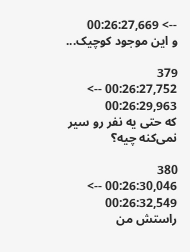--> 00:26:27,669
و این موجود کوچیک...

379
00:26:27,752 --> 00:26:29,963
که حتی یه نفر رو سیر نمی‌کنه چیه؟

380
00:26:30,046 --> 00:26:32,549
راستش من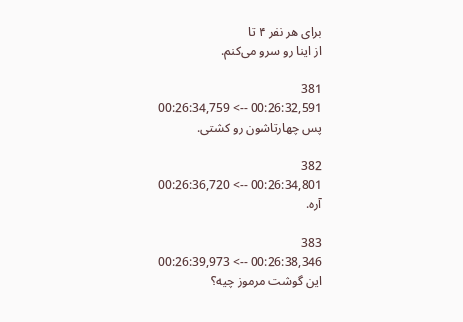برای هر نفر ۴ تا
از اینا رو سرو می‌کنم.

381
00:26:32,591 --> 00:26:34,759
پس چهارتاشون رو کشتی.

382
00:26:34,801 --> 00:26:36,720
آره.

383
00:26:38,346 --> 00:26:39,973
این گوشت مرموز چیه؟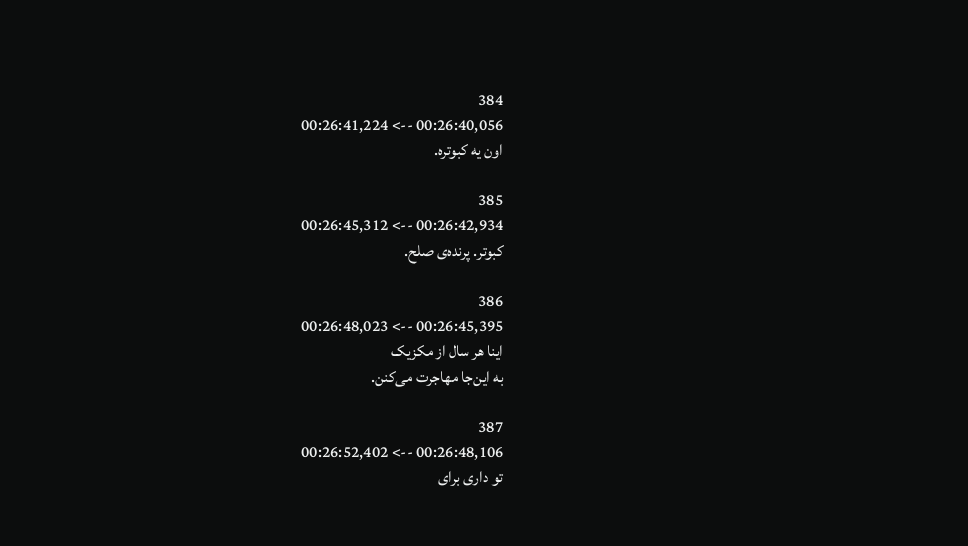384
00:26:40,056 --> 00:26:41,224
اون یه کبوتره.

385
00:26:42,934 --> 00:26:45,312
کبوتر. پرنده‌ی صلح.

386
00:26:45,395 --> 00:26:48,023
اینا هر سال از مکزیک
به این‌جا مهاجرت می‌کنن.

387
00:26:48,106 --> 00:26:52,402
تو داری برای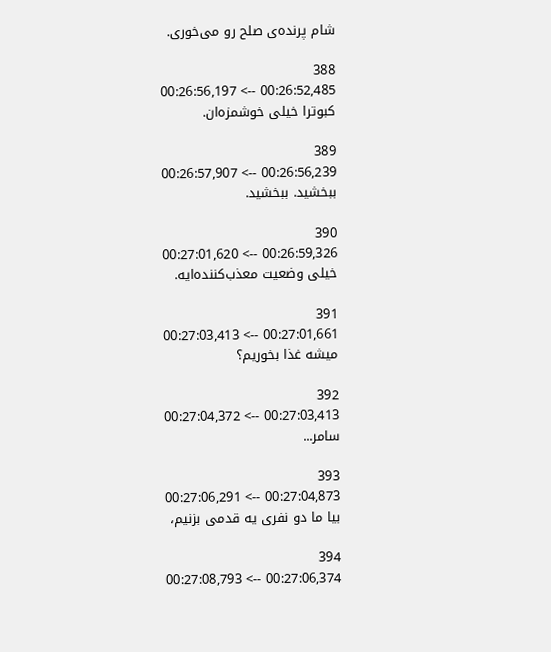شام پرنده‌ی صلح رو می‌خوری.

388
00:26:52,485 --> 00:26:56,197
کبوترا خیلی خوشمزه‌ان.

389
00:26:56,239 --> 00:26:57,907
ببخشید. ببخشید.

390
00:26:59,326 --> 00:27:01,620
خیلی وضعیت معذب‌کننده‌ایه.

391
00:27:01,661 --> 00:27:03,413
میشه غذا بخوریم؟

392
00:27:03,413 --> 00:27:04,372
سامر...

393
00:27:04,873 --> 00:27:06,291
بیا ما دو نفری یه قدمی بزنیم،

394
00:27:06,374 --> 00:27:08,793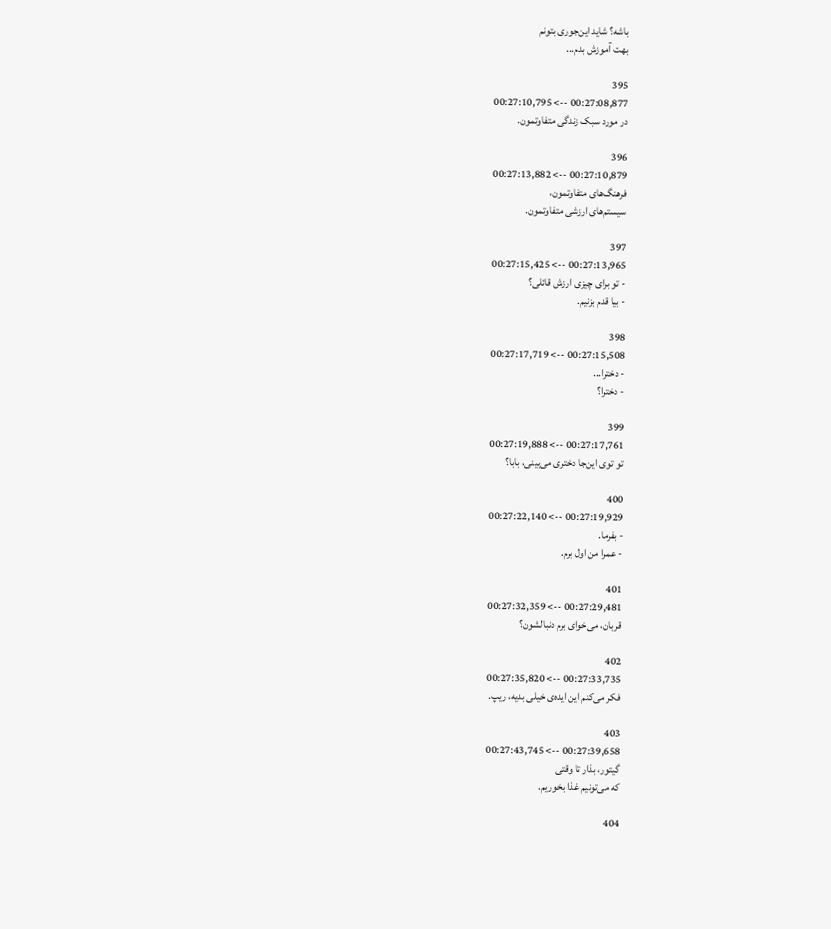باشه؟ شاید این‌جوری بتونم
بهت آموزش بدم...

395
00:27:08,877 --> 00:27:10,795
در مورد سبک زندگی متفاوتمون.

396
00:27:10,879 --> 00:27:13,882
فرهنگ‌های متفاوتمون،
سیستم‌های ارزشی متفاوتمون.

397
00:27:13,965 --> 00:27:15,425
- تو برای چیزی ارزش قائلی؟
- بیا قدم بزنیم.

398
00:27:15,508 --> 00:27:17,719
- دخترا...
- دخترا؟

399
00:27:17,761 --> 00:27:19,888
تو توی این‌جا دختری می‌بینی، بابا؟

400
00:27:19,929 --> 00:27:22,140
- بفرما.
- عمرا من اول برم.

401
00:27:29,481 --> 00:27:32,359
قربان، می‌خوای برم دنبالشون؟

402
00:27:33,735 --> 00:27:35,820
فکر می‌کنم این ایده‌ی خیلی بدیه، ریپ.

403
00:27:39,658 --> 00:27:43,745
گیتور، بذار تا وقتی
که می‌تونیم غذا بخوریم.

404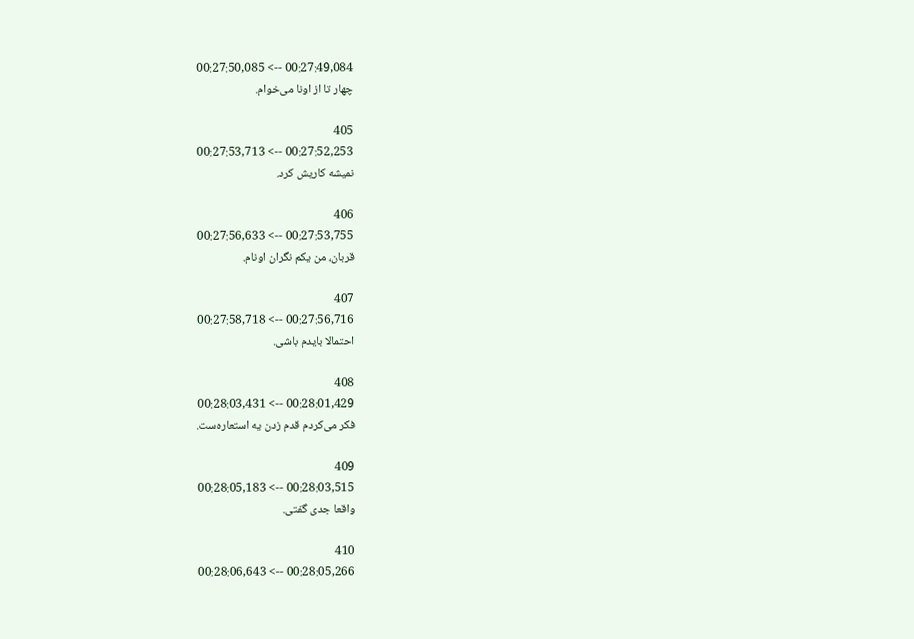00:27:49,084 --> 00:27:50,085
چهار تا از اونا می‌خوام.

405
00:27:52,253 --> 00:27:53,713
نمیشه کاریش کرد.

406
00:27:53,755 --> 00:27:56,633
قربان، من یکم نگران اونام.

407
00:27:56,716 --> 00:27:58,718
احتمالا بایدم باشی.

408
00:28:01,429 --> 00:28:03,431
فکر می‌کردم قدم زدن یه استعاره‌ست.

409
00:28:03,515 --> 00:28:05,183
واقعا جدی گفتی.

410
00:28:05,266 --> 00:28:06,643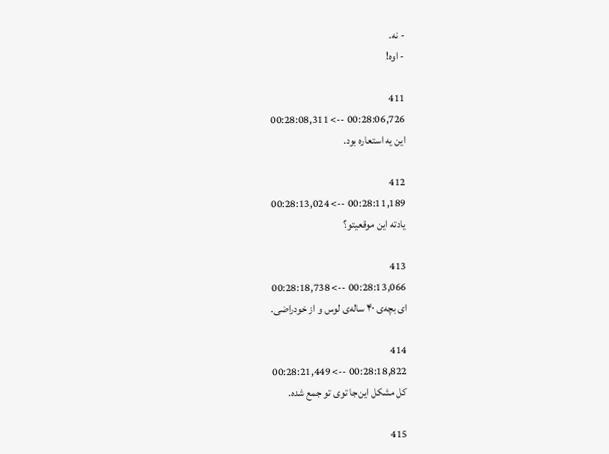- نه.
- اوه!

411
00:28:06,726 --> 00:28:08,311
این یه استعاره بود.

412
00:28:11,189 --> 00:28:13,024
یادته این موقعیتو؟

413
00:28:13,066 --> 00:28:18,738
ای بچه‌ی ۴۰ ساله‌ی لوس و از خودراضی.

414
00:28:18,822 --> 00:28:21,449
کل مشکل این‌جا توی تو جمع شده.

415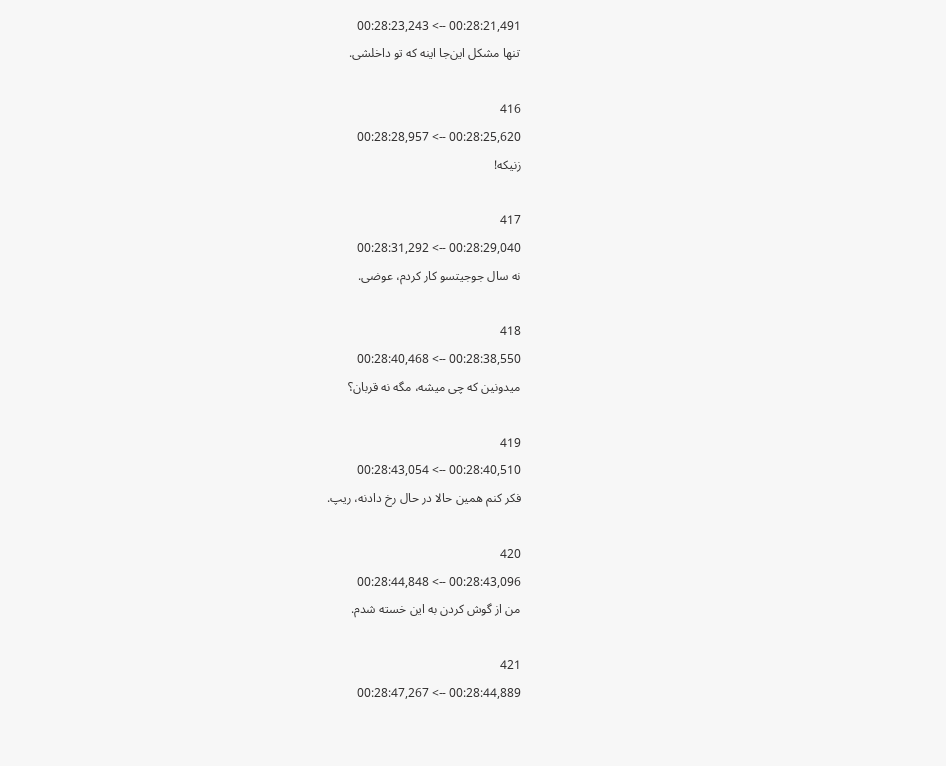00:28:21,491 --> 00:28:23,243
تنها مشکل این‌جا اینه که تو داخلشی.

416
00:28:25,620 --> 00:28:28,957
زنیکه!

417
00:28:29,040 --> 00:28:31,292
نه سال جوجیتسو کار کردم، عوضی.

418
00:28:38,550 --> 00:28:40,468
میدونین که چی میشه، مگه نه قربان؟

419
00:28:40,510 --> 00:28:43,054
فکر کنم همین حالا در حال رخ دادنه، ریپ.

420
00:28:43,096 --> 00:28:44,848
من از گوش کردن به این خسته شدم.

421
00:28:44,889 --> 00:28:47,267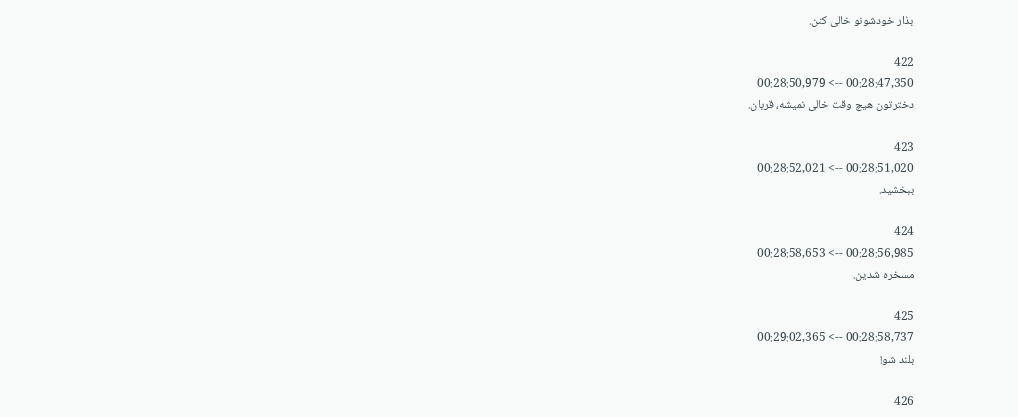بذار خودشونو خالی کنن.

422
00:28:47,350 --> 00:28:50,979
دخترتون هیچ وقت خالی نمیشه، قربان.

423
00:28:51,020 --> 00:28:52,021
ببخشید.

424
00:28:56,985 --> 00:28:58,653
مسخره شدین.

425
00:28:58,737 --> 00:29:02,365
بلند شو!

426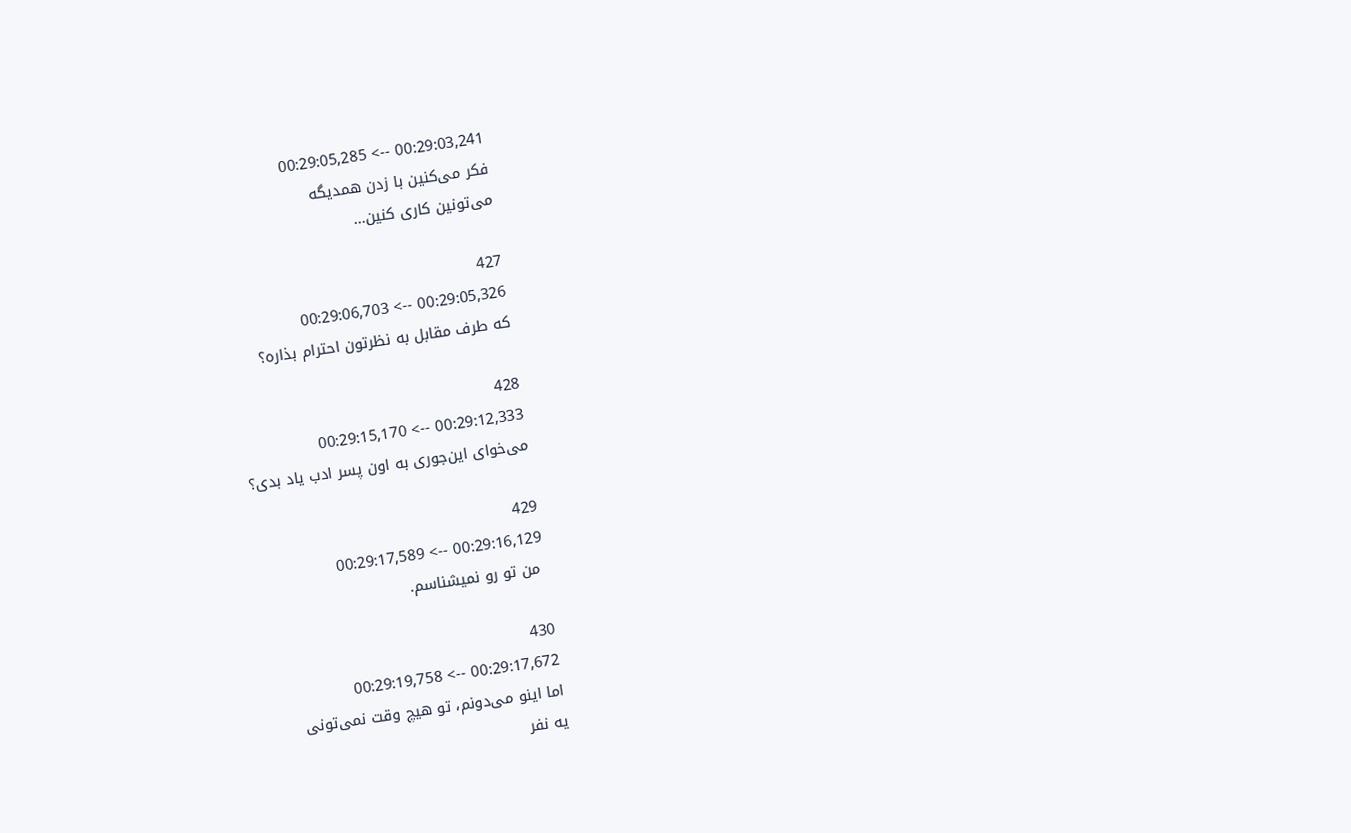00:29:03,241 --> 00:29:05,285
فکر می‌کنین با زدن همدیگه
می‌تونین کاری کنین...

427
00:29:05,326 --> 00:29:06,703
که طرف مقابل به نظرتون احترام بذاره؟

428
00:29:12,333 --> 00:29:15,170
می‌خوای این‌جوری به اون پسر ادب یاد بدی؟

429
00:29:16,129 --> 00:29:17,589
 من تو رو نمیشناسم.

430
00:29:17,672 --> 00:29:19,758
اما اینو می‌دونم، تو هیچ وقت نمی‌تونی
یه نفر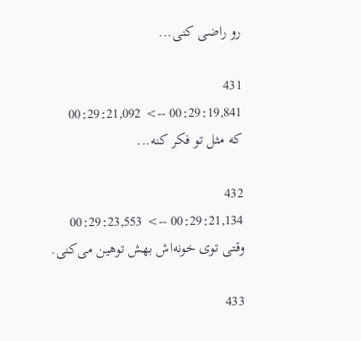رو راضی کنی...

431
00:29:19,841 --> 00:29:21,092
که مثل تو فکر کنه...

432
00:29:21,134 --> 00:29:23,553
وقتی توی خونه‌اش بهش توهین می‌کنی.

433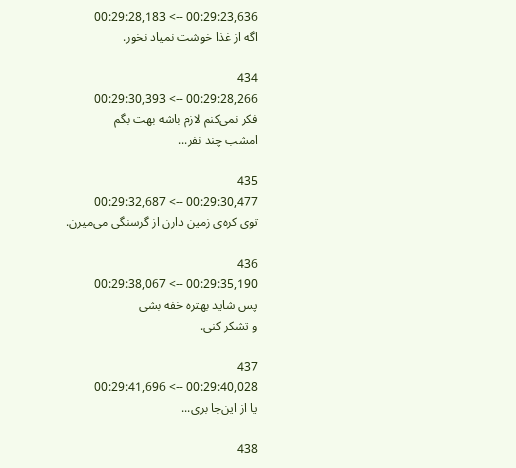00:29:23,636 --> 00:29:28,183
اگه از غذا خوشت نمیاد نخور.

434
00:29:28,266 --> 00:29:30,393
فکر نمی‌کنم لازم باشه بهت بگم
امشب چند نفر...

435
00:29:30,477 --> 00:29:32,687
توی کره‌ی زمین دارن از گرسنگی می‌میرن.

436
00:29:35,190 --> 00:29:38,067
پس شاید بهتره خفه بشی
و تشکر کنی.

437
00:29:40,028 --> 00:29:41,696
یا از این‌جا بری...

438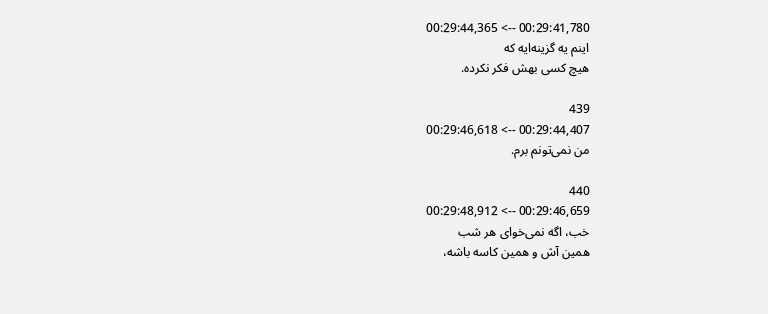00:29:41,780 --> 00:29:44,365
اینم یه گزینه‌ایه که
هیچ کسی بهش فکر نکرده.

439
00:29:44,407 --> 00:29:46,618
من نمی‌تونم برم.

440
00:29:46,659 --> 00:29:48,912
خب، اگه نمی‌خوای هر شب
همین آش و همین کاسه باشه،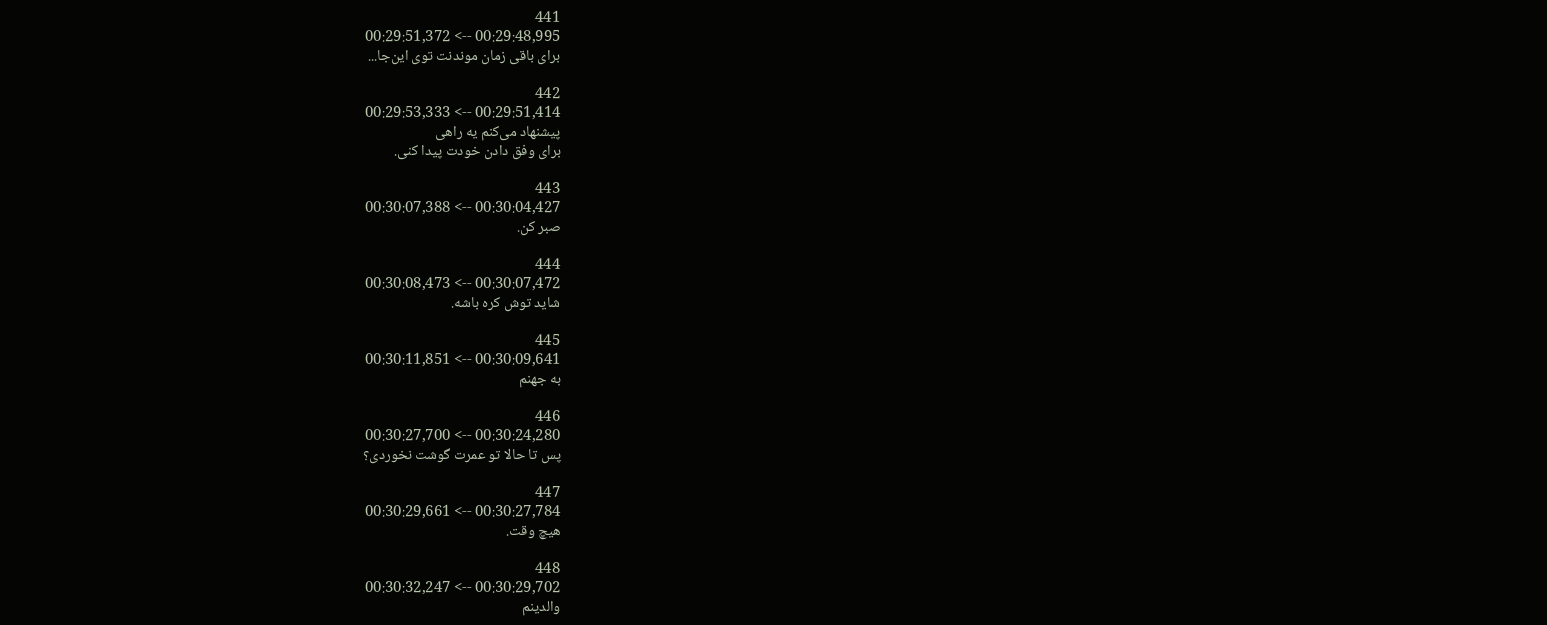441
00:29:48,995 --> 00:29:51,372
برای باقی زمان موندنت توی این‌جا...

442
00:29:51,414 --> 00:29:53,333
پیشنهاد می‌کنم یه راهی
برای وفق دادن خودت پیدا کنی.

443
00:30:04,427 --> 00:30:07,388
صبر کن.

444
00:30:07,472 --> 00:30:08,473
شاید توش کره باشه.

445
00:30:09,641 --> 00:30:11,851
به جهنم

446
00:30:24,280 --> 00:30:27,700
پس تا حالا تو عمرت گوشت نخوردی؟

447
00:30:27,784 --> 00:30:29,661
هیچ وقت.

448
00:30:29,702 --> 00:30:32,247
والدینم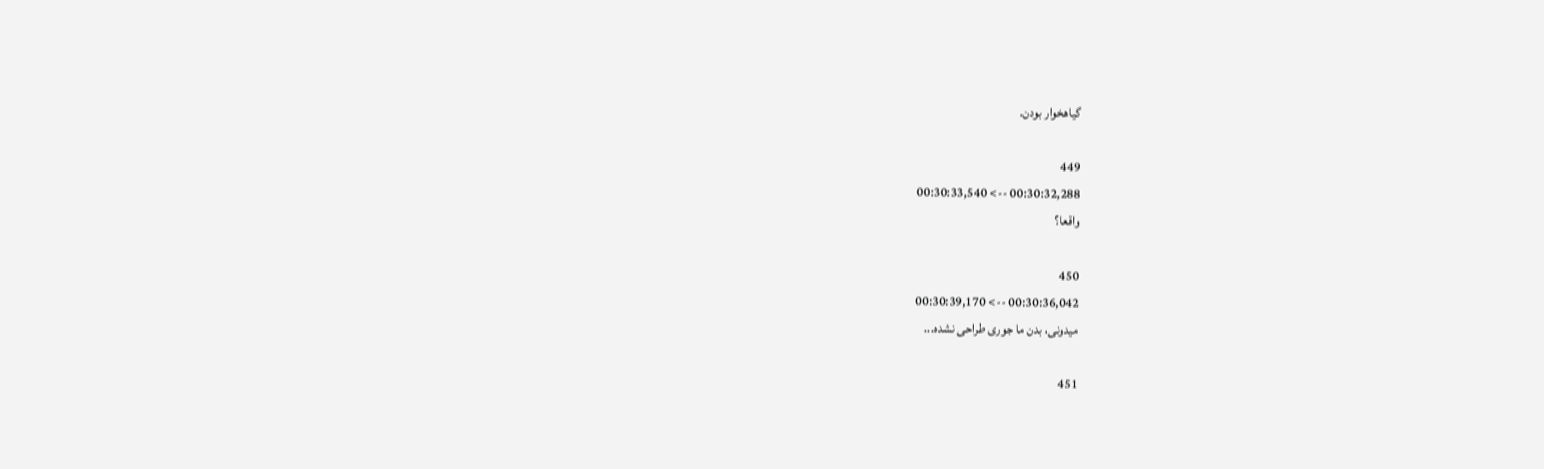گیاهخوار بودن.

449
00:30:32,288 --> 00:30:33,540
واقعا؟

450
00:30:36,042 --> 00:30:39,170
میدونی، بدن ما جوری طراحی نشده...

451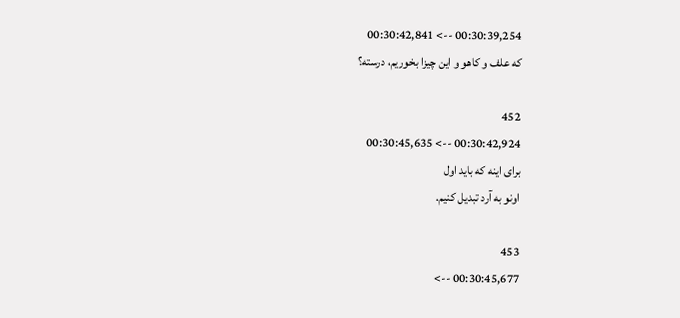00:30:39,254 --> 00:30:42,841
که علف و کاهو و این چیزا بخوریم، درسته؟

452
00:30:42,924 --> 00:30:45,635
برای اینه که باید اول
اونو به آرد تبدیل کنیم.

453
00:30:45,677 -->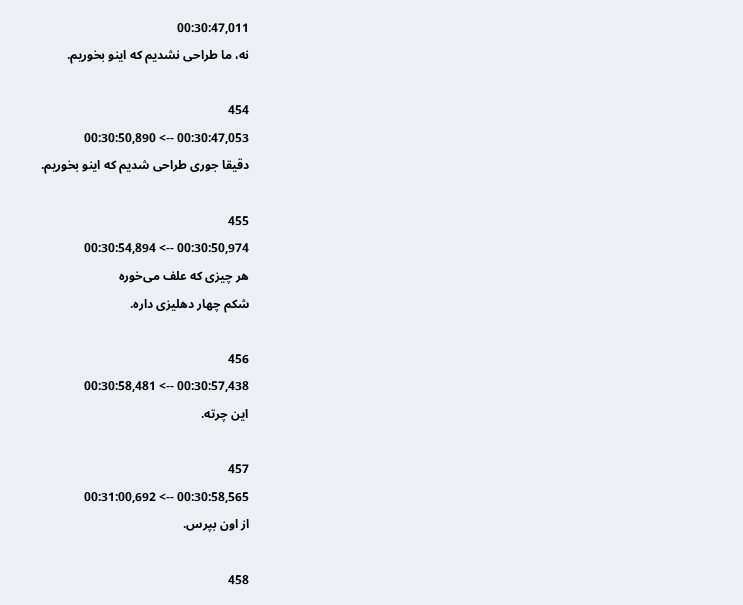00:30:47,011
نه، ما طراحی نشدیم که اینو بخوریم.

454
00:30:47,053 --> 00:30:50,890
دقیقا جوری طراحی شدیم که اینو بخوریم.

455
00:30:50,974 --> 00:30:54,894
هر چیزی که علف می‌خوره
شکم چهار دهلیزی داره.

456
00:30:57,438 --> 00:30:58,481
این چرته.

457
00:30:58,565 --> 00:31:00,692
از اون بپرس.

458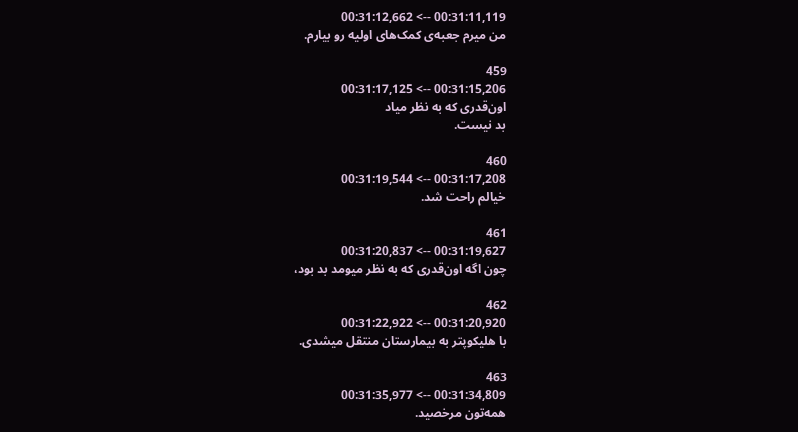00:31:11,119 --> 00:31:12,662
من میرم جعبه‌ی کمک‌های اولیه رو بیارم.

459
00:31:15,206 --> 00:31:17,125
اون‌قدری که به نظر میاد
بد نیست.

460
00:31:17,208 --> 00:31:19,544
خیالم راحت شد.

461
00:31:19,627 --> 00:31:20,837
چون اگه اون‌قدری که به نظر میومد بد بود،

462
00:31:20,920 --> 00:31:22,922
با هلیکوپتر به بیمارستان منتقل میشدی.

463
00:31:34,809 --> 00:31:35,977
همه‌تون مرخصید.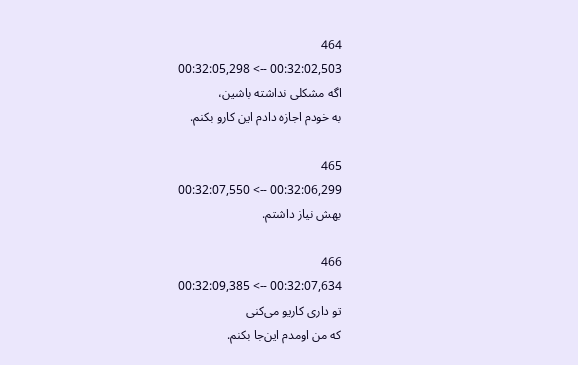464
00:32:02,503 --> 00:32:05,298
اگه مشکلی نداشته باشین،
به خودم اجازه دادم این کارو بکنم.

465
00:32:06,299 --> 00:32:07,550
بهش نیاز داشتم.

466
00:32:07,634 --> 00:32:09,385
تو داری کاریو می‌کنی
که من اومدم این‌جا بکنم.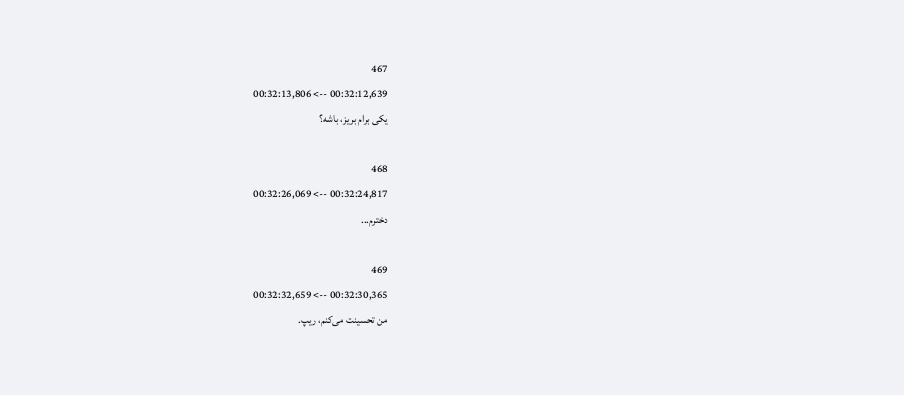467
00:32:12,639 --> 00:32:13,806
یکی برام بریز، باشه؟

468
00:32:24,817 --> 00:32:26,069
دخترم...

469
00:32:30,365 --> 00:32:32,659
من تحسینت می‌کنم، ریپ.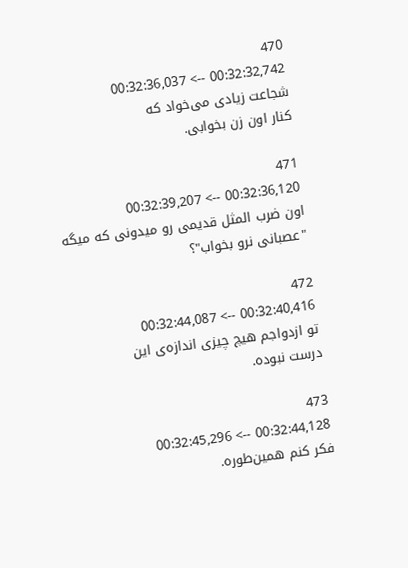470
00:32:32,742 --> 00:32:36,037
شجاعت زیادی می‌خواد که
کنار اون زن بخوابی.

471
00:32:36,120 --> 00:32:39,207
اون ضرب المثل قدیمی رو میدونی که میگه
"عصبانی نرو بخواب"؟

472
00:32:40,416 --> 00:32:44,087
تو ازدواجم هیچ چیزی اندازه‌ی این
درست نبوده.

473
00:32:44,128 --> 00:32:45,296
فکر کنم همین‌طوره.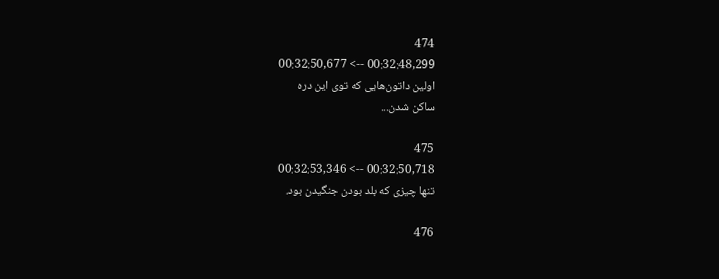474
00:32:48,299 --> 00:32:50,677
اولین داتون‌هایی که توی این دره
ساکن شدن...

475
00:32:50,718 --> 00:32:53,346
تنها چیزی که بلد بودن جنگیدن بود.

476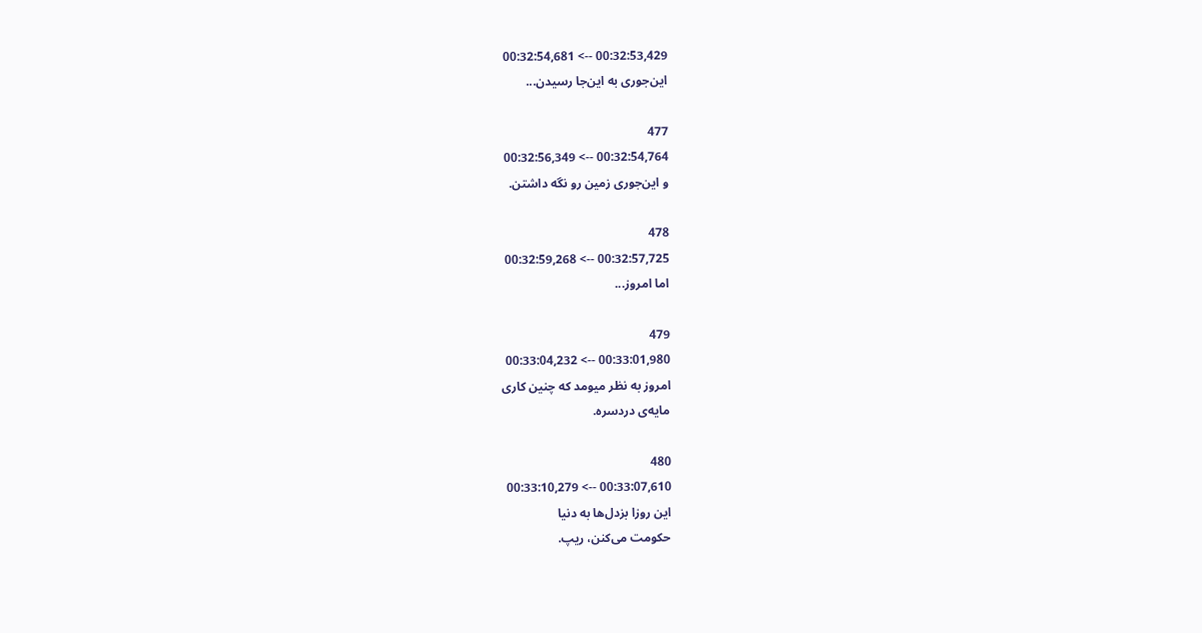00:32:53,429 --> 00:32:54,681
این‌جوری به این‌جا رسیدن...

477
00:32:54,764 --> 00:32:56,349
و این‌جوری زمین رو نگه داشتن.

478
00:32:57,725 --> 00:32:59,268
اما امروز...

479
00:33:01,980 --> 00:33:04,232
امروز به نظر میومد که چنین کاری
مایه‌ی دردسره.

480
00:33:07,610 --> 00:33:10,279
این روزا بزدل‌ها به دنیا
حکومت می‌کنن، ریپ.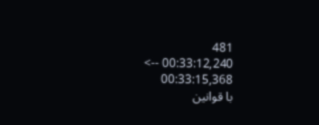481
00:33:12,240 --> 00:33:15,368
با قوانین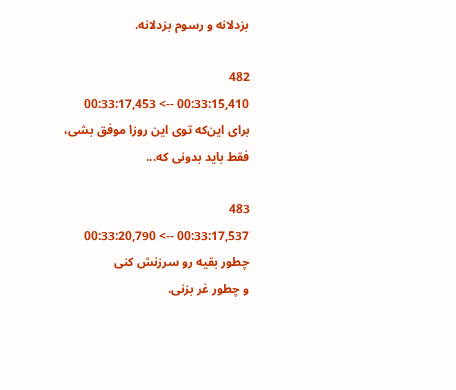بزدلانه و رسوم بزدلانه.

482
00:33:15,410 --> 00:33:17,453
برای این‌که توی این روزا موفق بشی،
فقط باید بدونی که...

483
00:33:17,537 --> 00:33:20,790
چطور بقیه رو سرزنش کنی
و چطور غر بزنی.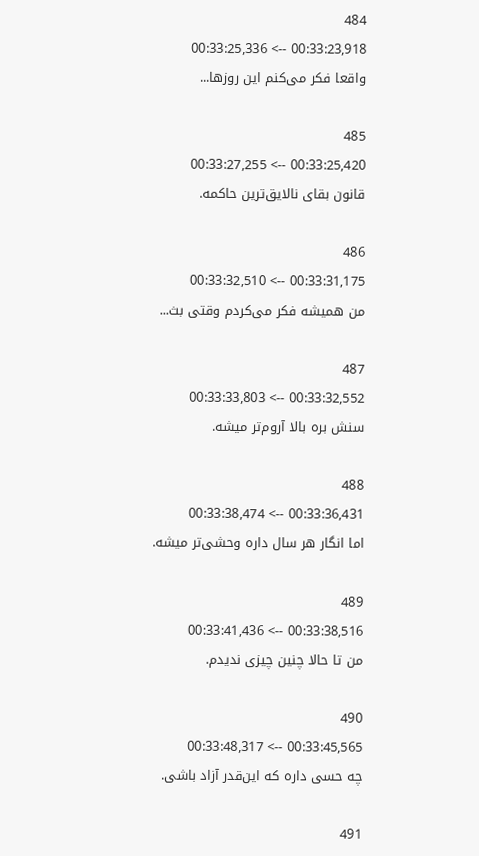484
00:33:23,918 --> 00:33:25,336
واقعا فکر می‌کنم این روزها...

485
00:33:25,420 --> 00:33:27,255
قانون بقای نالایق‌ترین حاکمه.

486
00:33:31,175 --> 00:33:32,510
من همیشه فکر می‌کردم وقتی بث...

487
00:33:32,552 --> 00:33:33,803
سنش بره بالا آروم‌تر میشه.

488
00:33:36,431 --> 00:33:38,474
اما انگار هر سال داره وحشی‌تر میشه.

489
00:33:38,516 --> 00:33:41,436
من تا حالا چنین چیزی ندیدم.

490
00:33:45,565 --> 00:33:48,317
چه حسی داره که این‌قدر آزاد باشی.

491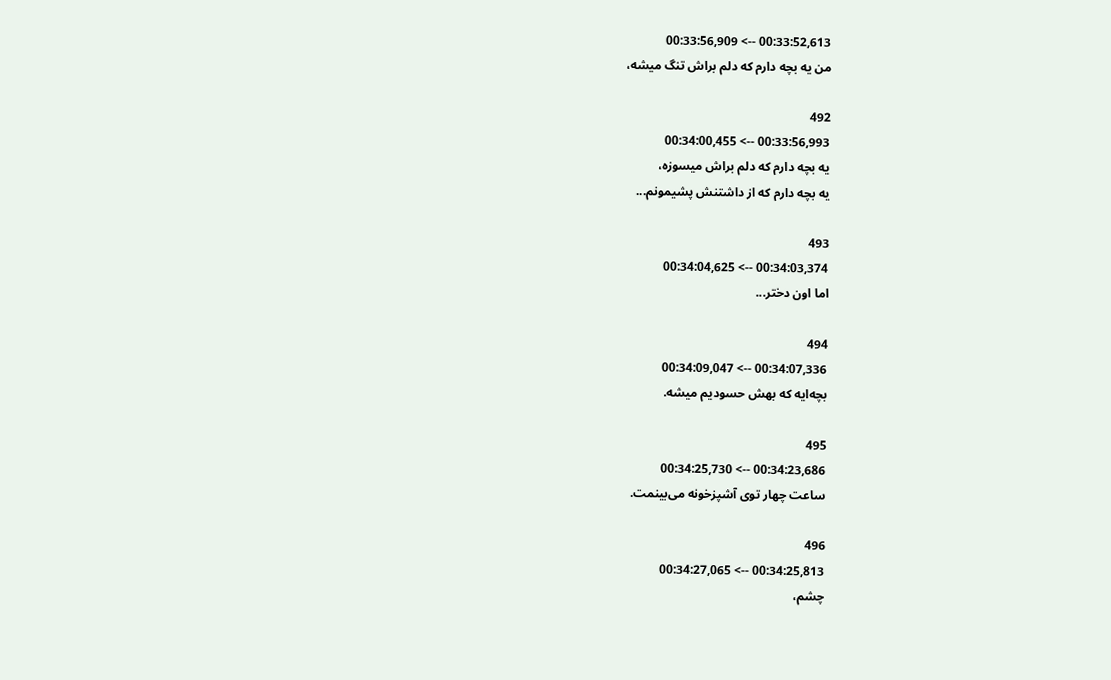00:33:52,613 --> 00:33:56,909
من یه بچه دارم که دلم براش تنگ میشه،

492
00:33:56,993 --> 00:34:00,455
یه بچه دارم که دلم براش میسوزه،
یه بچه دارم که از داشتنش پشیمونم...

493
00:34:03,374 --> 00:34:04,625
اما اون دختر...

494
00:34:07,336 --> 00:34:09,047
بچه‌ایه که بهش حسودیم میشه.

495
00:34:23,686 --> 00:34:25,730
ساعت چهار توی آشپزخونه می‌بینمت.

496
00:34:25,813 --> 00:34:27,065
چشم،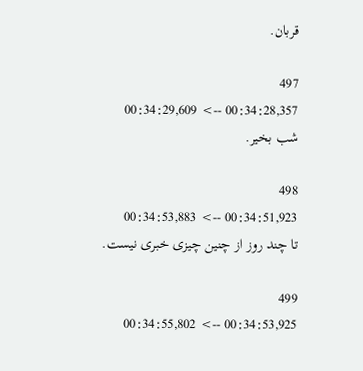قربان.

497
00:34:28,357 --> 00:34:29,609
شب بخیر.

498
00:34:51,923 --> 00:34:53,883
تا چند روز از چنین چیزی خبری نیست.

499
00:34:53,925 --> 00:34:55,802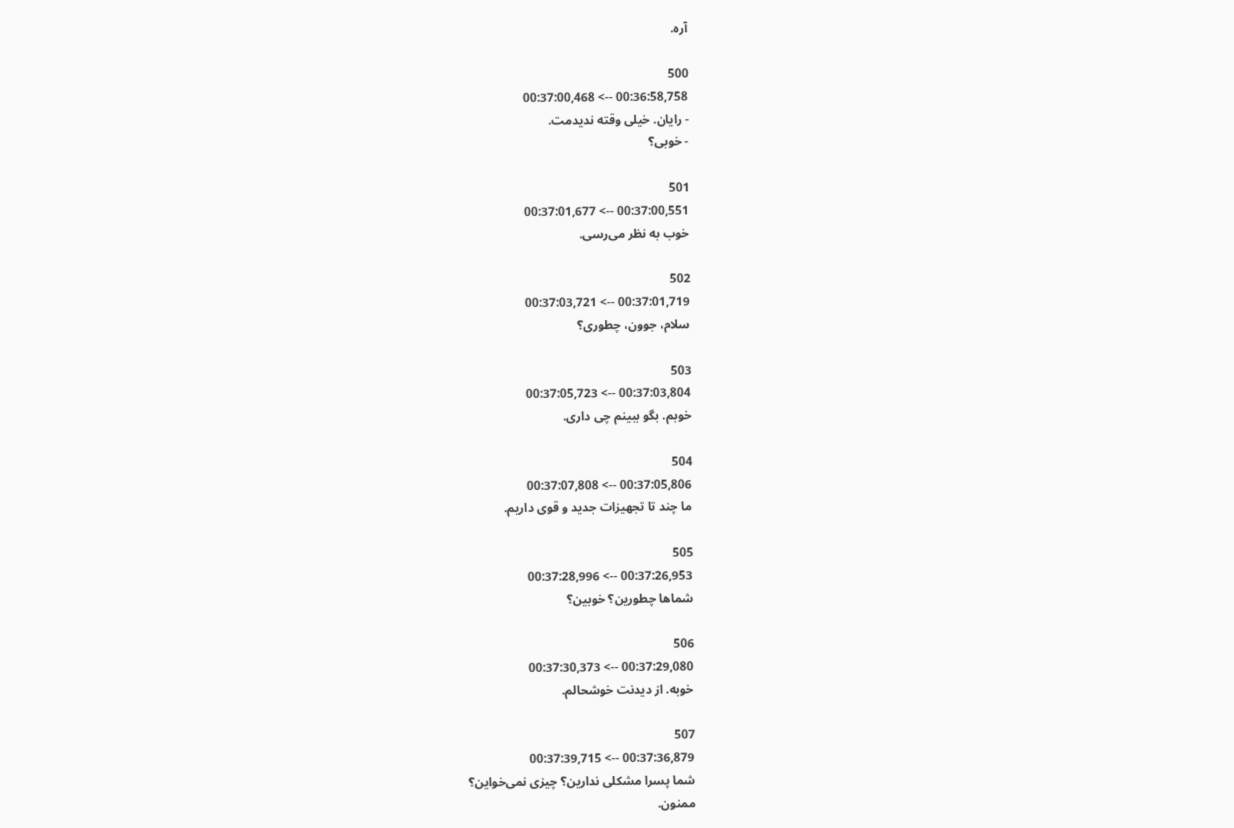آره.

500
00:36:58,758 --> 00:37:00,468
- رایان. خیلی وقته ندیدمت.
- خوبی؟

501
00:37:00,551 --> 00:37:01,677
خوب به نظر می‌رسی.

502
00:37:01,719 --> 00:37:03,721
سلام، جوون، چطوری؟

503
00:37:03,804 --> 00:37:05,723
خوبم. بگو ببینم چی داری.

504
00:37:05,806 --> 00:37:07,808
ما چند تا تجهیزات جدید و قوی داریم.

505
00:37:26,953 --> 00:37:28,996
شماها چطورین؟ خوبین؟

506
00:37:29,080 --> 00:37:30,373
خوبه. از دیدنت خوشحالم.

507
00:37:36,879 --> 00:37:39,715
شما پسرا مشکلی ندارین؟ چیزی نمی‌خواین؟
ممنون.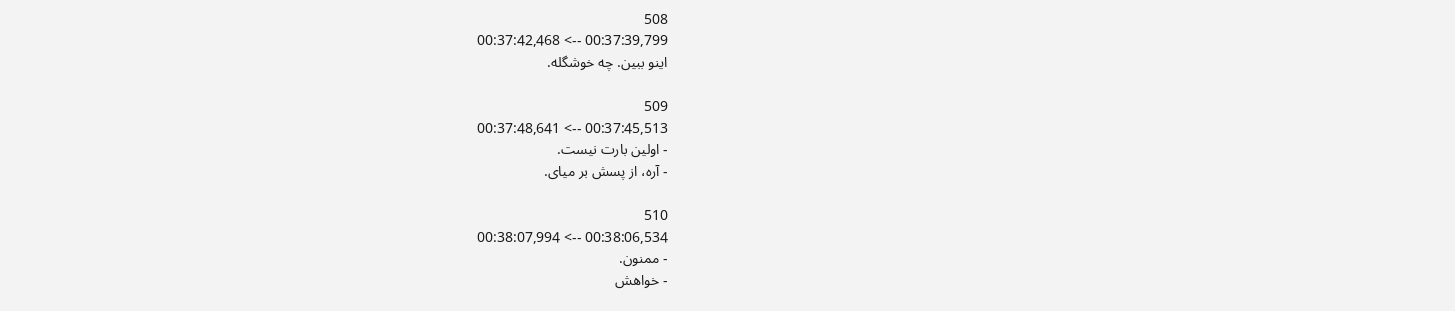508
00:37:39,799 --> 00:37:42,468
اینو ببین. چه خوشگله.

509
00:37:45,513 --> 00:37:48,641
- اولین بارت نیست.
- آره، از پسش بر میای.

510
00:38:06,534 --> 00:38:07,994
- ممنون.
- خواهش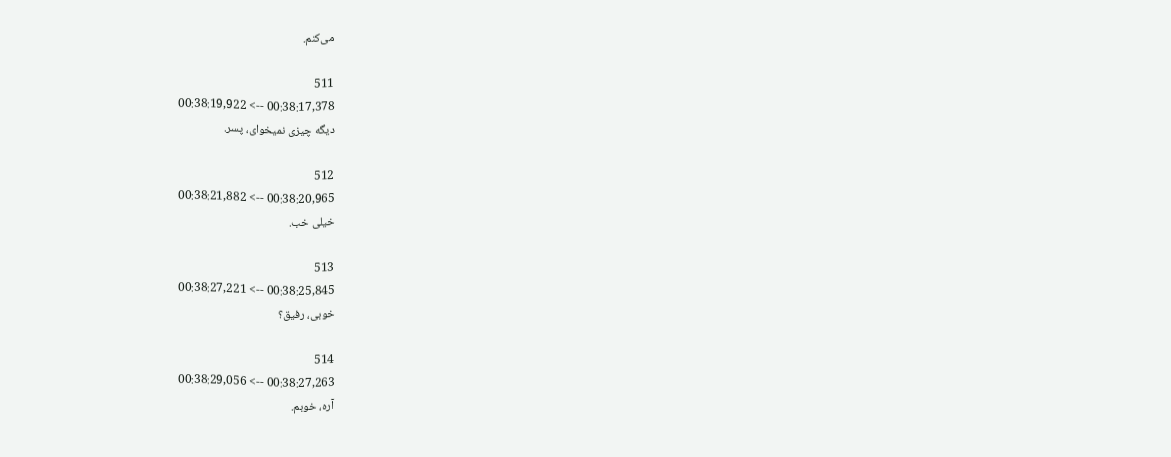می‌کنم.

511
00:38:17,378 --> 00:38:19,922
دیگه چیزی نمیخوای، پسر.

512
00:38:20,965 --> 00:38:21,882
خیلی خب.

513
00:38:25,845 --> 00:38:27,221
خوبی، رفیق؟

514
00:38:27,263 --> 00:38:29,056
آره، خوبم.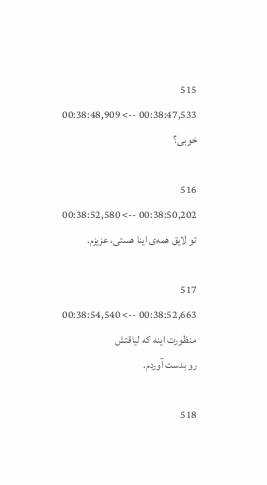515
00:38:47,533 --> 00:38:48,909
خوبی؟

516
00:38:50,202 --> 00:38:52,580
تو لایق همه‌ی اینا هستی، عزیزم.

517
00:38:52,663 --> 00:38:54,540
منظورت اینه که لیاقتش
رو بدست آوردم.

518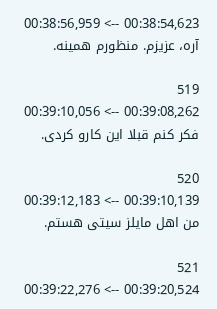00:38:54,623 --> 00:38:56,959
آره، عزیزم. منظورم همینه.

519
00:39:08,262 --> 00:39:10,056
فکر کنم قبلا این کارو کردی.

520
00:39:10,139 --> 00:39:12,183
من اهل مایلز سیتی هستم.

521
00:39:20,524 --> 00:39:22,276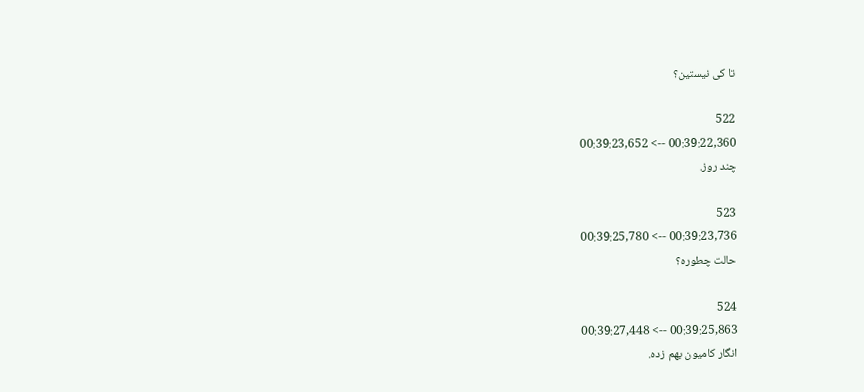تا کی نیستین؟

522
00:39:22,360 --> 00:39:23,652
چند روز.

523
00:39:23,736 --> 00:39:25,780
حالت چطوره؟

524
00:39:25,863 --> 00:39:27,448
انگار کامیون بهم زده.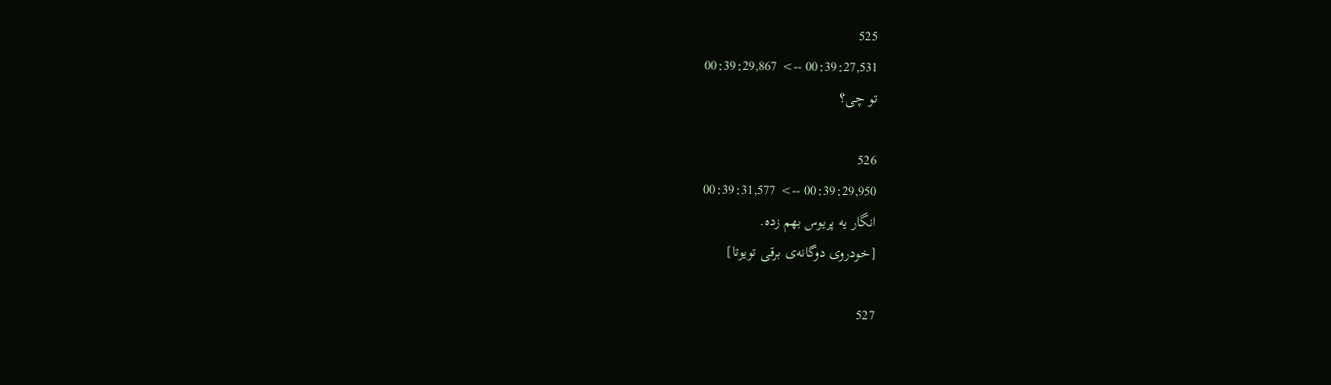525
00:39:27,531 --> 00:39:29,867
تو چی؟

526
00:39:29,950 --> 00:39:31,577
انگار یه پریوس بهم زده.
[خودروی دوگانه‌ی برقی تویوتا]

527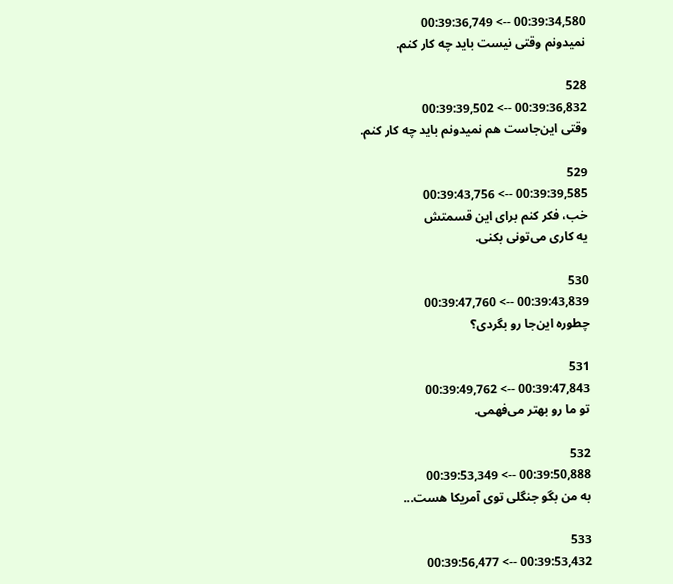00:39:34,580 --> 00:39:36,749
نمیدونم وقتی نیست باید چه کار کنم.

528
00:39:36,832 --> 00:39:39,502
وقتی این‌جاست هم نمیدونم باید چه کار کنم.

529
00:39:39,585 --> 00:39:43,756
خب، فکر کنم برای این قسمتش
یه کاری می‌تونی بکنی.

530
00:39:43,839 --> 00:39:47,760
چطوره این‌جا رو بگردی؟

531
00:39:47,843 --> 00:39:49,762
تو ما رو بهتر می‌فهمی.

532
00:39:50,888 --> 00:39:53,349
به من بگو جنگلی توی آمریکا هست...

533
00:39:53,432 --> 00:39:56,477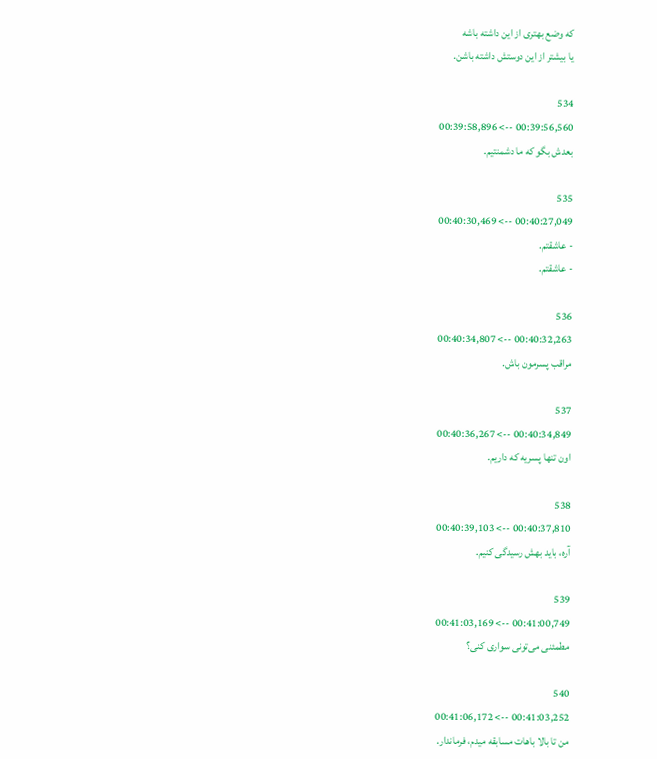که وضع بهتری از این داشته باشه
یا بیشتر از این دوستش داشته باشن.

534
00:39:56,560 --> 00:39:58,896
بعدش بگو که ما دشمنتیم.

535
00:40:27,049 --> 00:40:30,469
- عاشقتم.
- عاشقتم.

536
00:40:32,263 --> 00:40:34,807
مراقب پسرمون باش.

537
00:40:34,849 --> 00:40:36,267
اون تنها پسریه که داریم.

538
00:40:37,810 --> 00:40:39,103
آره، باید بهش رسیدگی کنیم.

539
00:41:00,749 --> 00:41:03,169
مطمئنی می‌تونی سواری کنی؟

540
00:41:03,252 --> 00:41:06,172
من تا بالا باهات مسابقه میدم، فرماندار.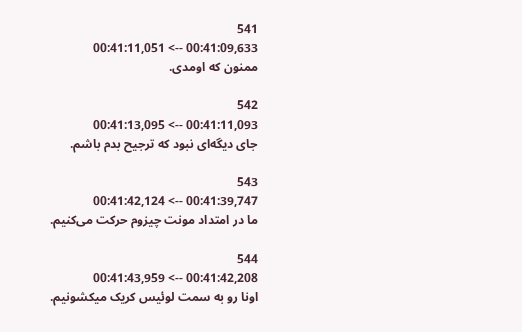541
00:41:09,633 --> 00:41:11,051
ممنون که اومدی.

542
00:41:11,093 --> 00:41:13,095
جای دیگه‌ای نبود که ترجیح بدم باشم.

543
00:41:39,747 --> 00:41:42,124
ما در امتداد مونت چیزوم حرکت می‌کنیم.

544
00:41:42,208 --> 00:41:43,959
اونا رو به سمت لوئیس کریک میکشونیم.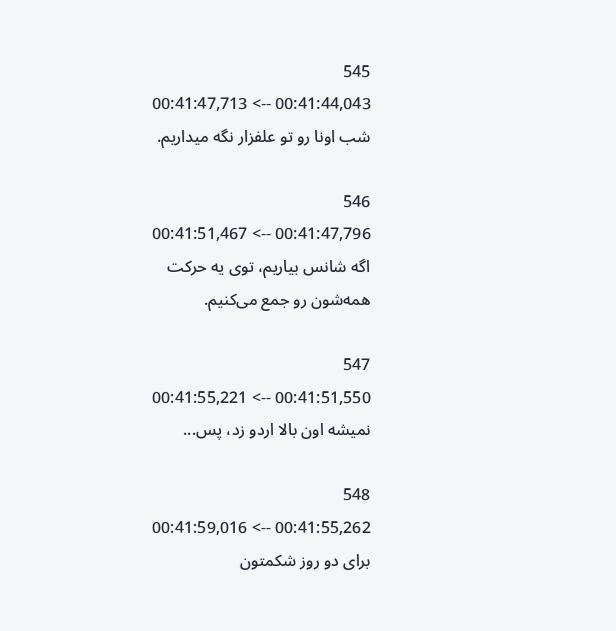545
00:41:44,043 --> 00:41:47,713
شب اونا رو تو علفزار نگه میداریم.

546
00:41:47,796 --> 00:41:51,467
اگه شانس بیاریم، توی یه حرکت
همه‌شون رو جمع می‌کنیم.

547
00:41:51,550 --> 00:41:55,221
نمیشه اون بالا اردو زد، پس...

548
00:41:55,262 --> 00:41:59,016
برای دو روز شکمتون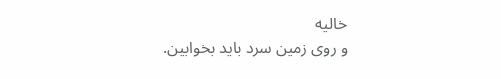خالیه
و روی زمین سرد باید بخوابین.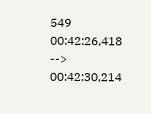549
00:42:26,418 --> 00:42:30,214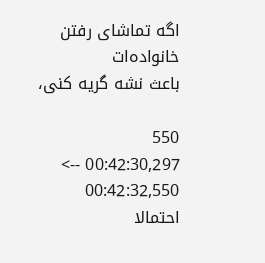اگه تماشای رفتن خانواده‌ات
باعث نشه گریه کنی،

550
00:42:30,297 --> 00:42:32,550
احتمالا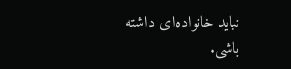نباید خانواده‌ای داشته باشی.